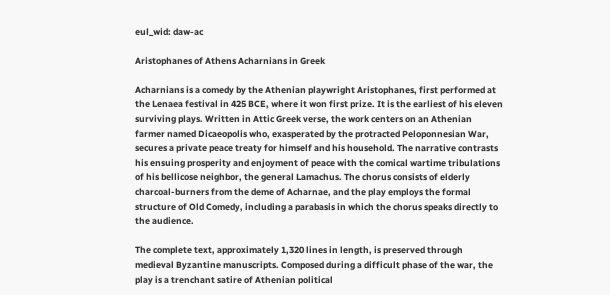eul_wid: daw-ac

Aristophanes of Athens Acharnians in Greek

Acharnians is a comedy by the Athenian playwright Aristophanes, first performed at the Lenaea festival in 425 BCE, where it won first prize. It is the earliest of his eleven surviving plays. Written in Attic Greek verse, the work centers on an Athenian farmer named Dicaeopolis who, exasperated by the protracted Peloponnesian War, secures a private peace treaty for himself and his household. The narrative contrasts his ensuing prosperity and enjoyment of peace with the comical wartime tribulations of his bellicose neighbor, the general Lamachus. The chorus consists of elderly charcoal-burners from the deme of Acharnae, and the play employs the formal structure of Old Comedy, including a parabasis in which the chorus speaks directly to the audience.

The complete text, approximately 1,320 lines in length, is preserved through medieval Byzantine manuscripts. Composed during a difficult phase of the war, the play is a trenchant satire of Athenian political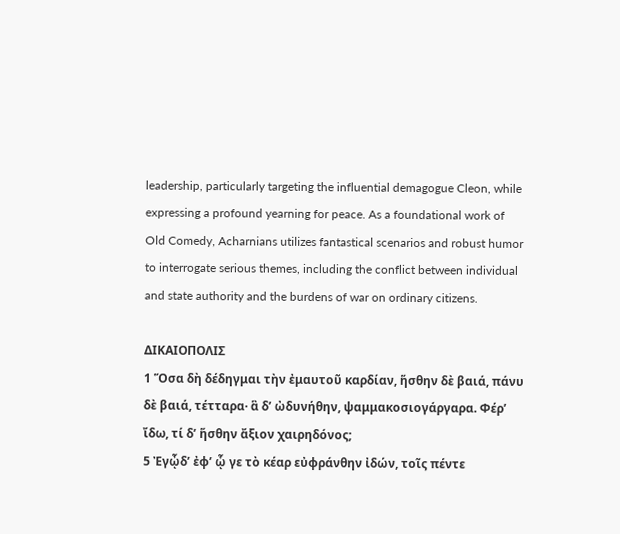leadership, particularly targeting the influential demagogue Cleon, while expressing a profound yearning for peace. As a foundational work of Old Comedy, Acharnians utilizes fantastical scenarios and robust humor to interrogate serious themes, including the conflict between individual and state authority and the burdens of war on ordinary citizens.

ΔΙΚΑΙΟΠΟΛΙΣ
1 Ὅσα δὴ δέδηγμαι τὴν ἐμαυτοῦ καρδίαν, ἥσθην δὲ βαιά, πάνυ δὲ βαιά, τέτταρα· ἃ δ’ ὠδυνήθην, ψαμμακοσιογάργαρα. Φέρ’ ἴδω, τί δ’ ἥσθην ἄξιον χαιρηδόνος;
5 Ἐγᾦδ’ ἐφ’ ᾧ γε τὸ κέαρ εὐφράνθην ἰδών, τοῖς πέντε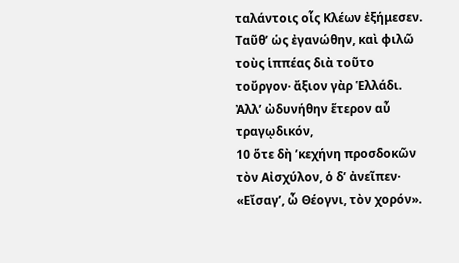ταλάντοις οἷς Κλέων ἐξήμεσεν. Ταῦθ’ ὡς ἐγανώθην, καὶ φιλῶ τοὺς ἱππέας διὰ τοῦτο τοὔργον· ἄξιον γὰρ Ἑλλάδι. Ἀλλ’ ὠδυνήθην ἕτερον αὖ τραγῳδικόν,
10 ὅτε δὴ ’κεχήνη προσδοκῶν τὸν Αἰσχύλον, ὁ δ’ ἀνεῖπεν· «Εἴσαγ’, ὦ Θέογνι, τὸν χορόν».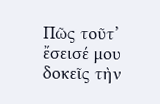Πῶς τοῦτ’ ἔσεισέ μου δοκεῖς τὴν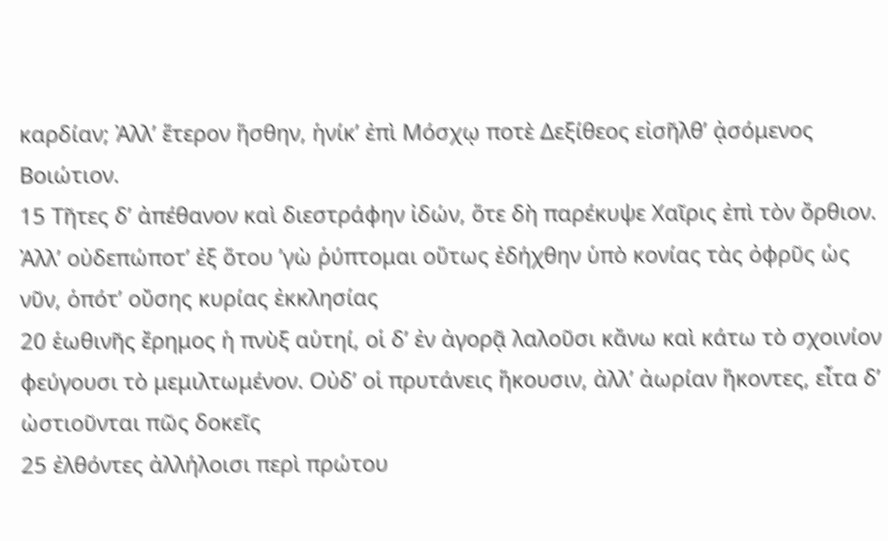καρδίαν; Ἀλλ’ ἕτερον ἥσθην, ἡνίκ’ ἐπὶ Μόσχῳ ποτὲ Δεξίθεος εἰσῆλθ’ ᾀσόμενος Βοιώτιον.
15 Τῆτες δ’ ἀπέθανον καὶ διεστράφην ἰδών, ὅτε δὴ παρέκυψε Χαῖρις ἐπὶ τὸν ὄρθιον. Ἀλλ’ οὐδεπώποτ’ ἐξ ὅτου ’γὼ ῥύπτομαι οὕτως ἐδήχθην ὑπὸ κονίας τὰς ὀφρῦς ὡς νῦν, ὁπότ’ οὔσης κυρίας ἐκκλησίας
20 ἑωθινῆς ἔρημος ἡ πνὺξ αὑτηί, οἱ δ’ ἐν ἀγορᾷ λαλοῦσι κἄνω καὶ κάτω τὸ σχοινίον φεύγουσι τὸ μεμιλτωμένον. Οὐδ’ οἱ πρυτάνεις ἥκουσιν, ἀλλ’ ἀωρίαν ἥκοντες, εἶτα δ’ ὠστιοῦνται πῶς δοκεῖς
25 ἐλθόντες ἀλλήλοισι περὶ πρώτου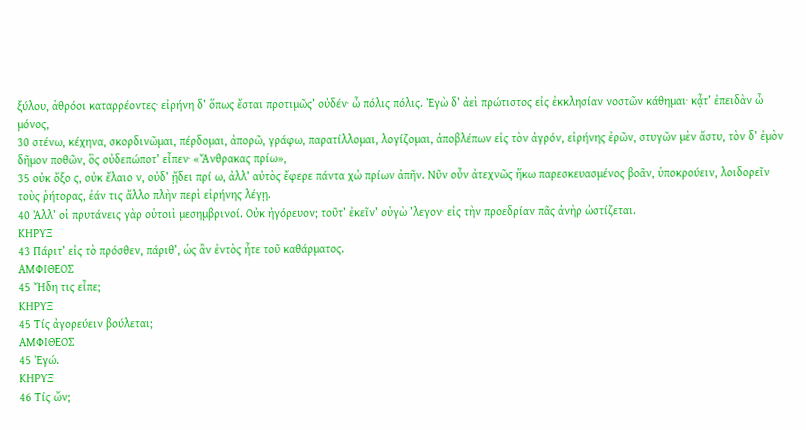ξύλου, ἁθρόοι καταρρέοντες· εἰρήνη δ’ ὅπως ἔσται προτιμῶς’ οὐδέν· ὦ πόλις πόλις. Ἐγὼ δ’ ἀεὶ πρώτιστος εἰς ἐκκλησίαν νοστῶν κάθημαι· κᾆτ’ ἐπειδὰν ὦ μόνος,
30 στένω, κέχηνα, σκορδινῶμαι, πέρδομαι, ἀπορῶ, γράφω, παρατίλλομαι, λογίζομαι, ἀποβλέπων εἰς τὸν ἀγρόν, εἰρήνης ἐρῶν, στυγῶν μὲν ἄστυ, τὸν δ’ ἐμὸν δῆμον ποθῶν, ὃς οὐδεπώποτ’ εἶπεν· «Ἄνθρακας πρίω»,
35 οὐκ ὄξο ς, οὐκ ἔλαιο ν, οὐδ’ ᾔδει πρί ω, ἀλλ’ αὐτὸς ἔφερε πάντα χὠ πρίων ἀπῆν. Νῦν οὖν ἀτεχνῶς ἥκω παρεσκευασμένος βοᾶν, ὑποκρούειν, λοιδορεῖν τοὺς ῥήτορας, ἐάν τις ἄλλο πλὴν περὶ εἰρήνης λέγῃ.
40 Ἀλλ’ οἱ πρυτάνεις γὰρ οὑτοιὶ μεσημβρινοί. Οὐκ ἠγόρευον; τοῦτ’ ἐκεῖν’ οὑγὼ ’λεγον· εἰς τὴν προεδρίαν πᾶς ἀνὴρ ὠστίζεται.
ΚΗΡΥΞ
43 Πάριτ’ εἰς τὸ πρόσθεν, πάριθ’, ὡς ἂν ἐντὸς ἦτε τοῦ καθάρματος.
ΑΜΦΙΘΕΟΣ
45 Ἤδη τις εἶπε;
ΚΗΡΥΞ
45 Τίς ἀγορεύειν βούλεται;
ΑΜΦΙΘΕΟΣ
45 Ἐγώ.
ΚΗΡΥΞ
46 Τίς ὤν;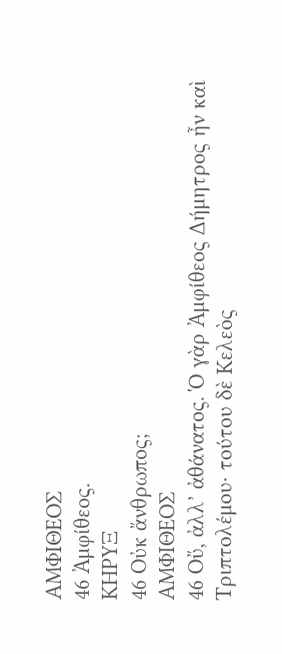ΑΜΦΙΘΕΟΣ
46 Ἀμφίθεος.
ΚΗΡΥΞ
46 Οὐκ ἄνθρωπος;
ΑΜΦΙΘΕΟΣ
46 Οὔ, ἀλλ’ ἀθάνατος. Ὁ γὰρ Ἀμφίθεος Δήμητρος ἦν καὶ Τριπτολέμου· τούτου δὲ Κελεὸς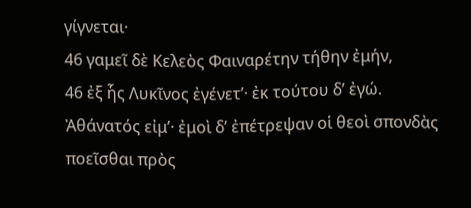γίγνεται·
46 γαμεῖ δὲ Κελεὸς Φαιναρέτην τήθην ἐμήν,
46 ἐξ ἧς Λυκῖνος ἐγένετ’· ἐκ τούτου δ’ ἐγώ. Ἀθάνατός εἰμ’· ἐμοὶ δ’ ἐπέτρεψαν οἱ θεοὶ σπονδὰς ποεῖσθαι πρὸς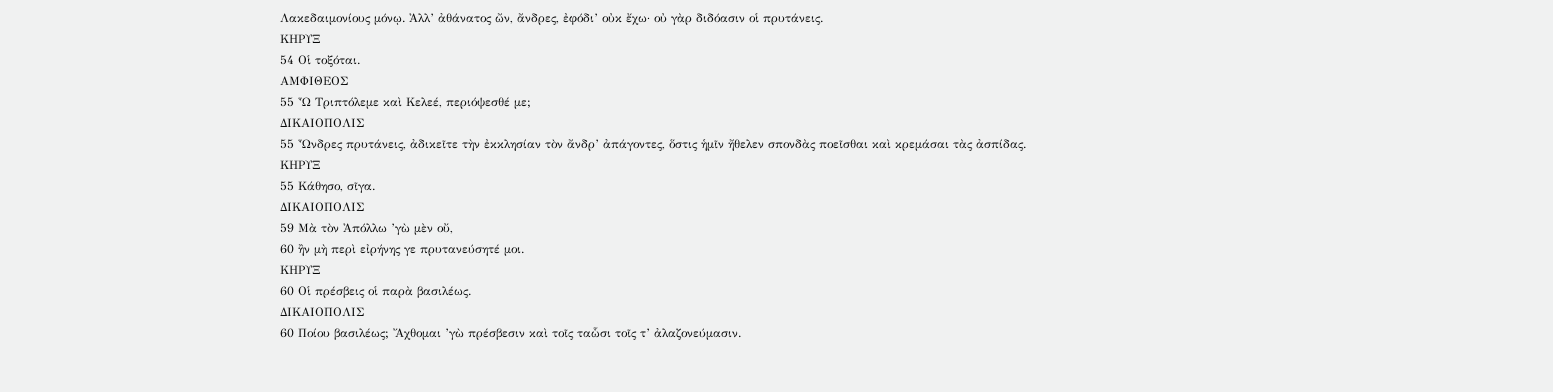Λακεδαιμονίους μόνῳ. Ἀλλ’ ἀθάνατος ὤν, ἄνδρες, ἐφόδι’ οὐκ ἔχω· οὐ γὰρ διδόασιν οἱ πρυτάνεις.
ΚΗΡΥΞ
54 Οἱ τοξόται.
ΑΜΦΙΘΕΟΣ
55 Ὦ Τριπτόλεμε καὶ Κελεέ, περιόψεσθέ με;
ΔΙΚΑΙΟΠΟΛΙΣ
55 Ὦνδρες πρυτάνεις, ἀδικεῖτε τὴν ἐκκλησίαν τὸν ἄνδρ’ ἀπάγοντες, ὅστις ἡμῖν ἤθελεν σπονδὰς ποεῖσθαι καὶ κρεμάσαι τὰς ἀσπίδας.
ΚΗΡΥΞ
55 Κάθησο, σῖγα.
ΔΙΚΑΙΟΠΟΛΙΣ
59 Μὰ τὸν Ἀπόλλω ’γὼ μὲν οὔ,
60 ἢν μὴ περὶ εἰρήνης γε πρυτανεύσητέ μοι.
ΚΗΡΥΞ
60 Οἱ πρέσβεις οἱ παρὰ βασιλέως.
ΔΙΚΑΙΟΠΟΛΙΣ
60 Ποίου βασιλέως; Ἄχθομαι ’γὼ πρέσβεσιν καὶ τοῖς ταὧσι τοῖς τ’ ἀλαζονεύμασιν.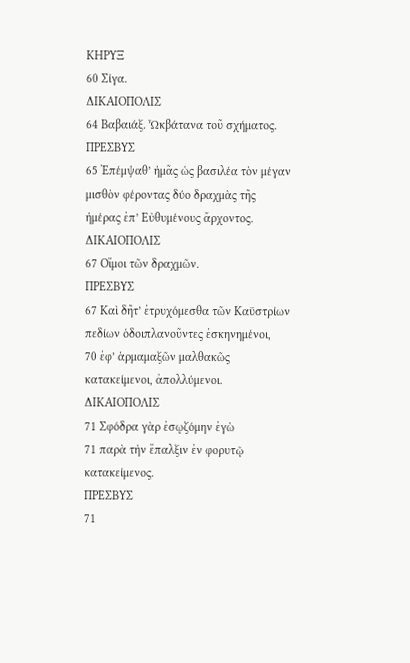ΚΗΡΥΞ
60 Σίγα.
ΔΙΚΑΙΟΠΟΛΙΣ
64 Βαβαιάξ. Ὦκβάτανα τοῦ σχήματος.
ΠΡΕΣΒΥΣ
65 Ἐπέμψαθ’ ἡμᾶς ὡς βασιλέα τὸν μέγαν μισθὸν φέροντας δύο δραχμὰς τῆς ἡμέρας ἐπ’ Εὐθυμένους ἄρχοντος.
ΔΙΚΑΙΟΠΟΛΙΣ
67 Οἴμοι τῶν δραχμῶν.
ΠΡΕΣΒΥΣ
67 Καὶ δῆτ’ ἐτρυχόμεσθα τῶν Καϋστρίων πεδίων ὁδοιπλανοῦντες ἐσκηνημένοι,
70 ἐφ’ ἁρμαμαξῶν μαλθακῶς κατακείμενοι, ἀπολλύμενοι.
ΔΙΚΑΙΟΠΟΛΙΣ
71 Σφόδρα γὰρ ἐσῳζόμην ἐγὼ
71 παρὰ τὴν ἔπαλξιν ἐν φορυτῷ κατακείμενος.
ΠΡΕΣΒΥΣ
71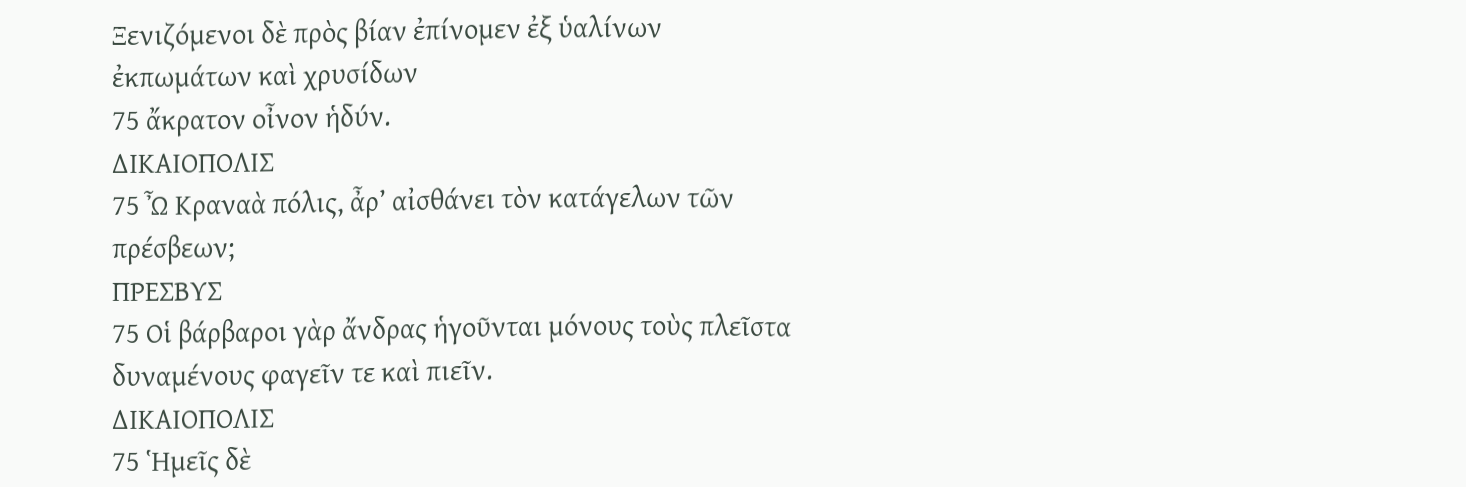Ξενιζόμενοι δὲ πρὸς βίαν ἐπίνομεν ἐξ ὑαλίνων ἐκπωμάτων καὶ χρυσίδων
75 ἄκρατον οἶνον ἡδύν.
ΔΙΚΑΙΟΠΟΛΙΣ
75 Ὦ Κραναὰ πόλις, ἆρ’ αἰσθάνει τὸν κατάγελων τῶν πρέσβεων;
ΠΡΕΣΒΥΣ
75 Οἱ βάρβαροι γὰρ ἄνδρας ἡγοῦνται μόνους τοὺς πλεῖστα δυναμένους φαγεῖν τε καὶ πιεῖν.
ΔΙΚΑΙΟΠΟΛΙΣ
75 Ἡμεῖς δὲ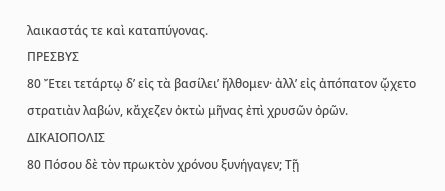λαικαστάς τε καὶ καταπύγονας.
ΠΡΕΣΒΥΣ
80 Ἔτει τετάρτῳ δ’ εἰς τὰ βασίλει’ ἤλθομεν· ἀλλ’ εἰς ἀπόπατον ᾤχετο στρατιὰν λαβών, κἄχεζεν ὀκτὼ μῆνας ἐπὶ χρυσῶν ὀρῶν.
ΔΙΚΑΙΟΠΟΛΙΣ
80 Πόσου δὲ τὸν πρωκτὸν χρόνου ξυνήγαγεν; Τῇ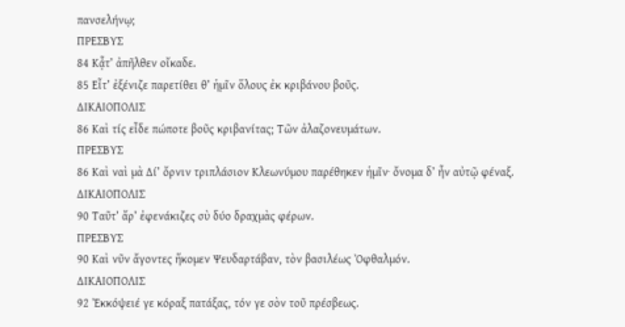πανσελήνῳ;
ΠΡΕΣΒΥΣ
84 Κᾆτ’ ἀπῆλθεν οἴκαδε.
85 Εἶτ’ ἐξένιζε παρετίθει θ’ ἡμῖν ὅλους ἐκ κριβάνου βοῦς.
ΔΙΚΑΙΟΠΟΛΙΣ
86 Καὶ τίς εἶδε πώποτε βοῦς κριβανίτας; Τῶν ἀλαζονευμάτων.
ΠΡΕΣΒΥΣ
86 Καὶ ναὶ μὰ Δί’ ὄρνιν τριπλάσιον Κλεωνύμου παρέθηκεν ἡμῖν· ὄνομα δ’ ἦν αὐτῷ φέναξ.
ΔΙΚΑΙΟΠΟΛΙΣ
90 Ταῦτ’ ἄρ’ ἐφενάκιζες σὺ δύο δραχμὰς φέρων.
ΠΡΕΣΒΥΣ
90 Καὶ νῦν ἄγοντες ἥκομεν Ψευδαρτάβαν, τὸν βασιλέως Ὀφθαλμόν.
ΔΙΚΑΙΟΠΟΛΙΣ
92 Ἐκκόψειέ γε κόραξ πατάξας, τόν γε σὸν τοῦ πρέσβεως.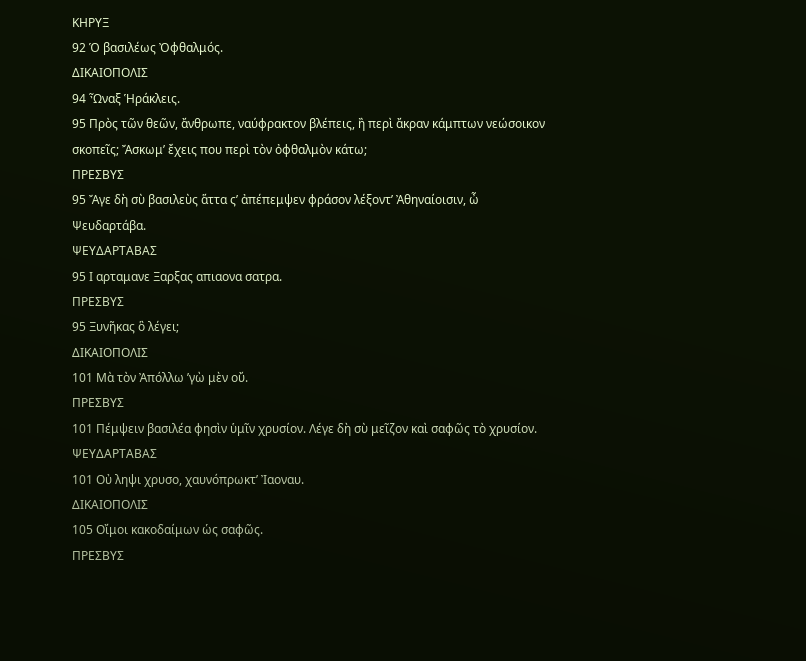ΚΗΡΥΞ
92 Ὁ βασιλέως Ὀφθαλμός.
ΔΙΚΑΙΟΠΟΛΙΣ
94 Ὦναξ Ἡράκλεις.
95 Πρὸς τῶν θεῶν, ἄνθρωπε, ναύφρακτον βλέπεις, ἢ περὶ ἄκραν κάμπτων νεώσοικον σκοπεῖς; Ἄσκωμ’ ἔχεις που περὶ τὸν ὀφθαλμὸν κάτω;
ΠΡΕΣΒΥΣ
95 Ἄγε δὴ σὺ βασιλεὺς ἅττα ς’ ἀπέπεμψεν φράσον λέξοντ’ Ἀθηναίοισιν, ὦ Ψευδαρτάβα.
ΨΕΥΔΑΡΤΑΒΑΣ
95 Ι αρταμανε Ξαρξας απιαονα σατρα.
ΠΡΕΣΒΥΣ
95 Ξυνῆκας ὃ λέγει;
ΔΙΚΑΙΟΠΟΛΙΣ
101 Μὰ τὸν Ἀπόλλω ’γὼ μὲν οὔ.
ΠΡΕΣΒΥΣ
101 Πέμψειν βασιλέα φησὶν ὑμῖν χρυσίον. Λέγε δὴ σὺ μεῖζον καὶ σαφῶς τὸ χρυσίον.
ΨΕΥΔΑΡΤΑΒΑΣ
101 Οὐ ληψι χρυσο, χαυνόπρωκτ’ Ἰαοναυ.
ΔΙΚΑΙΟΠΟΛΙΣ
105 Οἴμοι κακοδαίμων ὡς σαφῶς.
ΠΡΕΣΒΥΣ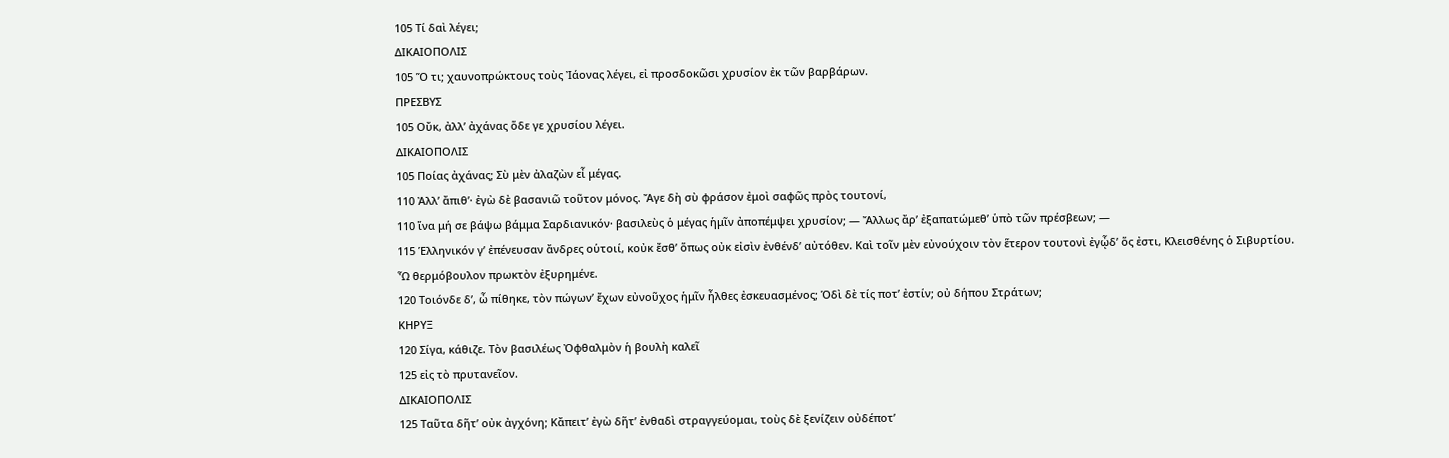105 Τί δαὶ λέγει;
ΔΙΚΑΙΟΠΟΛΙΣ
105 Ὅ τι; χαυνοπρώκτους τοὺς Ἰάονας λέγει, εἰ προσδοκῶσι χρυσίον ἐκ τῶν βαρβάρων.
ΠΡΕΣΒΥΣ
105 Οὔκ, ἀλλ’ ἀχάνας ὅδε γε χρυσίου λέγει.
ΔΙΚΑΙΟΠΟΛΙΣ
105 Ποίας ἀχάνας; Σὺ μὲν ἀλαζὼν εἶ μέγας.
110 Ἀλλ’ ἄπιθ’· ἐγὼ δὲ βασανιῶ τοῦτον μόνος. Ἄγε δὴ σὺ φράσον ἐμοὶ σαφῶς πρὸς τουτονί,
110 ἵνα μή σε βάψω βάμμα Σαρδιανικόν· βασιλεὺς ὁ μέγας ἡμῖν ἀποπέμψει χρυσίον; — Ἄλλως ἄρ’ ἐξαπατώμεθ’ ὑπὸ τῶν πρέσβεων; —
115 Ἑλληνικόν γ’ ἐπένευσαν ἄνδρες οὑτοιί, κοὐκ ἔσθ’ ὅπως οὐκ εἰσὶν ἐνθένδ’ αὐτόθεν. Καὶ τοῖν μὲν εὐνούχοιν τὸν ἕτερον τουτονὶ ἐγᾦδ’ ὅς ἐστι, Κλεισθένης ὁ Σιβυρτίου. Ὦ θερμόβουλον πρωκτὸν ἐξυρημένε.
120 Τοιόνδε δ’, ὦ πίθηκε, τὸν πώγων’ ἔχων εὐνοῦχος ἡμῖν ἦλθες ἐσκευασμένος; Ὁδὶ δὲ τίς ποτ’ ἐστίν; οὐ δήπου Στράτων;
ΚΗΡΥΞ
120 Σίγα, κάθιζε. Τὸν βασιλέως Ὀφθαλμὸν ἡ βουλὴ καλεῖ
125 εἰς τὸ πρυτανεῖον.
ΔΙΚΑΙΟΠΟΛΙΣ
125 Ταῦτα δῆτ’ οὐκ ἀγχόνη; Κἄπειτ’ ἐγὼ δῆτ’ ἐνθαδὶ στραγγεύομαι, τοὺς δὲ ξενίζειν οὐδέποτ’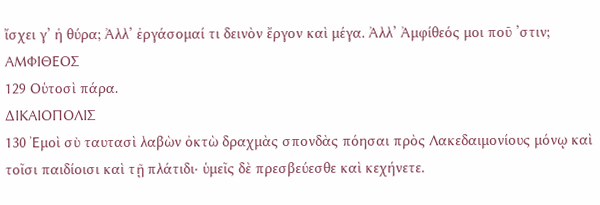ἴσχει γ’ ἡ θύρα; Ἀλλ’ ἐργάσομαί τι δεινὸν ἔργον καὶ μέγα. Ἀλλ’ Ἀμφίθεός μοι ποῦ ’στιν;
ΑΜΦΙΘΕΟΣ
129 Οὑτοσὶ πάρα.
ΔΙΚΑΙΟΠΟΛΙΣ
130 Ἐμοὶ σὺ ταυτασὶ λαβὼν ὀκτὼ δραχμὰς σπονδὰς πόησαι πρὸς Λακεδαιμονίους μόνῳ καὶ τοῖσι παιδίοισι καὶ τῇ πλάτιδι· ὑμεῖς δὲ πρεσβεύεσθε καὶ κεχήνετε.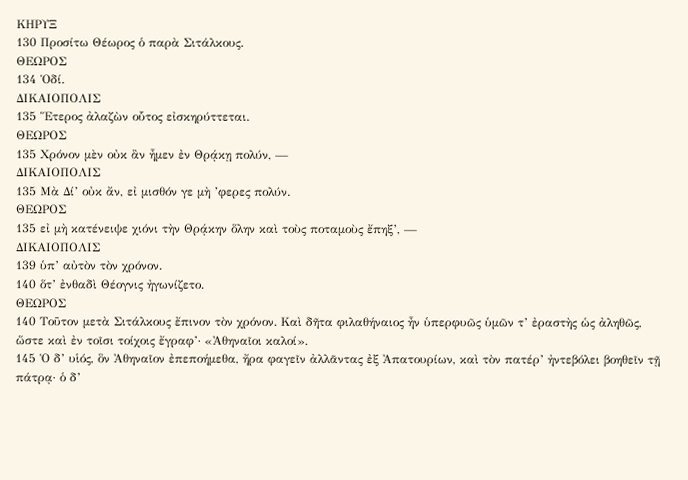ΚΗΡΥΞ
130 Προσίτω Θέωρος ὁ παρὰ Σιτάλκους.
ΘΕΩΡΟΣ
134 Ὁδί.
ΔΙΚΑΙΟΠΟΛΙΣ
135 Ἕτερος ἀλαζὼν οὗτος εἰσκηρύττεται.
ΘΕΩΡΟΣ
135 Χρόνον μὲν οὐκ ἂν ἦμεν ἐν Θρᾴκῃ πολύν, —
ΔΙΚΑΙΟΠΟΛΙΣ
135 Μὰ Δί’ οὐκ ἄν, εἰ μισθόν γε μὴ ’φερες πολύν.
ΘΕΩΡΟΣ
135 εἰ μὴ κατένειψε χιόνι τὴν Θρᾴκην ὅλην καὶ τοὺς ποταμοὺς ἔπηξ’, —
ΔΙΚΑΙΟΠΟΛΙΣ
139 ὑπ’ αὐτὸν τὸν χρόνον.
140 ὅτ’ ἐνθαδὶ Θέογνις ἠγωνίζετο.
ΘΕΩΡΟΣ
140 Τοῦτον μετὰ Σιτάλκους ἔπινον τὸν χρόνον. Καὶ δῆτα φιλαθήναιος ἦν ὑπερφυῶς ὑμῶν τ’ ἐραστὴς ὡς ἀληθῶς, ὥστε καὶ ἐν τοῖσι τοίχοις ἔγραφ’· «Ἀθηναῖοι καλοί».
145 Ὁ δ’ υἱός, ὃν Ἀθηναῖον ἐπεποήμεθα, ἤρα φαγεῖν ἀλλᾶντας ἐξ Ἀπατουρίων, καὶ τὸν πατέρ’ ἠντεβόλει βοηθεῖν τῇ πάτρᾳ· ὁ δ’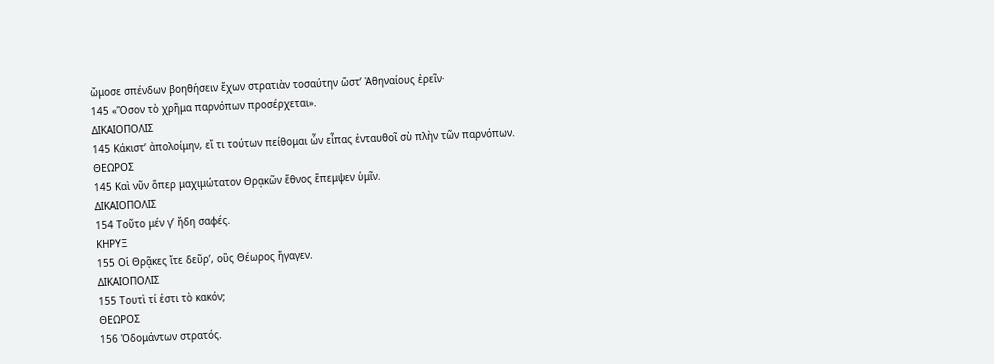ὤμοσε σπένδων βοηθήσειν ἔχων στρατιὰν τοσαύτην ὥστ’ Ἀθηναίους ἐρεῖν·
145 «Ὅσον τὸ χρῆμα παρνόπων προσέρχεται».
ΔΙΚΑΙΟΠΟΛΙΣ
145 Κάκιστ’ ἀπολοίμην, εἴ τι τούτων πείθομαι ὧν εἶπας ἐνταυθοῖ σὺ πλὴν τῶν παρνόπων.
ΘΕΩΡΟΣ
145 Καὶ νῦν ὅπερ μαχιμώτατον Θρᾳκῶν ἔθνος ἔπεμψεν ὑμῖν.
ΔΙΚΑΙΟΠΟΛΙΣ
154 Τοῦτο μέν γ’ ἤδη σαφές.
ΚΗΡΥΞ
155 Οἱ Θρᾷκες ἴτε δεῦρ’, οὓς Θέωρος ἤγαγεν.
ΔΙΚΑΙΟΠΟΛΙΣ
155 Τουτὶ τί ἐστι τὸ κακόν;
ΘΕΩΡΟΣ
156 Ὀδομάντων στρατός.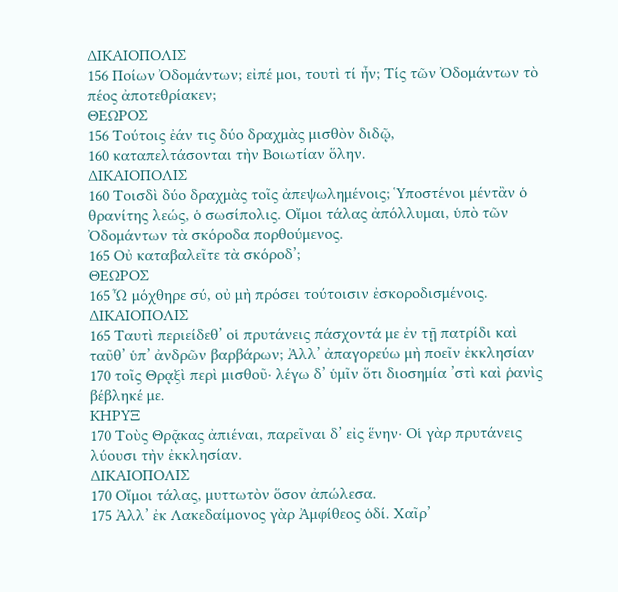ΔΙΚΑΙΟΠΟΛΙΣ
156 Ποίων Ὀδομάντων; εἰπέ μοι, τουτὶ τί ἦν; Τίς τῶν Ὀδομάντων τὸ πέος ἀποτεθρίακεν;
ΘΕΩΡΟΣ
156 Τούτοις ἐάν τις δύο δραχμὰς μισθὸν διδῷ,
160 καταπελτάσονται τὴν Βοιωτίαν ὅλην.
ΔΙΚΑΙΟΠΟΛΙΣ
160 Τοισδὶ δύο δραχμὰς τοῖς ἀπεψωλημένοις; Ὑποστένοι μέντἂν ὁ θρανίτης λεώς, ὁ σωσίπολις. Οἴμοι τάλας ἀπόλλυμαι, ὑπὸ τῶν Ὀδομάντων τὰ σκόροδα πορθούμενος.
165 Οὐ καταβαλεῖτε τὰ σκόροδ’;
ΘΕΩΡΟΣ
165 Ὦ μόχθηρε σύ, οὐ μὴ πρόσει τούτοισιν ἐσκοροδισμένοις.
ΔΙΚΑΙΟΠΟΛΙΣ
165 Ταυτὶ περιείδεθ’ οἱ πρυτάνεις πάσχοντά με ἐν τῇ πατρίδι καὶ ταῦθ’ ὑπ’ ἀνδρῶν βαρβάρων; Ἀλλ’ ἀπαγορεύω μὴ ποεῖν ἐκκλησίαν
170 τοῖς Θρᾳξὶ περὶ μισθοῦ· λέγω δ’ ὑμῖν ὅτι διοσημία ’στὶ καὶ ῥανὶς βέβληκέ με.
ΚΗΡΥΞ
170 Τοὺς Θρᾷκας ἀπιέναι, παρεῖναι δ’ εἰς ἕνην· Οἱ γὰρ πρυτάνεις λύουσι τὴν ἐκκλησίαν.
ΔΙΚΑΙΟΠΟΛΙΣ
170 Οἴμοι τάλας, μυττωτὸν ὅσον ἀπώλεσα.
175 Ἀλλ’ ἐκ Λακεδαίμονος γὰρ Ἀμφίθεος ὁδί. Χαῖρ’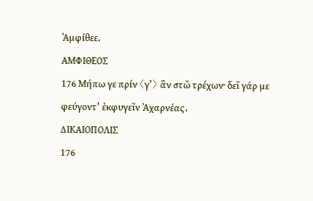Ἀμφίθεε.
ΑΜΦΙΘΕΟΣ
176 Μήπω γε πρίν 〈γ’〉 ἂν στῶ τρέχων· δεῖ γάρ με φεύγοντ’ ἐκφυγεῖν Ἀχαρνέας.
ΔΙΚΑΙΟΠΟΛΙΣ
176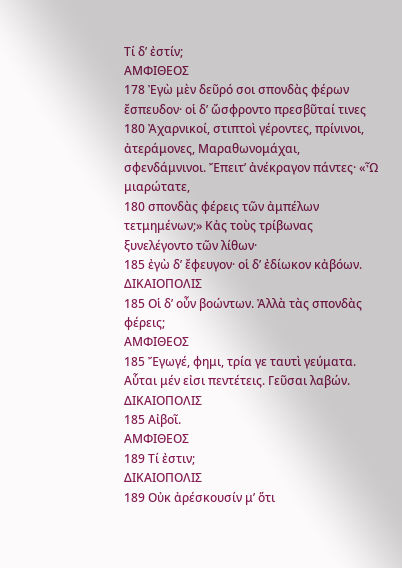Τί δ’ ἐστίν;
ΑΜΦΙΘΕΟΣ
178 Ἐγὼ μὲν δεῦρό σοι σπονδὰς φέρων ἔσπευδον· οἱ δ’ ὤσφροντο πρεσβῦταί τινες
180 Ἀχαρνικοί, στιπτοὶ γέροντες, πρίνινοι, ἀτεράμονες, Μαραθωνομάχαι, σφενδάμνινοι. Ἔπειτ’ ἀνέκραγον πάντες· «Ὦ μιαρώτατε,
180 σπονδὰς φέρεις τῶν ἀμπέλων τετμημένων;» Κἀς τοὺς τρίβωνας ξυνελέγοντο τῶν λίθων·
185 ἐγὼ δ’ ἔφευγον· οἱ δ’ ἐδίωκον κἀβόων.
ΔΙΚΑΙΟΠΟΛΙΣ
185 Οἱ δ’ οὖν βοώντων. Ἀλλὰ τὰς σπονδὰς φέρεις;
ΑΜΦΙΘΕΟΣ
185 Ἔγωγέ, φημι, τρία γε ταυτὶ γεύματα. Αὗται μέν εἰσι πεντέτεις. Γεῦσαι λαβών.
ΔΙΚΑΙΟΠΟΛΙΣ
185 Αἰβοῖ.
ΑΜΦΙΘΕΟΣ
189 Τί ἐστιν;
ΔΙΚΑΙΟΠΟΛΙΣ
189 Οὐκ ἀρέσκουσίν μ’ ὅτι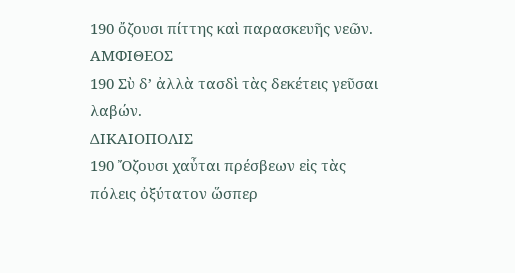190 ὄζουσι πίττης καὶ παρασκευῆς νεῶν.
ΑΜΦΙΘΕΟΣ
190 Σὺ δ’ ἀλλὰ τασδὶ τὰς δεκέτεις γεῦσαι λαβών.
ΔΙΚΑΙΟΠΟΛΙΣ
190 Ὄζουσι χαὖται πρέσβεων εἰς τὰς πόλεις ὀξύτατον ὥσπερ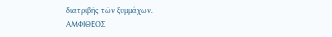διατριβῆς τῶν ξυμμάχων.
ΑΜΦΙΘΕΟΣ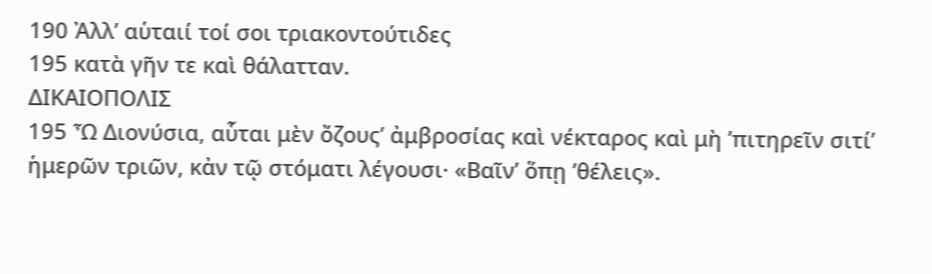190 Ἀλλ’ αὑταιί τοί σοι τριακοντούτιδες
195 κατὰ γῆν τε καὶ θάλατταν.
ΔΙΚΑΙΟΠΟΛΙΣ
195 Ὦ Διονύσια, αὗται μὲν ὄζους’ ἀμβροσίας καὶ νέκταρος καὶ μὴ ’πιτηρεῖν σιτί’ ἡμερῶν τριῶν, κἀν τῷ στόματι λέγουσι· «Βαῖν’ ὅπῃ ’θέλεις».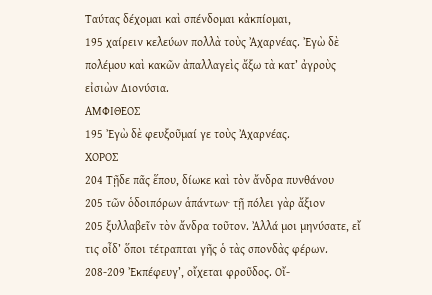Ταύτας δέχομαι καὶ σπένδομαι κἀκπίομαι,
195 χαίρειν κελεύων πολλὰ τοὺς Ἀχαρνέας. Ἐγὼ δὲ πολέμου καὶ κακῶν ἀπαλλαγεὶς ἄξω τὰ κατ’ ἀγροὺς εἰσιὼν Διονύσια.
ΑΜΦΙΘΕΟΣ
195 Ἐγὼ δὲ φευξοῦμαί γε τοὺς Ἀχαρνέας.
ΧΟΡΟΣ
204 Τῇδε πᾶς ἕπου, δίωκε καὶ τὸν ἄνδρα πυνθάνου
205 τῶν ὁδοιπόρων ἁπάντων· τῇ πόλει γὰρ ἄξιον
205 ξυλλαβεῖν τὸν ἄνδρα τοῦτον. Ἀλλά μοι μηνύσατε, εἴ τις οἶδ’ ὅποι τέτραπται γῆς ὁ τὰς σπονδὰς φέρων.
208-209 Ἐκπέφευγ’, οἴχεται φροῦδος. Οἴ‐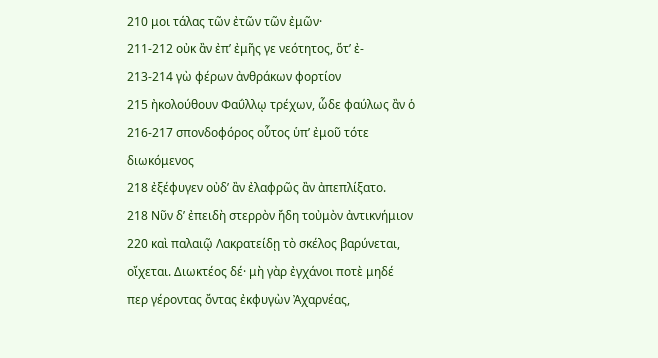210 μοι τάλας τῶν ἐτῶν τῶν ἐμῶν·
211-212 οὐκ ἂν ἐπ’ ἐμῆς γε νεότητος, ὅτ’ ἐ‐
213-214 γὼ φέρων ἀνθράκων φορτίον
215 ἠκολούθουν Φαΰλλῳ τρέχων, ὧδε φαύλως ἂν ὁ
216-217 σπονδοφόρος οὗτος ὑπ’ ἐμοῦ τότε διωκόμενος
218 ἐξέφυγεν οὐδ’ ἂν ἐλαφρῶς ἂν ἀπεπλίξατο.
218 Νῦν δ’ ἐπειδὴ στερρὸν ἤδη τοὐμὸν ἀντικνήμιον
220 καὶ παλαιῷ Λακρατείδῃ τὸ σκέλος βαρύνεται, οἴχεται. Διωκτέος δέ· μὴ γὰρ ἐγχάνοι ποτὲ μηδέ περ γέροντας ὄντας ἐκφυγὼν Ἀχαρνέας,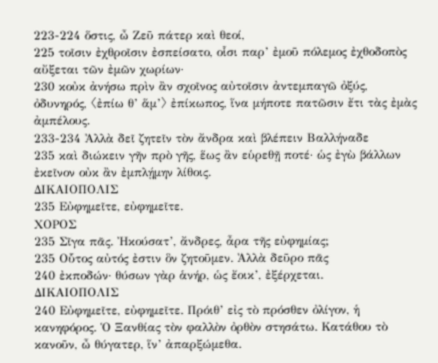223-224 ὅστις, ὦ Ζεῦ πάτερ καὶ θεοί,
225 τοῖσιν ἐχθροῖσιν ἐσπείσατο, οἷσι παρ’ ἐμοῦ πόλεμος ἐχθοδοπὸς αὔξεται τῶν ἐμῶν χωρίων·
230 κοὐκ ἀνήσω πρὶν ἂν σχοῖνος αὐτοῖσιν ἀντεμπαγῶ ὀξύς, ὀδυνηρός, 〈ἐπίω θ’ ἅμ’〉 ἐπίκωπος, ἵνα μήποτε πατῶσιν ἔτι τὰς ἐμὰς ἀμπέλους.
233-234 Ἀλλὰ δεῖ ζητεῖν τὸν ἄνδρα καὶ βλέπειν Βαλλήναδε
235 καὶ διώκειν γῆν πρὸ γῆς, ἕως ἂν εὑρεθῇ ποτέ· ὡς ἐγὼ βάλλων ἐκεῖνον οὐκ ἂν ἐμπλῄμην λίθοις.
ΔΙΚΑΙΟΠΟΛΙΣ
235 Εὐφημεῖτε, εὐφημεῖτε.
ΧΟΡΟΣ
235 Σῖγα πᾶς. Ἠκούσατ’, ἄνδρες, ἆρα τῆς εὐφημίας;
235 Οὗτος αὐτός ἐστιν ὃν ζητοῦμεν. Ἀλλὰ δεῦρο πᾶς
240 ἐκποδών· θύσων γὰρ ἁνήρ, ὡς ἔοικ’, ἐξέρχεται.
ΔΙΚΑΙΟΠΟΛΙΣ
240 Εὐφημεῖτε, εὐφημεῖτε. Πρόιθ’ εἰς τὸ πρόσθεν ὀλίγον, ἡ κανηφόρος. Ὁ Ξανθίας τὸν φαλλὸν ὀρθὸν στησάτω. Κατάθου τὸ κανοῦν, ὦ θύγατερ, ἵν’ ἀπαρξώμεθα.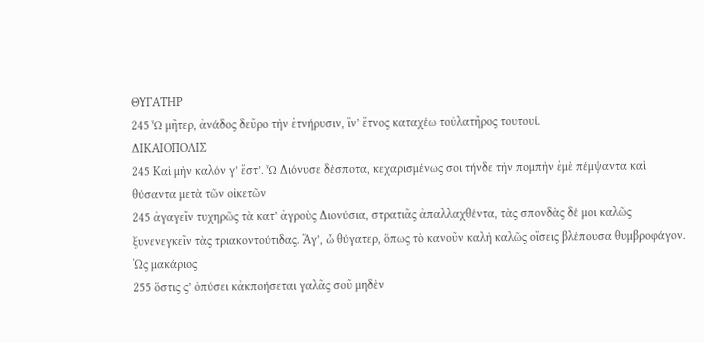ΘΥΓΑΤΗΡ
245 Ὦ μῆτερ, ἀνάδος δεῦρο τὴν ἐτνήρυσιν, ἵν’ ἔτνος καταχέω τοὐλατῆρος τουτουί.
ΔΙΚΑΙΟΠΟΛΙΣ
245 Καὶ μὴν καλόν γ’ ἔστ’. Ὦ Διόνυσε δέσποτα, κεχαρισμένως σοι τήνδε τὴν πομπὴν ἐμὲ πέμψαντα καὶ θύσαντα μετὰ τῶν οἰκετῶν
245 ἀγαγεῖν τυχηρῶς τὰ κατ’ ἀγροὺς Διονύσια, στρατιᾶς ἀπαλλαχθέντα, τὰς σπονδὰς δέ μοι καλῶς ξυνενεγκεῖν τὰς τριακοντούτιδας. Ἄγ’, ὦ θύγατερ, ὅπως τὸ κανοῦν καλὴ καλῶς οἴσεις βλέπουσα θυμβροφάγον. Ὡς μακάριος
255 ὅστις ς’ ὀπύσει κἀκποήσεται γαλᾶς σοῦ μηδὲν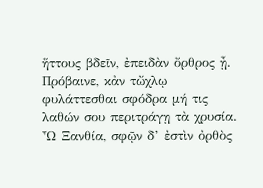ἥττους βδεῖν, ἐπειδὰν ὄρθρος ᾖ. Πρόβαινε, κἀν τὤχλῳ φυλάττεσθαι σφόδρα μή τις λαθών σου περιτράγῃ τὰ χρυσία. Ὦ Ξανθία, σφῷν δ’ ἐστὶν ὀρθὸς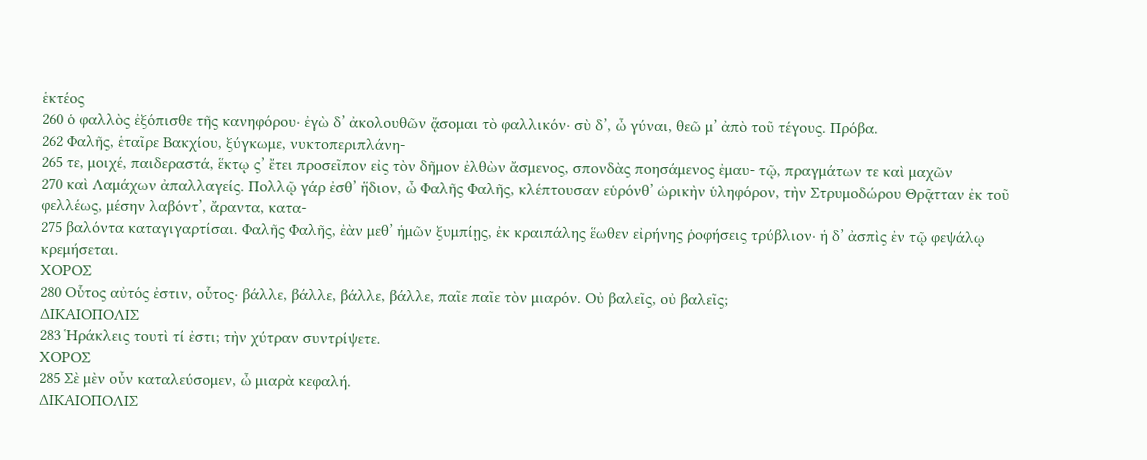ἑκτέος
260 ὁ φαλλὸς ἐξόπισθε τῆς κανηφόρου· ἐγὼ δ’ ἀκολουθῶν ᾄσομαι τὸ φαλλικόν· σὺ δ’, ὦ γύναι, θεῶ μ’ ἀπὸ τοῦ τέγους. Πρόβα.
262 Φαλῆς, ἑταῖρε Βακχίου, ξύγκωμε, νυκτοπεριπλάνη‐
265 τε, μοιχέ, παιδεραστά, ἕκτῳ ς’ ἔτει προσεῖπον εἰς τὸν δῆμον ἐλθὼν ἄσμενος, σπονδὰς ποησάμενος ἐμαυ‐ τῷ, πραγμάτων τε καὶ μαχῶν
270 καὶ Λαμάχων ἀπαλλαγείς. Πολλῷ γάρ ἐσθ’ ἥδιον, ὦ Φαλῆς Φαλῆς, κλέπτουσαν εὑρόνθ’ ὡρικὴν ὑληφόρον, τὴν Στρυμοδώρου Θρᾷτταν ἐκ τοῦ φελλέως, μέσην λαβόντ’, ἄραντα, κατα‐
275 βαλόντα καταγιγαρτίσαι. Φαλῆς Φαλῆς, ἐὰν μεθ’ ἡμῶν ξυμπίῃς, ἐκ κραιπάλης ἕωθεν εἰρήνης ῥοφήσεις τρύβλιον· ἡ δ’ ἀσπὶς ἐν τῷ φεψάλῳ κρεμήσεται.
ΧΟΡΟΣ
280 Οὗτος αὐτός ἐστιν, οὗτος· βάλλε, βάλλε, βάλλε, βάλλε, παῖε παῖε τὸν μιαρόν. Οὐ βαλεῖς, οὐ βαλεῖς;
ΔΙΚΑΙΟΠΟΛΙΣ
283 Ἡράκλεις τουτὶ τί ἐστι; τὴν χύτραν συντρίψετε.
ΧΟΡΟΣ
285 Σὲ μὲν οὖν καταλεύσομεν, ὦ μιαρὰ κεφαλή.
ΔΙΚΑΙΟΠΟΛΙΣ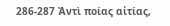286-287 Ἀντὶ ποίας αἰτίας,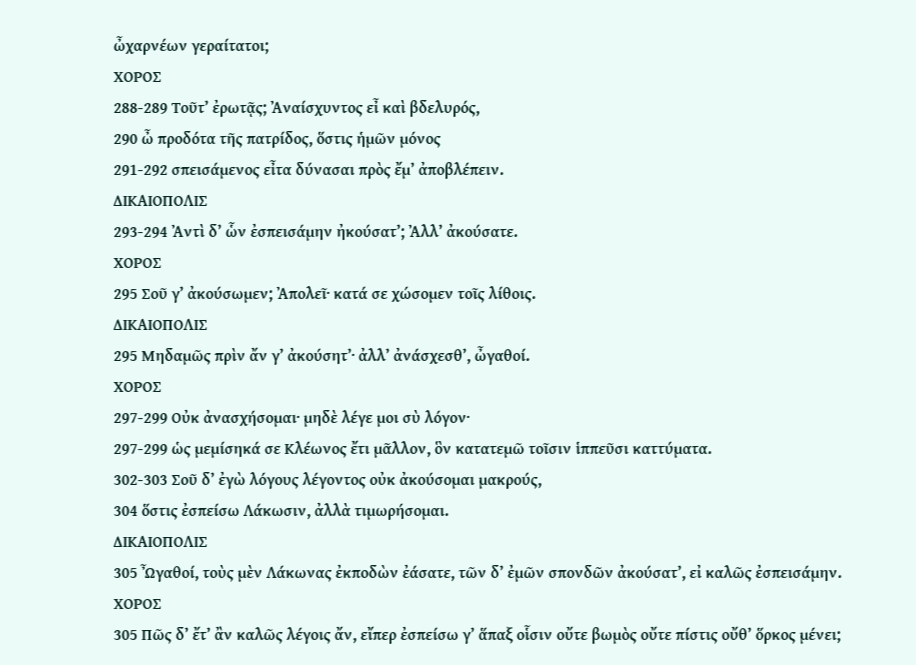ὦχαρνέων γεραίτατοι;
ΧΟΡΟΣ
288-289 Τοῦτ’ ἐρωτᾷς; Ἀναίσχυντος εἶ καὶ βδελυρός,
290 ὦ προδότα τῆς πατρίδος, ὅστις ἡμῶν μόνος
291-292 σπεισάμενος εἶτα δύνασαι πρὸς ἔμ’ ἀποβλέπειν.
ΔΙΚΑΙΟΠΟΛΙΣ
293-294 Ἀντὶ δ’ ὧν ἐσπεισάμην ἠκούσατ’; Ἀλλ’ ἀκούσατε.
ΧΟΡΟΣ
295 Σοῦ γ’ ἀκούσωμεν; Ἀπολεῖ· κατά σε χώσομεν τοῖς λίθοις.
ΔΙΚΑΙΟΠΟΛΙΣ
295 Μηδαμῶς πρὶν ἄν γ’ ἀκούσητ’· ἀλλ’ ἀνάσχεσθ’, ὦγαθοί.
ΧΟΡΟΣ
297-299 Οὐκ ἀνασχήσομαι· μηδὲ λέγε μοι σὺ λόγον·
297-299 ὡς μεμίσηκά σε Κλέωνος ἔτι μᾶλλον, ὃν κατατεμῶ τοῖσιν ἱππεῦσι καττύματα.
302-303 Σοῦ δ’ ἐγὼ λόγους λέγοντος οὐκ ἀκούσομαι μακρούς,
304 ὅστις ἐσπείσω Λάκωσιν, ἀλλὰ τιμωρήσομαι.
ΔΙΚΑΙΟΠΟΛΙΣ
305 Ὦγαθοί, τοὺς μὲν Λάκωνας ἐκποδὼν ἐάσατε, τῶν δ’ ἐμῶν σπονδῶν ἀκούσατ’, εἰ καλῶς ἐσπεισάμην.
ΧΟΡΟΣ
305 Πῶς δ’ ἔτ’ ἂν καλῶς λέγοις ἄν, εἴπερ ἐσπείσω γ’ ἅπαξ οἷσιν οὔτε βωμὸς οὔτε πίστις οὔθ’ ὅρκος μένει;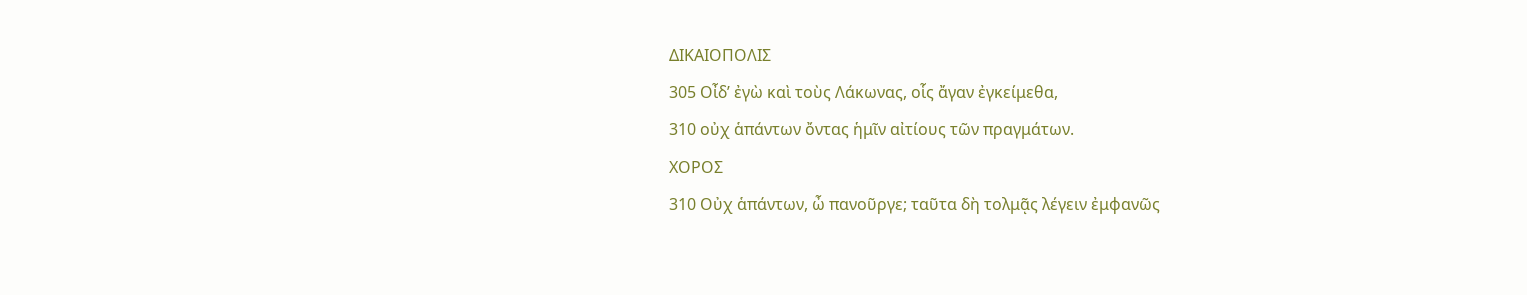ΔΙΚΑΙΟΠΟΛΙΣ
305 Οἶδ’ ἐγὼ καὶ τοὺς Λάκωνας, οἷς ἄγαν ἐγκείμεθα,
310 οὐχ ἁπάντων ὄντας ἡμῖν αἰτίους τῶν πραγμάτων.
ΧΟΡΟΣ
310 Οὐχ ἁπάντων, ὦ πανοῦργε; ταῦτα δὴ τολμᾷς λέγειν ἐμφανῶς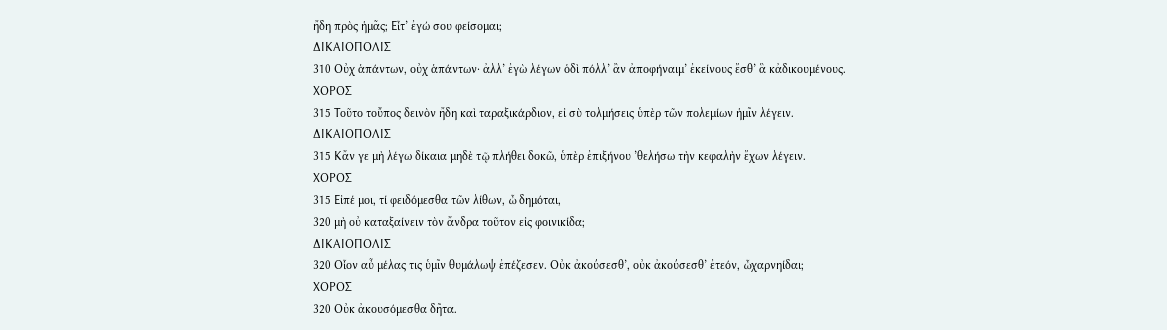ἤδη πρὸς ἡμᾶς; Εἶτ’ ἐγώ σου φείσομαι;
ΔΙΚΑΙΟΠΟΛΙΣ
310 Οὐχ ἁπάντων, οὐχ ἁπάντων· ἀλλ’ ἐγὼ λέγων ὁδὶ πόλλ’ ἂν ἀποφήναιμ’ ἐκείνους ἔσθ’ ἃ κἀδικουμένους.
ΧΟΡΟΣ
315 Τοῦτο τοὔπος δεινὸν ἤδη καὶ ταραξικάρδιον, εἰ σὺ τολμήσεις ὑπὲρ τῶν πολεμίων ἡμῖν λέγειν.
ΔΙΚΑΙΟΠΟΛΙΣ
315 Κἄν γε μὴ λέγω δίκαια μηδὲ τῷ πλήθει δοκῶ, ὑπὲρ ἐπιξήνου ’θελήσω τὴν κεφαλὴν ἔχων λέγειν.
ΧΟΡΟΣ
315 Εἰπέ μοι, τί φειδόμεσθα τῶν λίθων, ὦ δημόται,
320 μὴ οὐ καταξαίνειν τὸν ἄνδρα τοῦτον εἰς φοινικίδα;
ΔΙΚΑΙΟΠΟΛΙΣ
320 Οἷον αὖ μέλας τις ὑμῖν θυμάλωψ ἐπέζεσεν. Οὐκ ἀκούσεσθ’, οὐκ ἀκούσεσθ’ ἐτεόν, ὦχαρνηίδαι;
ΧΟΡΟΣ
320 Οὐκ ἀκουσόμεσθα δῆτα.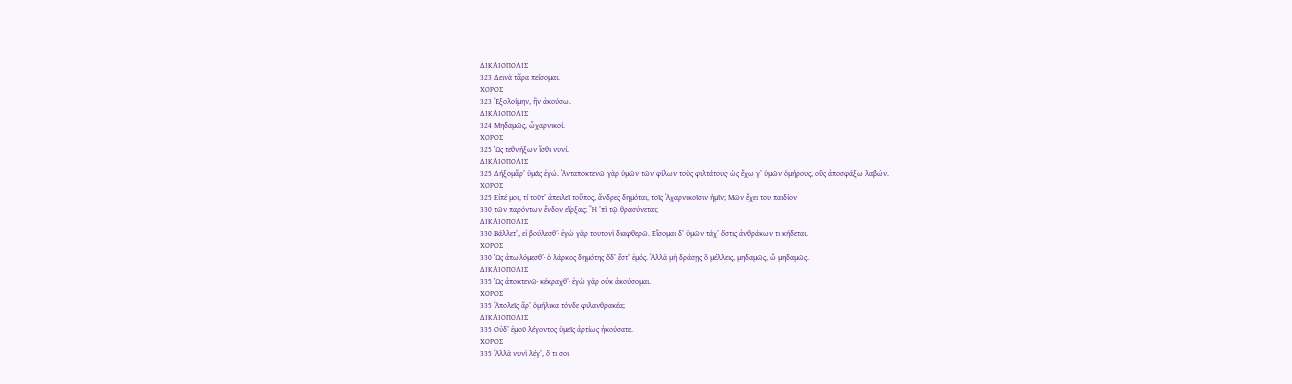ΔΙΚΑΙΟΠΟΛΙΣ
323 Δεινὰ τἄρα πείσομαι.
ΧΟΡΟΣ
323 Ἐξολοίμην, ἢν ἀκούσω.
ΔΙΚΑΙΟΠΟΛΙΣ
324 Μηδαμῶς, ὦχαρνικοί.
ΧΟΡΟΣ
325 Ὡς τεθνήξων ἴσθι νυνί.
ΔΙΚΑΙΟΠΟΛΙΣ
325 Δήξομἄρ’ ὑμᾶς ἐγώ. Ἀνταποκτενῶ γὰρ ὑμῶν τῶν φίλων τοὺς φιλτάτους· ὡς ἔχω γ’ ὑμῶν ὁμήρους, οὓς ἀποσφάξω λαβών.
ΧΟΡΟΣ
325 Εἰπέ μοι, τί τοῦτ’ ἀπειλεῖ τοὔπος, ἄνδρες δημόται, τοῖς Ἀχαρνικοῖσιν ἡμῖν; Μῶν ἔχει του παιδίον
330 τῶν παρόντων ἔνδον εἵρξας; Ἢ ’πὶ τῷ θρασύνεται;
ΔΙΚΑΙΟΠΟΛΙΣ
330 Βάλλετ’, εἰ βούλεσθ’· ἐγὼ γὰρ τουτονὶ διαφθερῶ. Εἴσομαι δ’ ὑμῶν τάχ’ ὅστις ἀνθράκων τι κήδεται.
ΧΟΡΟΣ
330 Ὡς ἀπωλόμεσθ’· ὁ λάρκος δημότης ὅδ’ ἔστ’ ἐμός. Ἀλλὰ μὴ δράσῃς ὃ μέλλεις, μηδαμῶς, ὢ μηδαμῶς.
ΔΙΚΑΙΟΠΟΛΙΣ
335 Ὡς ἀποκτενῶ· κέκραχθ’· ἐγὼ γὰρ οὐκ ἀκούσομαι.
ΧΟΡΟΣ
335 Ἀπολεῖς ἄρ’ ὁμήλικα τόνδε φιλανθρακέα;
ΔΙΚΑΙΟΠΟΛΙΣ
335 Οὐδ’ ἐμοῦ λέγοντος ὑμεῖς ἀρτίως ἠκούσατε.
ΧΟΡΟΣ
335 Ἀλλὰ νυνὶ λέγ’, ὅ τι σοι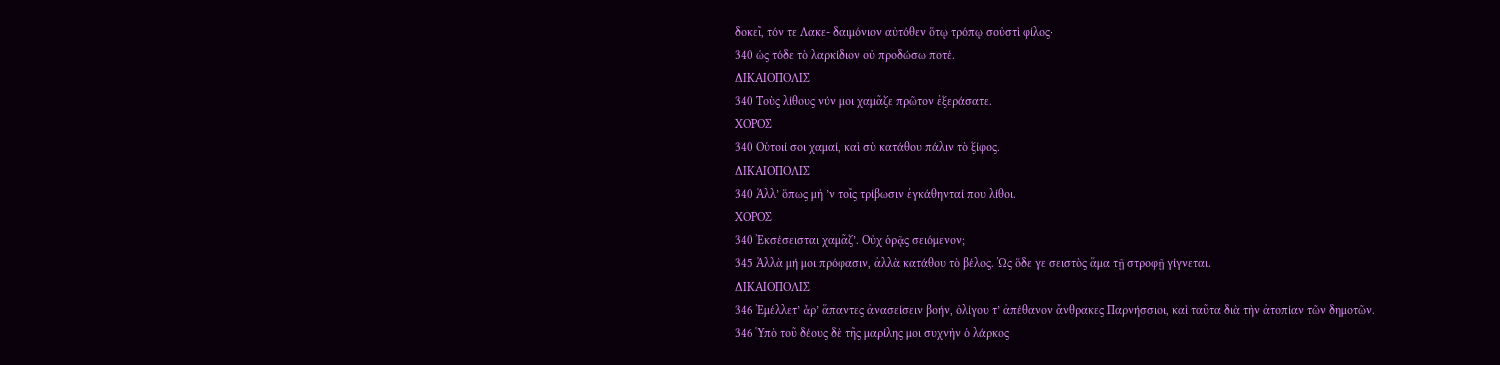δοκεῖ, τόν τε Λακε‐ δαιμόνιον αὐτόθεν ὅτῳ τρόπῳ σοὐστὶ φίλος·
340 ὡς τόδε τὸ λαρκίδιον οὐ προδώσω ποτέ.
ΔΙΚΑΙΟΠΟΛΙΣ
340 Τοὺς λίθους νύν μοι χαμᾶζε πρῶτον ἐξεράσατε.
ΧΟΡΟΣ
340 Οὑτοιί σοι χαμαί, καὶ σὺ κατάθου πάλιν τὸ ξίφος.
ΔΙΚΑΙΟΠΟΛΙΣ
340 Ἀλλ’ ὅπως μὴ ’ν τοῖς τρίβωσιν ἐγκάθηνταί που λίθοι.
ΧΟΡΟΣ
340 Ἐκσέσεισται χαμᾶζ’. Οὐχ ὁρᾷς σειόμενον;
345 Ἀλλὰ μή μοι πρόφασιν, ἀλλὰ κατάθου τὸ βέλος. Ὡς ὅδε γε σειστὸς ἅμα τῇ στροφῇ γίγνεται.
ΔΙΚΑΙΟΠΟΛΙΣ
346 Ἐμέλλετ’ ἆρ’ ἅπαντες ἀνασείσειν βοήν, ὀλίγου τ’ ἀπέθανον ἄνθρακες Παρνήσσιοι, καὶ ταῦτα διὰ τὴν ἀτοπίαν τῶν δημοτῶν.
346 Ὑπὸ τοῦ δέους δὲ τῆς μαρίλης μοι συχνὴν ὁ λάρκος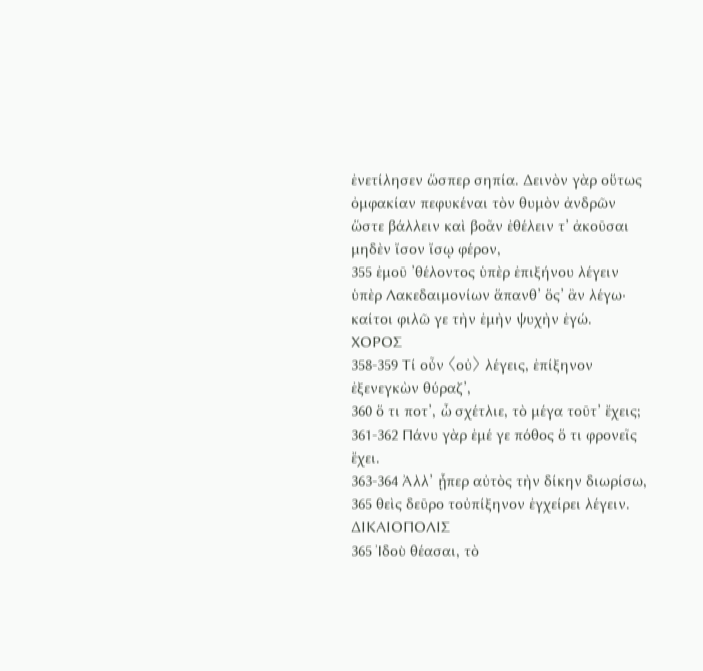ἐνετίλησεν ὥσπερ σηπία. Δεινὸν γὰρ οὕτως ὀμφακίαν πεφυκέναι τὸν θυμὸν ἀνδρῶν ὥστε βάλλειν καὶ βοᾶν ἐθέλειν τ’ ἀκοῦσαι μηδὲν ἴσον ἴσῳ φέρον,
355 ἐμοῦ ’θέλοντος ὑπὲρ ἐπιξήνου λέγειν ὑπὲρ Λακεδαιμονίων ἅπανθ’ ὅς’ ἂν λέγω· καίτοι φιλῶ γε τὴν ἐμὴν ψυχὴν ἐγώ.
ΧΟΡΟΣ
358-359 Τί οὖν 〈οὐ〉 λέγεις, ἐπίξηνον ἐξενεγκὼν θύραζ’,
360 ὅ τι ποτ’, ὦ σχέτλιε, τὸ μέγα τοῦτ’ ἔχεις;
361-362 Πάνυ γὰρ ἐμέ γε πόθος ὅ τι φρονεῖς ἔχει.
363-364 Ἀλλ’ ᾗπερ αὐτὸς τὴν δίκην διωρίσω,
365 θεὶς δεῦρο τοὐπίξηνον ἐγχείρει λέγειν.
ΔΙΚΑΙΟΠΟΛΙΣ
365 Ἰδοὺ θέασαι, τὸ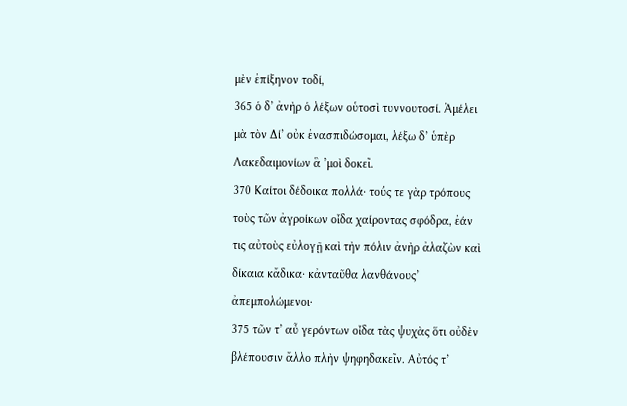μὲν ἐπίξηνον τοδί,
365 ὁ δ’ ἀνὴρ ὁ λέξων οὑτοσὶ τυννουτοσί. Ἀμέλει μὰ τὸν Δί’ οὐκ ἐνασπιδώσομαι, λέξω δ’ ὑπὲρ Λακεδαιμονίων ἃ ’μοὶ δοκεῖ.
370 Καίτοι δέδοικα πολλά· τούς τε γὰρ τρόπους τοὺς τῶν ἀγροίκων οἶδα χαίροντας σφόδρα, ἐάν τις αὐτοὺς εὐλογῇ καὶ τὴν πόλιν ἀνὴρ ἀλαζὼν καὶ δίκαια κἄδικα· κἀνταῦθα λανθάνους’ ἀπεμπολώμενοι·
375 τῶν τ’ αὖ γερόντων οἶδα τὰς ψυχὰς ὅτι οὐδὲν βλέπουσιν ἄλλο πλὴν ψηφηδακεῖν. Αὐτός τ’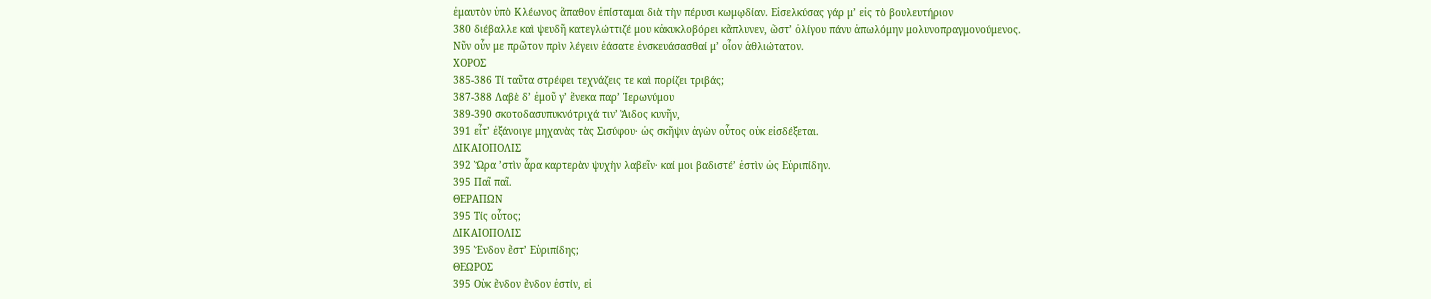ἐμαυτὸν ὑπὸ Κλέωνος ἅπαθον ἐπίσταμαι διὰ τὴν πέρυσι κωμῳδίαν. Εἰσελκύσας γάρ μ’ εἰς τὸ βουλευτήριον
380 διέβαλλε καὶ ψευδῆ κατεγλώττιζέ μου κἀκυκλοβόρει κἄπλυνεν, ὥστ’ ὀλίγου πάνυ ἀπωλόμην μολυνοπραγμονούμενος. Νῦν οὖν με πρῶτον πρὶν λέγειν ἐάσατε ἐνσκευάσασθαί μ’ οἷον ἀθλιώτατον.
ΧΟΡΟΣ
385-386 Τί ταῦτα στρέφει τεχνάζεις τε καὶ πορίζει τριβάς;
387-388 Λαβὲ δ’ ἐμοῦ γ’ ἕνεκα παρ’ Ἱερωνύμου
389-390 σκοτοδασυπυκνότριχά τιν’ Ἄιδος κυνῆν,
391 εἶτ’ ἐξάνοιγε μηχανὰς τὰς Σισύφου· ὡς σκῆψιν ἁγὼν οὗτος οὐκ εἰσδέξεται.
ΔΙΚΑΙΟΠΟΛΙΣ
392 Ὥρα ’στὶν ἆρα καρτερὰν ψυχὴν λαβεῖν· καί μοι βαδιστέ’ ἐστὶν ὡς Εὐριπίδην.
395 Παῖ παῖ.
ΘΕΡΑΠΩΝ
395 Τίς οὗτος;
ΔΙΚΑΙΟΠΟΛΙΣ
395 Ἔνδον ἔστ’ Εὐριπίδης;
ΘΕΩΡΟΣ
395 Οὐκ ἔνδον ἔνδον ἐστίν, εἰ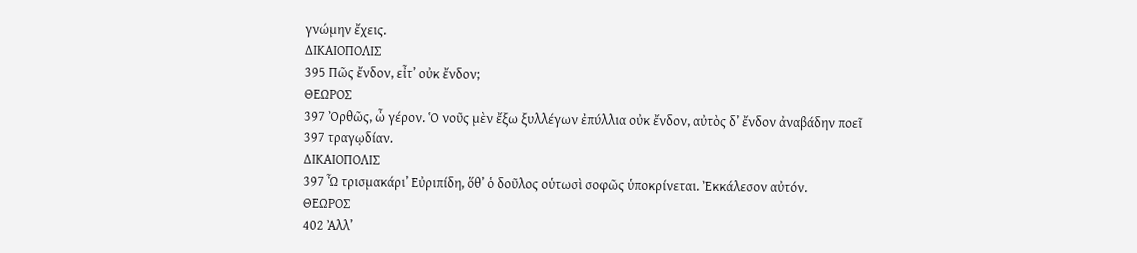γνώμην ἔχεις.
ΔΙΚΑΙΟΠΟΛΙΣ
395 Πῶς ἔνδον, εἶτ’ οὐκ ἔνδον;
ΘΕΩΡΟΣ
397 Ὀρθῶς, ὦ γέρον. Ὁ νοῦς μὲν ἔξω ξυλλέγων ἐπύλλια οὐκ ἔνδον, αὐτὸς δ’ ἔνδον ἀναβάδην ποεῖ
397 τραγῳδίαν.
ΔΙΚΑΙΟΠΟΛΙΣ
397 Ὦ τρισμακάρι’ Εὐριπίδη, ὅθ’ ὁ δοῦλος οὑτωσὶ σοφῶς ὑποκρίνεται. Ἐκκάλεσον αὐτόν.
ΘΕΩΡΟΣ
402 Ἀλλ’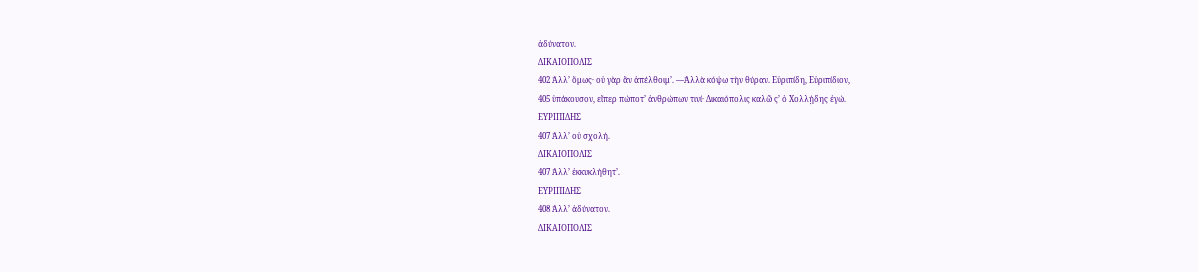ἀδύνατον.
ΔΙΚΑΙΟΠΟΛΙΣ
402 Ἀλλ’ ὅμως· οὐ γὰρ ἂν ἀπέλθοιμ’. —Ἀλλὰ κόψω τὴν θύραν. Εὐριπίδη, Εὐριπίδιον,
405 ὑπάκουσον, εἴπερ πώποτ’ ἀνθρώπων τινί· Δικαιόπολις καλῶ ς’ ὁ Χολλῄδης ἐγώ.
ΕΥΡΙΠΙΔΗΣ
407 Ἀλλ’ οὐ σχολή.
ΔΙΚΑΙΟΠΟΛΙΣ
407 Ἀλλ’ ἐκκυκλήθητ’.
ΕΥΡΙΠΙΔΗΣ
408 Ἀλλ’ ἀδύνατον.
ΔΙΚΑΙΟΠΟΛΙΣ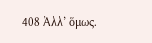408 Ἀλλ’ ὅμως.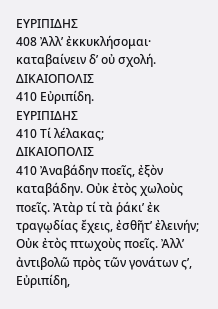ΕΥΡΙΠΙΔΗΣ
408 Ἀλλ’ ἐκκυκλήσομαι· καταβαίνειν δ’ οὐ σχολή.
ΔΙΚΑΙΟΠΟΛΙΣ
410 Εὐριπίδη.
ΕΥΡΙΠΙΔΗΣ
410 Τί λέλακας;
ΔΙΚΑΙΟΠΟΛΙΣ
410 Ἀναβάδην ποεῖς, ἐξὸν καταβάδην. Οὐκ ἐτὸς χωλοὺς ποεῖς. Ἀτὰρ τί τὰ ῥάκι’ ἐκ τραγῳδίας ἔχεις, ἐσθῆτ’ ἐλεινήν; Οὐκ ἐτὸς πτωχοὺς ποεῖς. Ἀλλ’ ἀντιβολῶ πρὸς τῶν γονάτων ς’, Εὐριπίδη,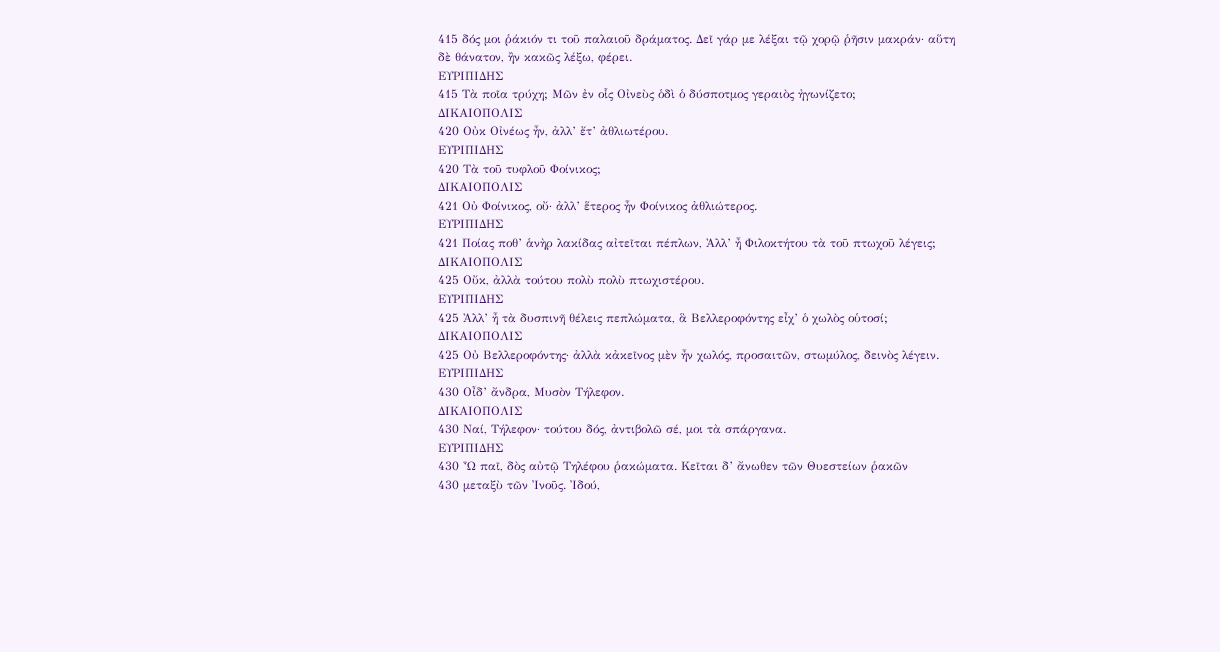415 δός μοι ῥάκιόν τι τοῦ παλαιοῦ δράματος. Δεῖ γάρ με λέξαι τῷ χορῷ ῥῆσιν μακράν· αὕτη δὲ θάνατον, ἢν κακῶς λέξω, φέρει.
ΕΥΡΙΠΙΔΗΣ
415 Τὰ ποῖα τρύχη; Μῶν ἐν οἷς Οἰνεὺς ὁδὶ ὁ δύσποτμος γεραιὸς ἠγωνίζετο;
ΔΙΚΑΙΟΠΟΛΙΣ
420 Οὐκ Οἰνέως ἦν, ἀλλ’ ἔτ’ ἀθλιωτέρου.
ΕΥΡΙΠΙΔΗΣ
420 Τὰ τοῦ τυφλοῦ Φοίνικος;
ΔΙΚΑΙΟΠΟΛΙΣ
421 Οὐ Φοίνικος, οὔ· ἀλλ’ ἕτερος ἦν Φοίνικος ἀθλιώτερος.
ΕΥΡΙΠΙΔΗΣ
421 Ποίας ποθ’ ἁνὴρ λακίδας αἰτεῖται πέπλων, Ἀλλ’ ἦ Φιλοκτήτου τὰ τοῦ πτωχοῦ λέγεις;
ΔΙΚΑΙΟΠΟΛΙΣ
425 Οὔκ, ἀλλὰ τούτου πολὺ πολὺ πτωχιστέρου.
ΕΥΡΙΠΙΔΗΣ
425 Ἀλλ’ ἦ τὰ δυσπινῆ θέλεις πεπλώματα, ἃ Βελλεροφόντης εἶχ’ ὁ χωλὸς οὑτοσί;
ΔΙΚΑΙΟΠΟΛΙΣ
425 Οὐ Βελλεροφόντης· ἀλλὰ κἀκεῖνος μὲν ἦν χωλός, προσαιτῶν, στωμύλος, δεινὸς λέγειν.
ΕΥΡΙΠΙΔΗΣ
430 Οἶδ’ ἄνδρα, Μυσὸν Τήλεφον.
ΔΙΚΑΙΟΠΟΛΙΣ
430 Ναί, Τήλεφον· τούτου δός, ἀντιβολῶ σέ, μοι τὰ σπάργανα.
ΕΥΡΙΠΙΔΗΣ
430 Ὦ παῖ, δὸς αὐτῷ Τηλέφου ῥακώματα. Κεῖται δ’ ἄνωθεν τῶν Θυεστείων ῥακῶν
430 μεταξὺ τῶν Ἰνοῦς. Ἰδού,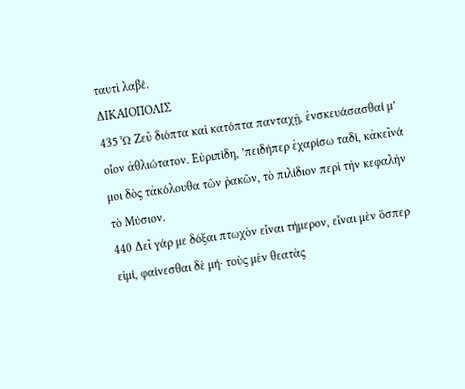ταυτὶ λαβέ.
ΔΙΚΑΙΟΠΟΛΙΣ
435 Ὦ Ζεῦ διόπτα καὶ κατόπτα πανταχῇ, ἐνσκευάσασθαί μ’ οἷον ἀθλιώτατον. Εὐριπίδη, ’πειδήπερ ἐχαρίσω ταδί, κἀκεῖνά μοι δὸς τἀκόλουθα τῶν ῥακῶν, τὸ πιλίδιον περὶ τὴν κεφαλὴν τὸ Μύσιον.
440 Δεῖ γάρ με δόξαι πτωχὸν εἶναι τήμερον, εἶναι μὲν ὅσπερ εἰμί, φαίνεσθαι δὲ μή· τοὺς μὲν θεατὰς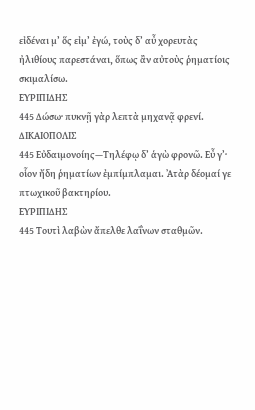εἰδέναι μ’ ὅς εἰμ’ ἐγώ, τοὺς δ’ αὖ χορευτὰς ἠλιθίους παρεστάναι, ὅπως ἂν αὐτοὺς ῥηματίοις σκιμαλίσω.
ΕΥΡΙΠΙΔΗΣ
445 Δώσω· πυκνῇ γὰρ λεπτὰ μηχανᾷ φρενί.
ΔΙΚΑΙΟΠΟΛΙΣ
445 Εὐδαιμονοίης—Τηλέφῳ δ’ ἁγὼ φρονῶ. Εὖ γ’· οἷον ἤδη ῥηματίων ἐμπίμπλαμαι. Ἀτὰρ δέομαί γε πτωχικοῦ βακτηρίου.
ΕΥΡΙΠΙΔΗΣ
445 Τουτὶ λαβὼν ἄπελθε λαΐνων σταθμῶν.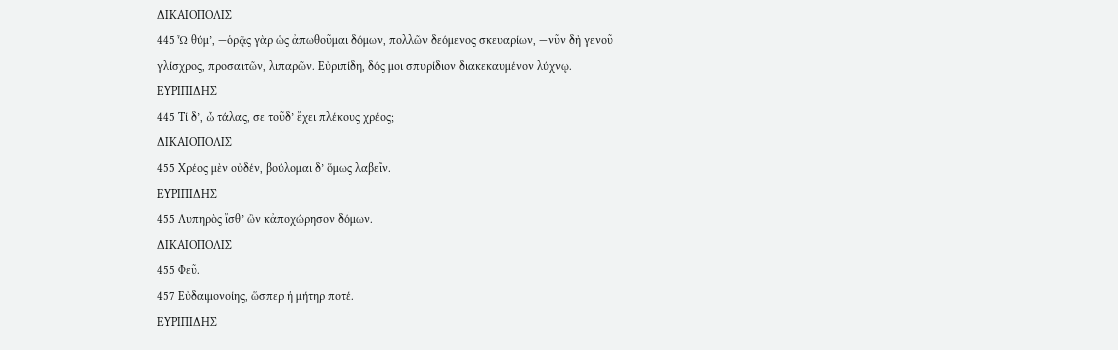ΔΙΚΑΙΟΠΟΛΙΣ
445 Ὦ θύμ’, —ὁρᾷς γὰρ ὡς ἀπωθοῦμαι δόμων, πολλῶν δεόμενος σκευαρίων, —νῦν δὴ γενοῦ γλίσχρος, προσαιτῶν, λιπαρῶν. Εὐριπίδη, δός μοι σπυρίδιον διακεκαυμένον λύχνῳ.
ΕΥΡΙΠΙΔΗΣ
445 Τί δ’, ὦ τάλας, σε τοῦδ’ ἔχει πλέκους χρέος;
ΔΙΚΑΙΟΠΟΛΙΣ
455 Χρέος μὲν οὐδέν, βούλομαι δ’ ὅμως λαβεῖν.
ΕΥΡΙΠΙΔΗΣ
455 Λυπηρὸς ἴσθ’ ὢν κἀποχώρησον δόμων.
ΔΙΚΑΙΟΠΟΛΙΣ
455 Φεῦ.
457 Εὐδαιμονοίης, ὥσπερ ἡ μήτηρ ποτέ.
ΕΥΡΙΠΙΔΗΣ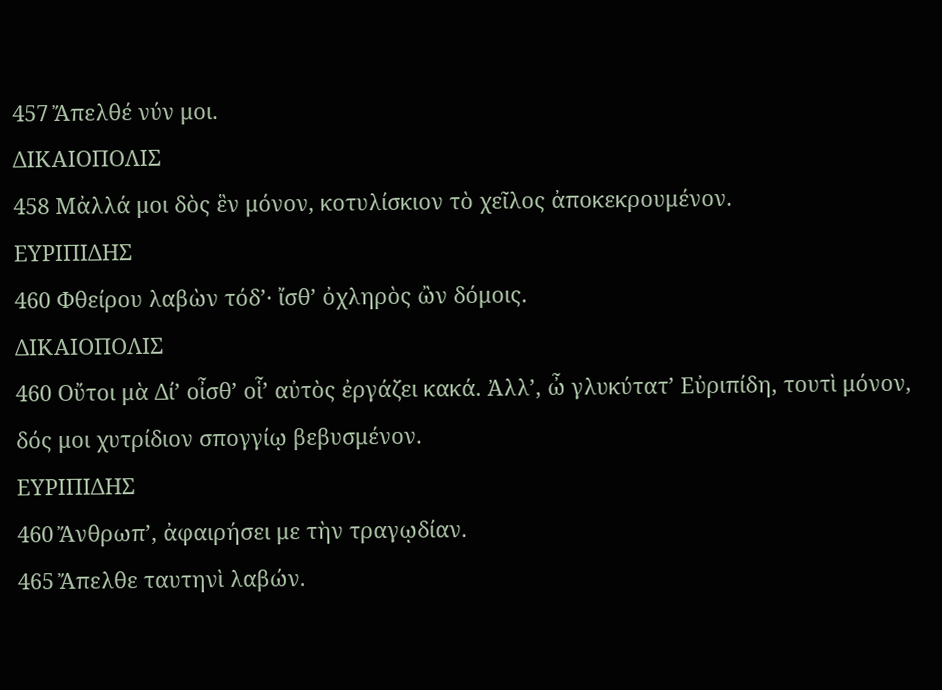457 Ἄπελθέ νύν μοι.
ΔΙΚΑΙΟΠΟΛΙΣ
458 Μἀλλά μοι δὸς ἓν μόνον, κοτυλίσκιον τὸ χεῖλος ἀποκεκρουμένον.
ΕΥΡΙΠΙΔΗΣ
460 Φθείρου λαβὼν τόδ’· ἴσθ’ ὀχληρὸς ὢν δόμοις.
ΔΙΚΑΙΟΠΟΛΙΣ
460 Οὔτοι μὰ Δί’ οἶσθ’ οἷ’ αὐτὸς ἐργάζει κακά. Ἀλλ’, ὦ γλυκύτατ’ Εὐριπίδη, τουτὶ μόνον, δός μοι χυτρίδιον σπογγίῳ βεβυσμένον.
ΕΥΡΙΠΙΔΗΣ
460 Ἄνθρωπ’, ἀφαιρήσει με τὴν τραγῳδίαν.
465 Ἄπελθε ταυτηνὶ λαβών.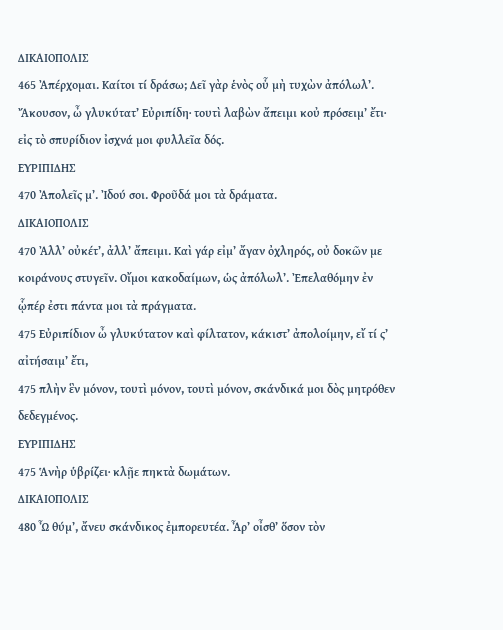ΔΙΚΑΙΟΠΟΛΙΣ
465 Ἀπέρχομαι. Καίτοι τί δράσω; Δεῖ γὰρ ἑνὸς οὗ μὴ τυχὼν ἀπόλωλ’. Ἄκουσον, ὦ γλυκύτατ’ Εὐριπίδη· τουτὶ λαβὼν ἄπειμι κοὐ πρόσειμ’ ἔτι· εἰς τὸ σπυρίδιον ἰσχνά μοι φυλλεῖα δός.
ΕΥΡΙΠΙΔΗΣ
470 Ἀπολεῖς μ’. Ἰδού σοι. Φροῦδά μοι τὰ δράματα.
ΔΙΚΑΙΟΠΟΛΙΣ
470 Ἀλλ’ οὐκέτ’, ἀλλ’ ἄπειμι. Καὶ γάρ εἰμ’ ἄγαν ὀχληρός, οὐ δοκῶν με κοιράνους στυγεῖν. Οἴμοι κακοδαίμων, ὡς ἀπόλωλ’. Ἐπελαθόμην ἐν ᾧπέρ ἐστι πάντα μοι τὰ πράγματα.
475 Εὐριπίδιον ὦ γλυκύτατον καὶ φίλτατον, κάκιστ’ ἀπολοίμην, εἴ τί ς’ αἰτήσαιμ’ ἔτι,
475 πλὴν ἓν μόνον, τουτὶ μόνον, τουτὶ μόνον, σκάνδικά μοι δὸς μητρόθεν δεδεγμένος.
ΕΥΡΙΠΙΔΗΣ
475 Ἁνὴρ ὑβρίζει· κλῇε πηκτὰ δωμάτων.
ΔΙΚΑΙΟΠΟΛΙΣ
480 Ὦ θύμ’, ἄνευ σκάνδικος ἐμπορευτέα. Ἆρ’ οἶσθ’ ὅσον τὸν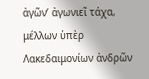ἀγῶν’ ἀγωνιεῖ τάχα, μέλλων ὑπὲρ Λακεδαιμονίων ἀνδρῶν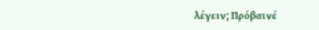λέγειν; Πρόβαινέ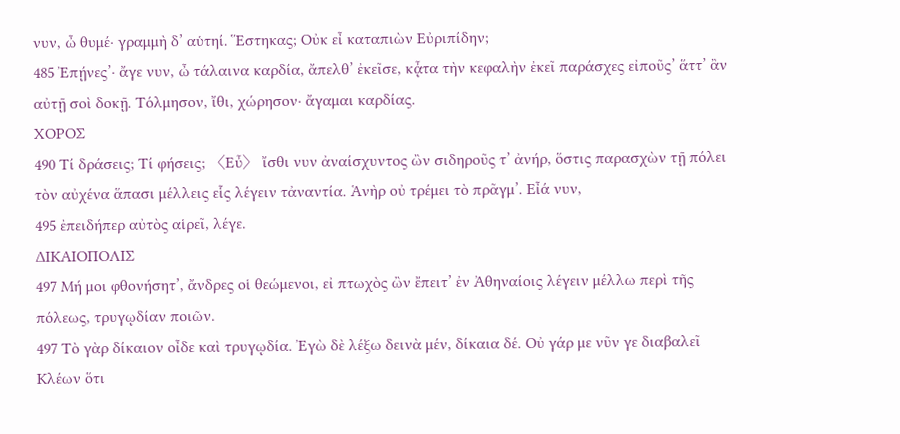νυν, ὦ θυμέ· γραμμὴ δ’ αὑτηί. Ἕστηκας; Οὐκ εἶ καταπιὼν Εὐριπίδην;
485 Ἐπῄνες’· ἄγε νυν, ὦ τάλαινα καρδία, ἄπελθ’ ἐκεῖσε, κᾆτα τὴν κεφαλὴν ἐκεῖ παράσχες εἰποῦς’ ἅττ’ ἂν αὐτῇ σοὶ δοκῇ. Τόλμησον, ἴθι, χώρησον· ἄγαμαι καρδίας.
ΧΟΡΟΣ
490 Τί δράσεις; Τί φήσεις; 〈Εὖ〉 ἴσθι νυν ἀναίσχυντος ὢν σιδηροῦς τ’ ἀνήρ, ὅστις παρασχὼν τῇ πόλει τὸν αὐχένα ἅπασι μέλλεις εἷς λέγειν τἀναντία. Ἁνὴρ οὐ τρέμει τὸ πρᾶγμ’. Εἶά νυν,
495 ἐπειδήπερ αὐτὸς αἱρεῖ, λέγε.
ΔΙΚΑΙΟΠΟΛΙΣ
497 Μή μοι φθονήσητ’, ἄνδρες οἱ θεώμενοι, εἰ πτωχὸς ὢν ἔπειτ’ ἐν Ἀθηναίοις λέγειν μέλλω περὶ τῆς πόλεως, τρυγῳδίαν ποιῶν.
497 Τὸ γὰρ δίκαιον οἶδε καὶ τρυγῳδία. Ἐγὼ δὲ λέξω δεινὰ μέν, δίκαια δέ. Οὐ γάρ με νῦν γε διαβαλεῖ Κλέων ὅτι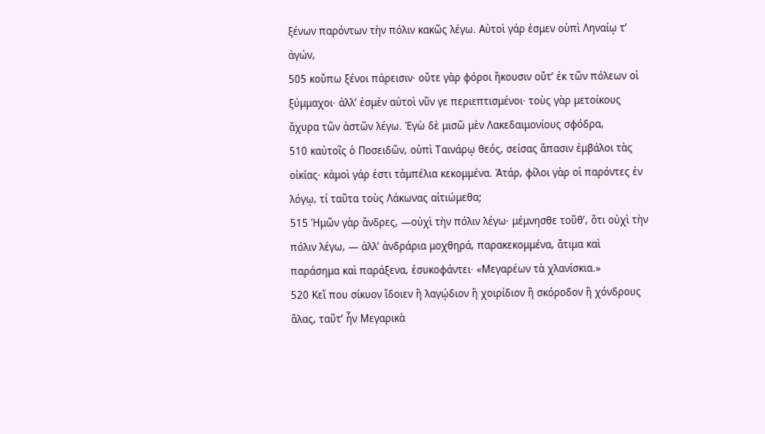ξένων παρόντων τὴν πόλιν κακῶς λέγω. Αὐτοὶ γάρ ἐσμεν οὑπὶ Ληναίῳ τ’ ἀγών,
505 κοὔπω ξένοι πάρεισιν· οὔτε γὰρ φόροι ἥκουσιν οὔτ’ ἐκ τῶν πόλεων οἱ ξύμμαχοι· ἀλλ’ ἐσμὲν αὐτοὶ νῦν γε περιεπτισμένοι· τοὺς γὰρ μετοίκους ἄχυρα τῶν ἀστῶν λέγω. Ἐγὼ δὲ μισῶ μὲν Λακεδαιμονίους σφόδρα,
510 καὐτοῖς ὁ Ποσειδῶν, οὑπὶ Ταινάρῳ θεός, σείσας ἅπασιν ἐμβάλοι τὰς οἰκίας· κἀμοὶ γάρ ἐστι τἀμπέλια κεκομμένα. Ἀτάρ, φίλοι γὰρ οἱ παρόντες ἐν λόγῳ, τί ταῦτα τοὺς Λάκωνας αἰτιώμεθα;
515 Ἡμῶν γὰρ ἄνδρες, —οὐχὶ τὴν πόλιν λέγω· μέμνησθε τοῦθ’, ὅτι οὐχὶ τὴν πόλιν λέγω, — ἀλλ’ ἀνδράρια μοχθηρά, παρακεκομμένα, ἄτιμα καὶ παράσημα καὶ παράξενα, ἐσυκοφάντει· «Μεγαρέων τὰ χλανίσκια.»
520 Κεἴ που σίκυον ἴδοιεν ἢ λαγῴδιον ἢ χοιρίδιον ἢ σκόροδον ἢ χόνδρους ἅλας, ταῦτ’ ἦν Μεγαρικὰ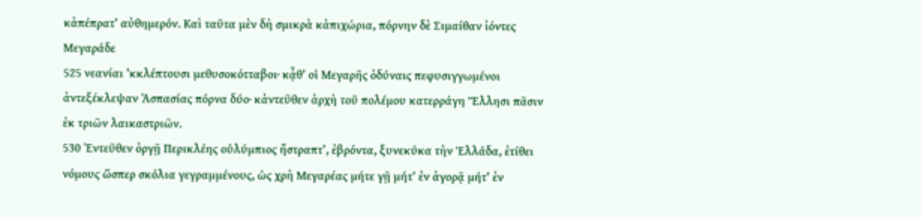κἀπέπρατ’ αὐθημερόν. Καὶ ταῦτα μὲν δὴ σμικρὰ κἀπιχώρια, πόρνην δὲ Σιμαίθαν ἰόντες Μεγαράδε
525 νεανίαι ’κκλέπτουσι μεθυσοκότταβοι· κᾆθ’ οἱ Μεγαρῆς ὀδύναις πεφυσιγγωμένοι ἀντεξέκλεψαν Ἀσπασίας πόρνα δύο· κἀντεῦθεν ἀρχὴ τοῦ πολέμου κατερράγη Ἕλλησι πᾶσιν ἐκ τριῶν λαικαστριῶν.
530 Ἐντεῦθεν ὀργῇ Περικλέης οὑλύμπιος ἤστραπτ’, ἐβρόντα, ξυνεκύκα τὴν Ἑλλάδα, ἐτίθει νόμους ὥσπερ σκόλια γεγραμμένους, ὡς χρὴ Μεγαρέας μήτε γῇ μήτ’ ἐν ἀγορᾷ μήτ’ ἐν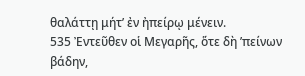θαλάττῃ μήτ’ ἐν ἠπείρῳ μένειν.
535 Ἐντεῦθεν οἱ Μεγαρῆς, ὅτε δὴ ’πείνων βάδην,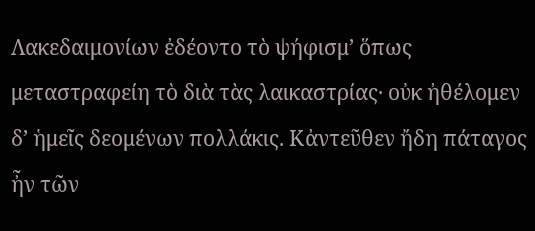Λακεδαιμονίων ἐδέοντο τὸ ψήφισμ’ ὅπως μεταστραφείη τὸ διὰ τὰς λαικαστρίας· οὐκ ἠθέλομεν δ’ ἡμεῖς δεομένων πολλάκις. Κἀντεῦθεν ἤδη πάταγος ἦν τῶν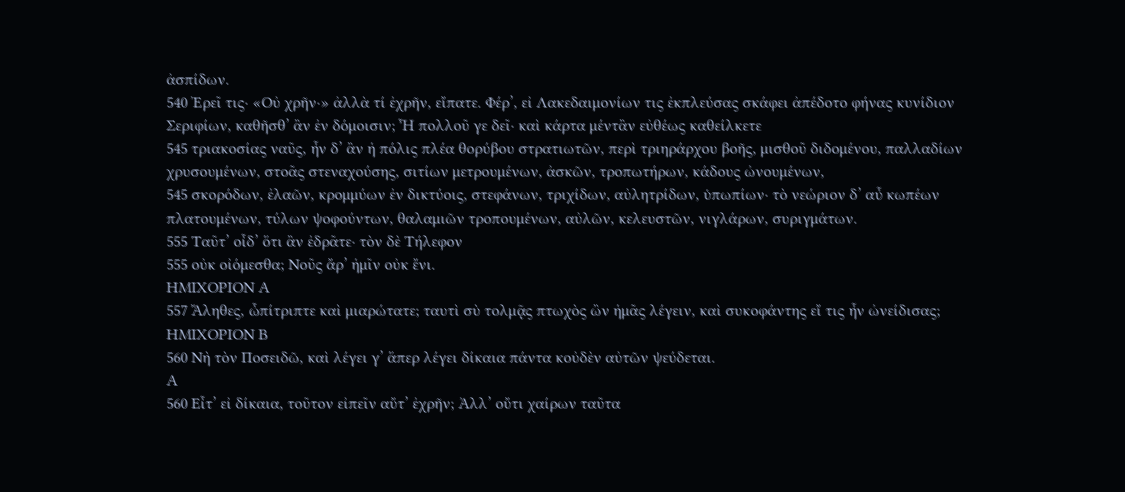ἀσπίδων.
540 Ἐρεῖ τις· «Οὐ χρῆν·» ἀλλὰ τί ἐχρῆν, εἴπατε. Φέρ’, εἰ Λακεδαιμονίων τις ἐκπλεύσας σκάφει ἀπέδοτο φήνας κυνίδιον Σεριφίων, καθῆσθ’ ἂν ἐν δόμοισιν; Ἦ πολλοῦ γε δεῖ· καὶ κάρτα μέντἂν εὐθέως καθείλκετε
545 τριακοσίας ναῦς, ἦν δ’ ἂν ἡ πόλις πλέα θορύβου στρατιωτῶν, περὶ τριηράρχου βοῆς, μισθοῦ διδομένου, παλλαδίων χρυσουμένων, στοᾶς στεναχούσης, σιτίων μετρουμένων, ἀσκῶν, τροπωτήρων, κάδους ὠνουμένων,
545 σκορόδων, ἐλαῶν, κρομμύων ἐν δικτύοις, στεφάνων, τριχίδων, αὐλητρίδων, ὑπωπίων· τὸ νεώριον δ’ αὖ κωπέων πλατουμένων, τύλων ψοφούντων, θαλαμιῶν τροπουμένων, αὐλῶν, κελευστῶν, νιγλάρων, συριγμάτων.
555 Ταῦτ’ οἶδ’ ὅτι ἂν ἐδρᾶτε· τὸν δὲ Τήλεφον
555 οὐκ οἰόμεσθα; Νοῦς ἄρ’ ἡμῖν οὐκ ἔνι.
ΗΜΙΧΟΡΙΟΝ Α
557 Ἄληθες, ὦπίτριπτε καὶ μιαρώτατε; ταυτὶ σὺ τολμᾷς πτωχὸς ὢν ἡμᾶς λέγειν, καὶ συκοφάντης εἴ τις ἦν ὠνείδισας;
ΗΜΙΧΟΡΙΟΝ Β
560 Νὴ τὸν Ποσειδῶ, καὶ λέγει γ’ ἅπερ λέγει δίκαια πάντα κοὐδὲν αὐτῶν ψεύδεται.
Α
560 Εἶτ’ εἰ δίκαια, τοῦτον εἰπεῖν αὔτ’ ἐχρῆν; Ἀλλ’ οὔτι χαίρων ταῦτα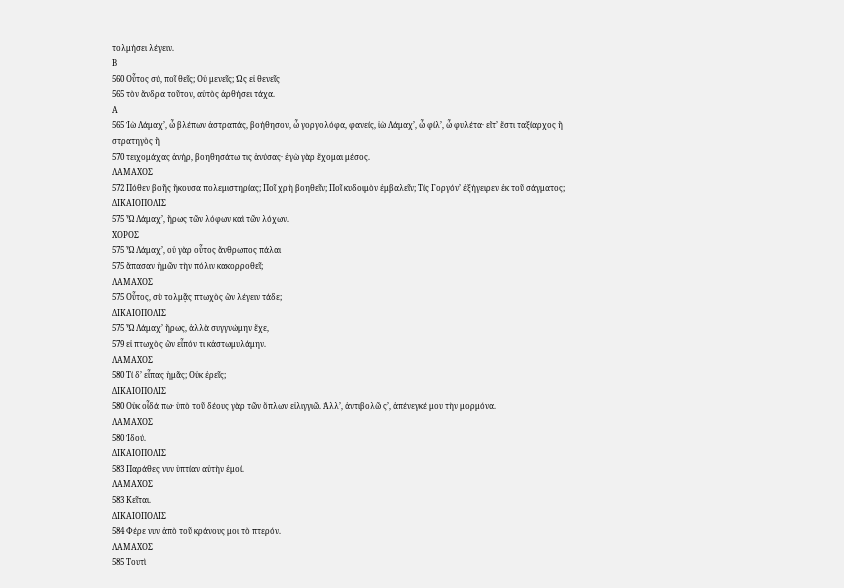τολμήσει λέγειν.
Β
560 Οὗτος σύ, ποῖ θεῖς; Οὐ μενεῖς; Ὡς εἰ θενεῖς
565 τὸν ἄνδρα τοῦτον, αὐτὸς ἀρθήσει τάχα.
Α
565 Ἰὼ Λάμαχ’, ὦ βλέπων ἀστραπάς, βοήθησον, ὦ γοργολόφα, φανείς, ἰὼ Λάμαχ’, ὦ φίλ’, ὦ φυλέτα· εἴτ’ ἔστι ταξίαρχος ἢ στρατηγὸς ἢ
570 τειχομάχας ἀνήρ, βοηθησάτω τις ἁνύσας· ἐγὼ γὰρ ἔχομαι μέσος.
ΛΑΜΑΧΟΣ
572 Πόθεν βοῆς ἤκουσα πολεμιστηρίας; Ποῖ χρὴ βοηθεῖν; Ποῖ κυδοιμὸν ἐμβαλεῖν; Τίς Γοργόν’ ἐξήγειρεν ἐκ τοῦ σάγματος;
ΔΙΚΑΙΟΠΟΛΙΣ
575 Ὦ Λάμαχ’, ἥρως τῶν λόφων καὶ τῶν λόχων.
ΧΟΡΟΣ
575 Ὦ Λάμαχ’, οὐ γὰρ οὗτος ἅνθρωπος πάλαι
575 ἅπασαν ἡμῶν τὴν πόλιν κακορροθεῖ;
ΛΑΜΑΧΟΣ
575 Οὗτος, σὺ τολμᾷς πτωχὸς ὢν λέγειν τάδε;
ΔΙΚΑΙΟΠΟΛΙΣ
575 Ὦ Λάμαχ’ ἥρως, ἀλλὰ συγγνώμην ἔχε,
579 εἰ πτωχὸς ὢν εἶπόν τι κἀστωμυλάμην.
ΛΑΜΑΧΟΣ
580 Τί δ’ εἶπας ἡμᾶς; Οὐκ ἐρεῖς;
ΔΙΚΑΙΟΠΟΛΙΣ
580 Οὐκ οἶδά πω· ὑπὸ τοῦ δέους γὰρ τῶν ὅπλων εἰλιγγιῶ. Ἀλλ’, ἀντιβολῶ ς’, ἀπένεγκέ μου τὴν μορμόνα.
ΛΑΜΑΧΟΣ
580 Ἰδού.
ΔΙΚΑΙΟΠΟΛΙΣ
583 Παράθες νυν ὑπτίαν αὐτὴν ἐμοί.
ΛΑΜΑΧΟΣ
583 Κεῖται.
ΔΙΚΑΙΟΠΟΛΙΣ
584 Φέρε νυν ἀπὸ τοῦ κράνους μοι τὸ πτερόν.
ΛΑΜΑΧΟΣ
585 Τουτὶ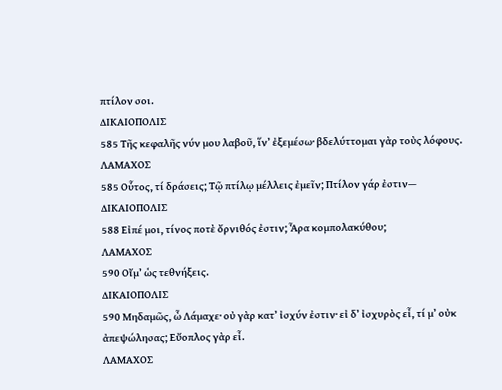πτίλον σοι.
ΔΙΚΑΙΟΠΟΛΙΣ
585 Τῆς κεφαλῆς νύν μου λαβοῦ, ἵν’ ἐξεμέσω· βδελύττομαι γὰρ τοὺς λόφους.
ΛΑΜΑΧΟΣ
585 Οὗτος, τί δράσεις; Τῷ πτίλῳ μέλλεις ἐμεῖν; Πτίλον γάρ ἐστιν—
ΔΙΚΑΙΟΠΟΛΙΣ
588 Εἰπέ μοι, τίνος ποτὲ ὄρνιθός ἐστιν; Ἆρα κομπολακύθου;
ΛΑΜΑΧΟΣ
590 Οἴμ’ ὡς τεθνήξεις.
ΔΙΚΑΙΟΠΟΛΙΣ
590 Μηδαμῶς, ὦ Λάμαχε· οὐ γὰρ κατ’ ἰσχύν ἐστιν· εἰ δ’ ἰσχυρὸς εἶ, τί μ’ οὐκ ἀπεψώλησας; Εὔοπλος γὰρ εἶ.
ΛΑΜΑΧΟΣ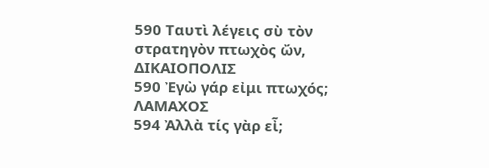590 Ταυτὶ λέγεις σὺ τὸν στρατηγὸν πτωχὸς ὤν,
ΔΙΚΑΙΟΠΟΛΙΣ
590 Ἐγὼ γάρ εἰμι πτωχός;
ΛΑΜΑΧΟΣ
594 Ἀλλὰ τίς γὰρ εἶ;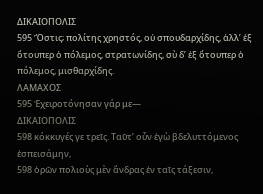ΔΙΚΑΙΟΠΟΛΙΣ
595 Ὅστις; πολίτης χρηστός, οὐ σπουδαρχίδης, ἀλλ’ ἐξ ὅτουπερ ὁ πόλεμος, στρατωνίδης, σὺ δ’ ἐξ ὅτουπερ ὁ πόλεμος, μισθαρχίδης.
ΛΑΜΑΧΟΣ
595 Ἐχειροτόνησαν γάρ με—
ΔΙΚΑΙΟΠΟΛΙΣ
598 κόκκυγές γε τρεῖς. Ταῦτ’ οὖν ἐγὼ βδελυττόμενος ἐσπεισάμην,
598 ὁρῶν πολιοὺς μὲν ἄνδρας ἐν ταῖς τάξεσιν,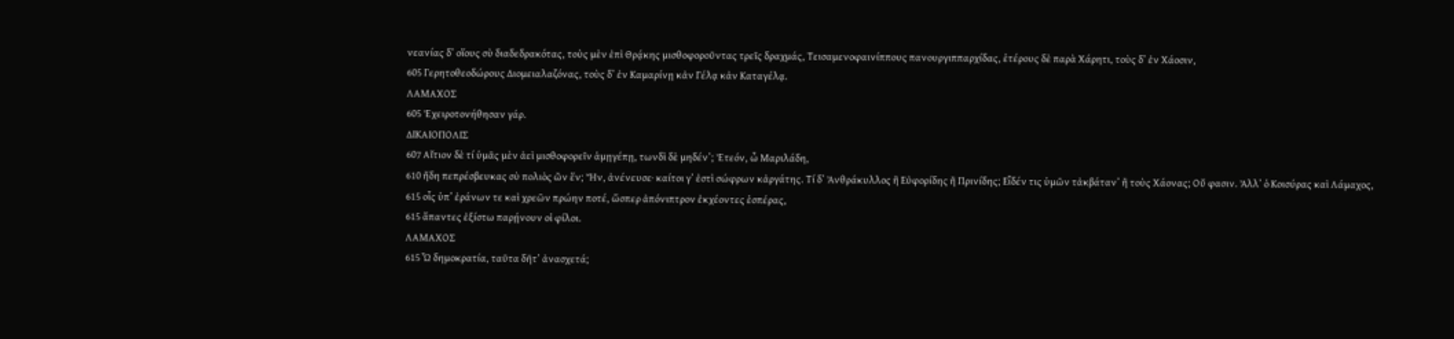νεανίας δ’ οἵους σὺ διαδεδρακότας, τοὺς μὲν ἐπὶ Θρᾴκης μισθοφοροῦντας τρεῖς δραχμάς, Τεισαμενοφαινίππους πανουργιππαρχίδας, ἑτέρους δὲ παρὰ Χάρητι, τοὺς δ’ ἐν Χάοσιν,
605 Γερητοθεοδώρους Διομειαλαζόνας, τοὺς δ’ ἐν Καμαρίνῃ κἀν Γέλᾳ κἀν Καταγέλᾳ.
ΛΑΜΑΧΟΣ
605 Ἐχειροτονήθησαν γάρ.
ΔΙΚΑΙΟΠΟΛΙΣ
607 Αἴτιον δὲ τί ὑμᾶς μὲν ἀεὶ μισθοφορεῖν ἁμῃγέπῃ, τωνδὶ δὲ μηδέν’; Ἐτεόν, ὦ Μαριλάδη,
610 ἤδη πεπρέσβευκας σὺ πολιὸς ὢν ἕν; Ἤν, ἀνένευσε· καίτοι γ’ ἐστὶ σώφρων κἀργάτης. Τί δ’ Ἀνθράκυλλος ἢ Εὐφορίδης ἢ Πρινίδης; Εἶδέν τις ὑμῶν τἀκβάταν’ ἢ τοὺς Χάονας; Οὔ φασιν. Ἀλλ’ ὁ Κοισύρας καὶ Λάμαχος,
615 οἷς ὑπ’ ἐράνων τε καὶ χρεῶν πρώην ποτέ, ὥσπερ ἀπόνιπτρον ἐκχέοντες ἑσπέρας,
615 ἅπαντες ἐξίστω παρῄνουν οἱ φίλοι.
ΛΑΜΑΧΟΣ
615 Ὦ δημοκρατία, ταῦτα δῆτ’ ἀνασχετά;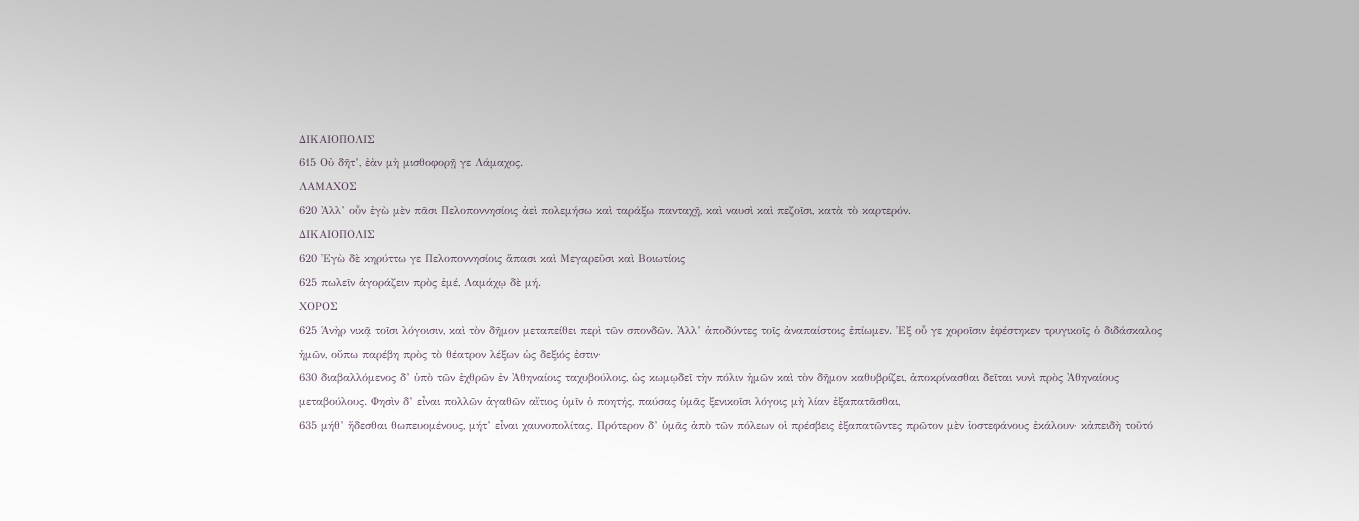ΔΙΚΑΙΟΠΟΛΙΣ
615 Οὐ δῆτ’, ἐὰν μὴ μισθοφορῇ γε Λάμαχος.
ΛΑΜΑΧΟΣ
620 Ἀλλ’ οὖν ἐγὼ μὲν πᾶσι Πελοποννησίοις ἀεὶ πολεμήσω καὶ ταράξω πανταχῇ, καὶ ναυσὶ καὶ πεζοῖσι, κατὰ τὸ καρτερόν.
ΔΙΚΑΙΟΠΟΛΙΣ
620 Ἐγὼ δὲ κηρύττω γε Πελοποννησίοις ἅπασι καὶ Μεγαρεῦσι καὶ Βοιωτίοις
625 πωλεῖν ἀγοράζειν πρὸς ἐμέ, Λαμάχῳ δὲ μή.
ΧΟΡΟΣ
625 Ἁνὴρ νικᾷ τοῖσι λόγοισιν, καὶ τὸν δῆμον μεταπείθει περὶ τῶν σπονδῶν. Ἀλλ’ ἀποδύντες τοῖς ἀναπαίστοις ἐπίωμεν. Ἐξ οὗ γε χοροῖσιν ἐφέστηκεν τρυγικοῖς ὁ διδάσκαλος ἡμῶν, οὔπω παρέβη πρὸς τὸ θέατρον λέξων ὡς δεξιός ἐστιν·
630 διαβαλλόμενος δ’ ὑπὸ τῶν ἐχθρῶν ἐν Ἀθηναίοις ταχυβούλοις, ὡς κωμῳδεῖ τὴν πόλιν ἡμῶν καὶ τὸν δῆμον καθυβρίζει, ἀποκρίνασθαι δεῖται νυνὶ πρὸς Ἀθηναίους μεταβούλους. Φησὶν δ’ εἶναι πολλῶν ἀγαθῶν αἴτιος ὑμῖν ὁ ποητής, παύσας ὑμᾶς ξενικοῖσι λόγοις μὴ λίαν ἐξαπατᾶσθαι,
635 μήθ’ ἥδεσθαι θωπευομένους, μήτ’ εἶναι χαυνοπολίτας. Πρότερον δ’ ὑμᾶς ἀπὸ τῶν πόλεων οἱ πρέσβεις ἐξαπατῶντες πρῶτον μὲν ἰοστεφάνους ἐκάλουν· κἀπειδὴ τοῦτό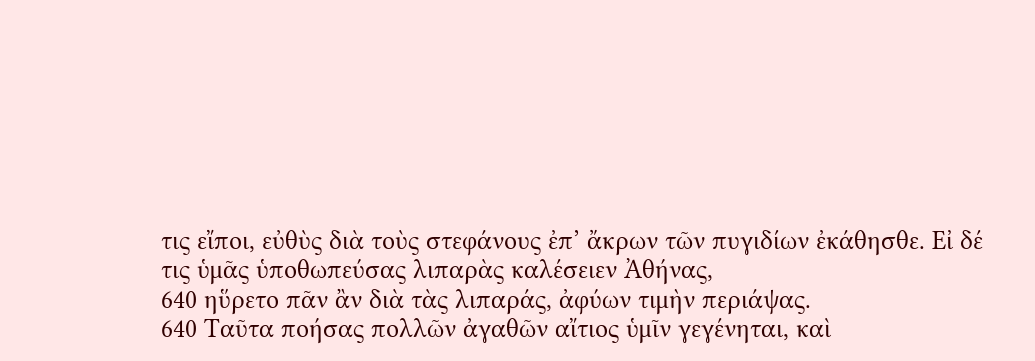τις εἴποι, εὐθὺς διὰ τοὺς στεφάνους ἐπ’ ἄκρων τῶν πυγιδίων ἐκάθησθε. Εἰ δέ τις ὑμᾶς ὑποθωπεύσας λιπαρὰς καλέσειεν Ἀθήνας,
640 ηὕρετο πᾶν ἂν διὰ τὰς λιπαράς, ἀφύων τιμὴν περιάψας.
640 Ταῦτα ποήσας πολλῶν ἀγαθῶν αἴτιος ὑμῖν γεγένηται, καὶ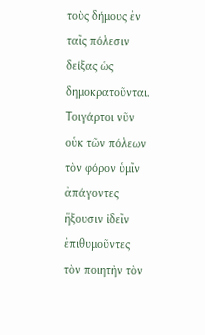τοὺς δήμους ἐν ταῖς πόλεσιν δείξας ὡς δημοκρατοῦνται. Τοιγάρτοι νῦν οὑκ τῶν πόλεων τὸν φόρον ὑμῖν ἀπάγοντες ἥξουσιν ἰδεῖν ἐπιθυμοῦντες τὸν ποιητὴν τὸν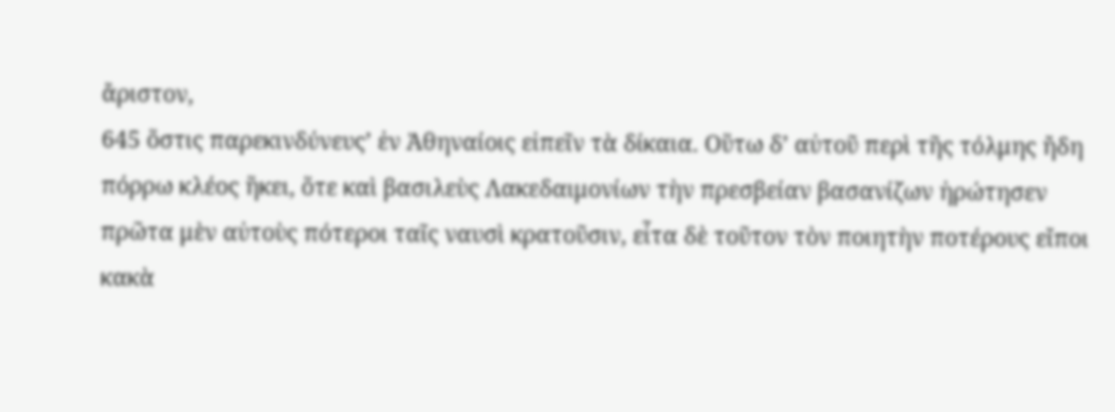ἄριστον,
645 ὅστις παρεκινδύνευς’ ἐν Ἀθηναίοις εἰπεῖν τὰ δίκαια. Οὕτω δ’ αὐτοῦ περὶ τῆς τόλμης ἤδη πόρρω κλέος ἥκει, ὅτε καὶ βασιλεὺς Λακεδαιμονίων τὴν πρεσβείαν βασανίζων ἠρώτησεν πρῶτα μὲν αὐτοὺς πότεροι ταῖς ναυσὶ κρατοῦσιν, εἶτα δὲ τοῦτον τὸν ποιητὴν ποτέρους εἴποι κακὰ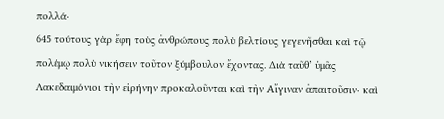πολλά·
645 τούτους γὰρ ἔφη τοὺς ἀνθρώπους πολὺ βελτίους γεγενῆσθαι καὶ τῷ πολέμῳ πολὺ νικήσειν τοῦτον ξύμβουλον ἔχοντας. Διὰ ταῦθ’ ὑμᾶς Λακεδαιμόνιοι τὴν εἰρήνην προκαλοῦνται καὶ τὴν Αἴγιναν ἀπαιτοῦσιν· καὶ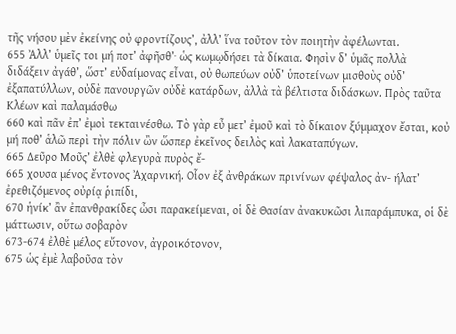τῆς νήσου μὲν ἐκείνης οὐ φροντίζους’, ἀλλ’ ἵνα τοῦτον τὸν ποιητὴν ἀφέλωνται.
655 Ἀλλ’ ὑμεῖς τοι μή ποτ’ ἀφῆσθ’· ὡς κωμῳδήσει τὰ δίκαια. Φησὶν δ’ ὑμᾶς πολλὰ διδάξειν ἀγάθ’, ὥστ’ εὐδαίμονας εἶναι, οὐ θωπεύων οὐδ’ ὑποτείνων μισθοὺς οὐδ’ ἐξαπατύλλων, οὐδὲ πανουργῶν οὐδὲ κατάρδων, ἀλλὰ τὰ βέλτιστα διδάσκων. Πρὸς ταῦτα Κλέων καὶ παλαμάσθω
660 καὶ πᾶν ἐπ’ ἐμοὶ τεκταινέσθω. Τὸ γὰρ εὖ μετ’ ἐμοῦ καὶ τὸ δίκαιον ξύμμαχον ἔσται, κοὐ μή ποθ’ ἁλῶ περὶ τὴν πόλιν ὢν ὥσπερ ἐκεῖνος δειλὸς καὶ λακαταπύγων.
665 Δεῦρο Μοῦς’ ἐλθὲ φλεγυρὰ πυρὸς ἔ‐
665 χουσα μένος ἔντονος Ἀχαρνική. Οἷον ἐξ ἀνθράκων πρινίνων φέψαλος ἀν‐ ήλατ’ ἐρεθιζόμενος οὐρίᾳ ῥιπίδι,
670 ἡνίκ’ ἂν ἐπανθρακίδες ὦσι παρακείμεναι, οἱ δὲ Θασίαν ἀνακυκῶσι λιπαράμπυκα, οἱ δὲ μάττωσιν, οὕτω σοβαρὸν
673-674 ἐλθὲ μέλος εὔτονον, ἀγροικότονον,
675 ὡς ἐμὲ λαβοῦσα τὸν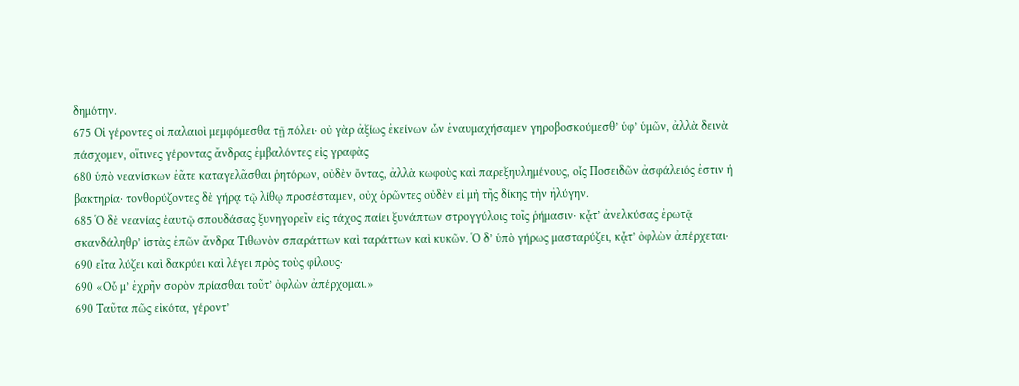δημότην.
675 Οἱ γέροντες οἱ παλαιοὶ μεμφόμεσθα τῇ πόλει· οὐ γὰρ ἀξίως ἐκείνων ὧν ἐναυμαχήσαμεν γηροβοσκούμεσθ’ ὑφ’ ὑμῶν, ἀλλὰ δεινὰ πάσχομεν, οἵτινες γέροντας ἄνδρας ἐμβαλόντες εἰς γραφὰς
680 ὑπὸ νεανίσκων ἐᾶτε καταγελᾶσθαι ῥητόρων, οὐδὲν ὄντας, ἀλλὰ κωφοὺς καὶ παρεξηυλημένους, οἷς Ποσειδῶν ἀσφάλειός ἐστιν ἡ βακτηρία· τονθορύζοντες δὲ γήρᾳ τῷ λίθῳ προσέσταμεν, οὐχ ὁρῶντες οὐδὲν εἰ μὴ τῆς δίκης τὴν ἠλύγην.
685 Ὁ δὲ νεανίας ἑαυτῷ σπουδάσας ξυνηγορεῖν εἰς τάχος παίει ξυνάπτων στρογγύλοις τοῖς ῥήμασιν· κᾆτ’ ἀνελκύσας ἐρωτᾷ σκανδάληθρ’ ἱστὰς ἐπῶν ἄνδρα Τιθωνὸν σπαράττων καὶ ταράττων καὶ κυκῶν. Ὁ δ’ ὑπὸ γήρως μασταρύζει, κᾆτ’ ὀφλὼν ἀπέρχεται·
690 εἶτα λύζει καὶ δακρύει καὶ λέγει πρὸς τοὺς φίλους·
690 «Οὗ μ’ ἐχρῆν σορὸν πρίασθαι τοῦτ’ ὀφλὼν ἀπέρχομαι.»
690 Ταῦτα πῶς εἰκότα, γέροντ’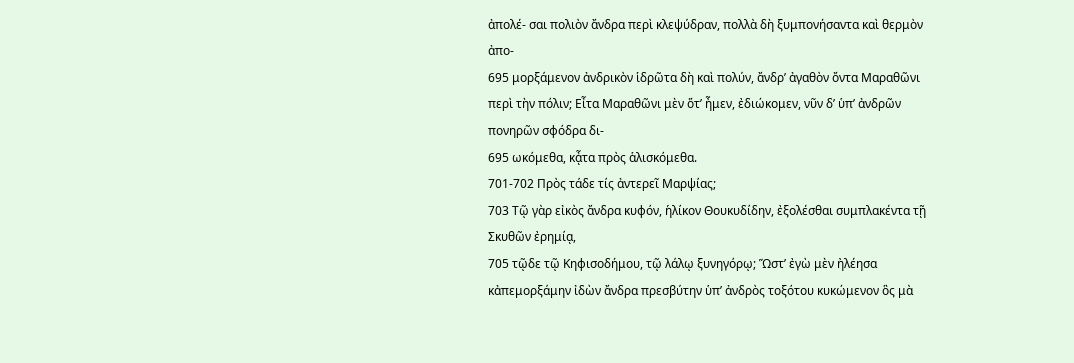ἀπολέ‐ σαι πολιὸν ἄνδρα περὶ κλεψύδραν, πολλὰ δὴ ξυμπονήσαντα καὶ θερμὸν ἀπο‐
695 μορξάμενον ἀνδρικὸν ἱδρῶτα δὴ καὶ πολύν, ἄνδρ’ ἀγαθὸν ὄντα Μαραθῶνι περὶ τὴν πόλιν; Εἶτα Μαραθῶνι μὲν ὅτ’ ἦμεν, ἐδιώκομεν, νῦν δ’ ὑπ’ ἀνδρῶν πονηρῶν σφόδρα δι‐
695 ωκόμεθα, κᾆτα πρὸς ἁλισκόμεθα.
701-702 Πρὸς τάδε τίς ἀντερεῖ Μαρψίας;
703 Τῷ γὰρ εἰκὸς ἄνδρα κυφόν, ἡλίκον Θουκυδίδην, ἐξολέσθαι συμπλακέντα τῇ Σκυθῶν ἐρημίᾳ,
705 τῷδε τῷ Κηφισοδήμου, τῷ λάλῳ ξυνηγόρῳ; Ὥστ’ ἐγὼ μὲν ἠλέησα κἀπεμορξάμην ἰδὼν ἄνδρα πρεσβύτην ὑπ’ ἀνδρὸς τοξότου κυκώμενον ὃς μὰ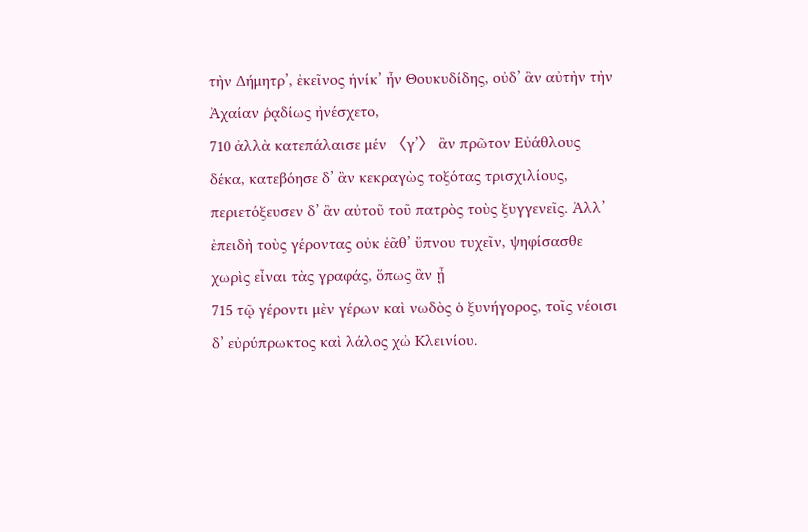τὴν Δήμητρ’, ἐκεῖνος ἡνίκ’ ἦν Θουκυδίδης, οὐδ’ ἂν αὐτὴν τὴν Ἀχαίαν ῥᾳδίως ἠνέσχετο,
710 ἀλλὰ κατεπάλαισε μέν 〈γ’〉 ἂν πρῶτον Εὐάθλους δέκα, κατεβόησε δ’ ἂν κεκραγὼς τοξότας τρισχιλίους, περιετόξευσεν δ’ ἂν αὐτοῦ τοῦ πατρὸς τοὺς ξυγγενεῖς. Ἀλλ’ ἐπειδὴ τοὺς γέροντας οὐκ ἐᾶθ’ ὕπνου τυχεῖν, ψηφίσασθε χωρὶς εἶναι τὰς γραφάς, ὅπως ἂν ᾖ
715 τῷ γέροντι μὲν γέρων καὶ νωδὸς ὁ ξυνήγορος, τοῖς νέοισι δ’ εὐρύπρωκτος καὶ λάλος χὠ Κλεινίου.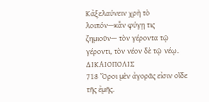Κἀξελαύνειν χρὴ τὸ λοιπόν—κἂν φύγῃ τις ζημιοῦν— τὸν γέροντα τῷ γέροντι, τὸν νέον δὲ τῷ νέῳ.
ΔΙΚΑΙΟΠΟΛΙΣ
718 Ὅροι μὲν ἀγορᾶς εἰσιν οἵδε τῆς ἐμῆς.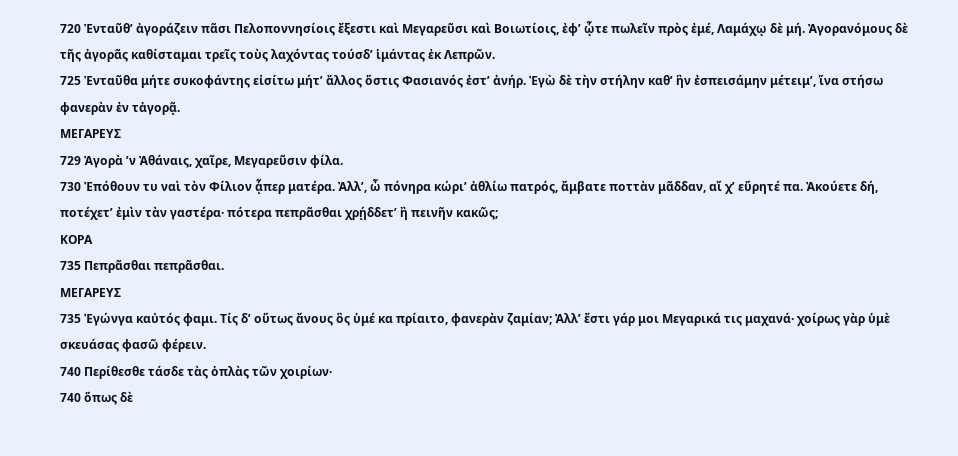720 Ἐνταῦθ’ ἀγοράζειν πᾶσι Πελοποννησίοις ἔξεστι καὶ Μεγαρεῦσι καὶ Βοιωτίοις, ἐφ’ ᾧτε πωλεῖν πρὸς ἐμέ, Λαμάχῳ δὲ μή. Ἀγορανόμους δὲ τῆς ἀγορᾶς καθίσταμαι τρεῖς τοὺς λαχόντας τούσδ’ ἱμάντας ἐκ Λεπρῶν.
725 Ἐνταῦθα μήτε συκοφάντης εἰσίτω μήτ’ ἄλλος ὅστις Φασιανός ἐστ’ ἀνήρ. Ἐγὼ δὲ τὴν στήλην καθ’ ἣν ἐσπεισάμην μέτειμ’, ἵνα στήσω φανερὰν ἐν τἀγορᾷ.
ΜΕΓΑΡΕΥΣ
729 Ἀγορὰ ’ν Ἀθάναις, χαῖρε, Μεγαρεῦσιν φίλα.
730 Ἐπόθουν τυ ναὶ τὸν Φίλιον ᾇπερ ματέρα. Ἀλλ’, ὦ πόνηρα κώρι’ ἀθλίω πατρός, ἄμβατε ποττὰν μᾶδδαν, αἴ χ’ εὕρητέ πα. Ἀκούετε δή, ποτέχετ’ ἐμὶν τὰν γαστέρα· πότερα πεπρᾶσθαι χρῄδδετ’ ἢ πεινῆν κακῶς;
ΚΟΡΑ
735 Πεπρᾶσθαι πεπρᾶσθαι.
ΜΕΓΑΡΕΥΣ
735 Ἐγώνγα καὐτός φαμι. Τίς δ’ οὕτως ἄνους ὃς ὑμέ κα πρίαιτο, φανερὰν ζαμίαν; Ἀλλ’ ἔστι γάρ μοι Μεγαρικά τις μαχανά· χοίρως γὰρ ὑμὲ σκευάσας φασῶ φέρειν.
740 Περίθεσθε τάσδε τὰς ὁπλὰς τῶν χοιρίων·
740 ὅπως δὲ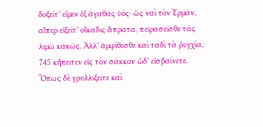δοξεῖτ’ εἶμεν ἐξ ἀγαθᾶς ὑός· ὡς ναὶ τὸν Ἑρμᾶν, αἴπερ εἱξεῖτ’ οἴκαδις ἄπρατα, πειρασεῖσθε τᾶς λιμῶ κακῶς. Ἀλλ’ ἀμφίθεσθε καὶ ταδὶ τὰ ῥυγχία,
745 κἤπειτεν εἰς τὸν σάκκον ὧδ’ εἰσβαίνετε. Ὅπως δὲ γρυλλιξεῖτε καὶ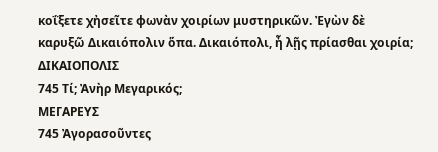κοΐξετε χἠσεῖτε φωνὰν χοιρίων μυστηρικῶν. Ἐγὼν δὲ καρυξῶ Δικαιόπολιν ὅπα. Δικαιόπολι, ἦ λῇς πρίασθαι χοιρία;
ΔΙΚΑΙΟΠΟΛΙΣ
745 Τί; Ἀνὴρ Μεγαρικός;
ΜΕΓΑΡΕΥΣ
745 Ἀγορασοῦντες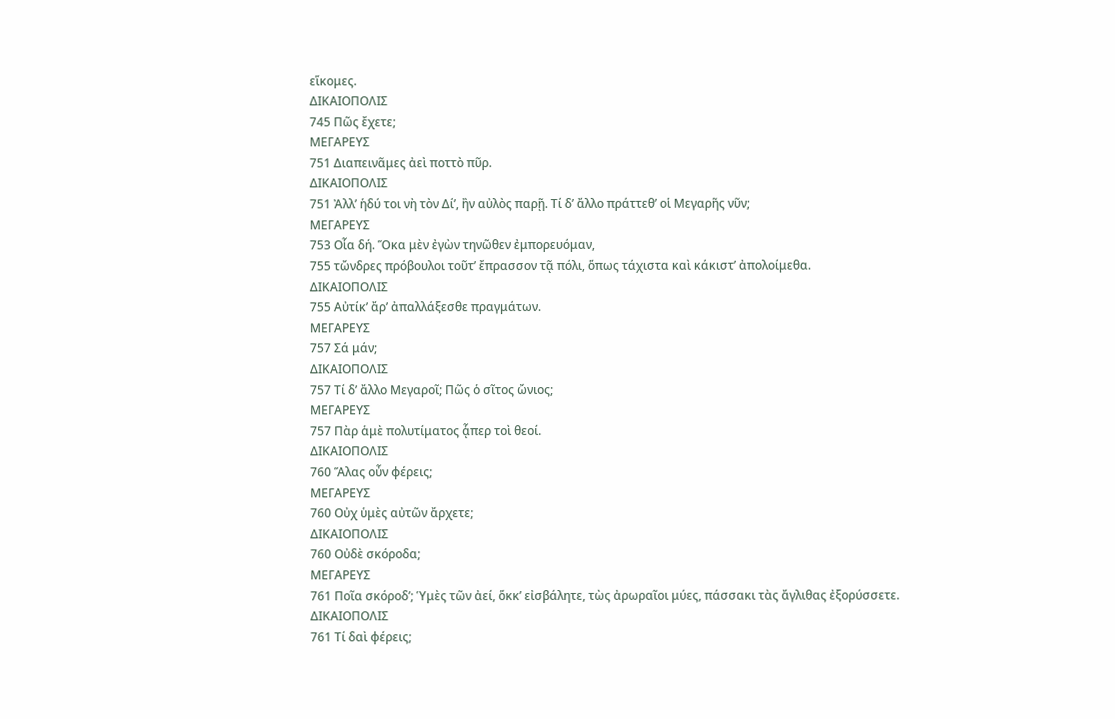εἵκομες.
ΔΙΚΑΙΟΠΟΛΙΣ
745 Πῶς ἔχετε;
ΜΕΓΑΡΕΥΣ
751 Διαπεινᾶμες ἀεὶ ποττὸ πῦρ.
ΔΙΚΑΙΟΠΟΛΙΣ
751 Ἀλλ’ ἡδύ τοι νὴ τὸν Δί’, ἢν αὐλὸς παρῇ. Τί δ’ ἄλλο πράττεθ’ οἱ Μεγαρῆς νῦν;
ΜΕΓΑΡΕΥΣ
753 Οἷα δή. Ὅκα μὲν ἐγὼν τηνῶθεν ἐμπορευόμαν,
755 τὤνδρες πρόβουλοι τοῦτ’ ἔπρασσον τᾷ πόλι, ὅπως τάχιστα καὶ κάκιστ’ ἀπολοίμεθα.
ΔΙΚΑΙΟΠΟΛΙΣ
755 Αὐτίκ’ ἄρ’ ἀπαλλάξεσθε πραγμάτων.
ΜΕΓΑΡΕΥΣ
757 Σά μάν;
ΔΙΚΑΙΟΠΟΛΙΣ
757 Τί δ’ ἄλλο Μεγαροῖ; Πῶς ὁ σῖτος ὤνιος;
ΜΕΓΑΡΕΥΣ
757 Πὰρ ἁμὲ πολυτίματος ᾇπερ τοὶ θεοί.
ΔΙΚΑΙΟΠΟΛΙΣ
760 Ἅλας οὖν φέρεις;
ΜΕΓΑΡΕΥΣ
760 Οὐχ ὑμὲς αὐτῶν ἄρχετε;
ΔΙΚΑΙΟΠΟΛΙΣ
760 Οὐδὲ σκόροδα;
ΜΕΓΑΡΕΥΣ
761 Ποῖα σκόροδ’; Ὑμὲς τῶν ἀεί, ὅκκ’ εἰσβάλητε, τὼς ἀρωραῖοι μύες, πάσσακι τὰς ἄγλιθας ἐξορύσσετε.
ΔΙΚΑΙΟΠΟΛΙΣ
761 Τί δαὶ φέρεις;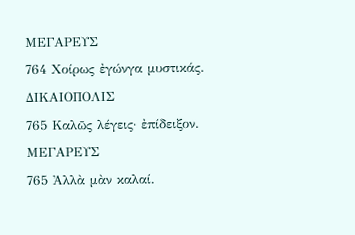ΜΕΓΑΡΕΥΣ
764 Χοίρως ἐγώνγα μυστικάς.
ΔΙΚΑΙΟΠΟΛΙΣ
765 Καλῶς λέγεις· ἐπίδειξον.
ΜΕΓΑΡΕΥΣ
765 Ἀλλὰ μὰν καλαί.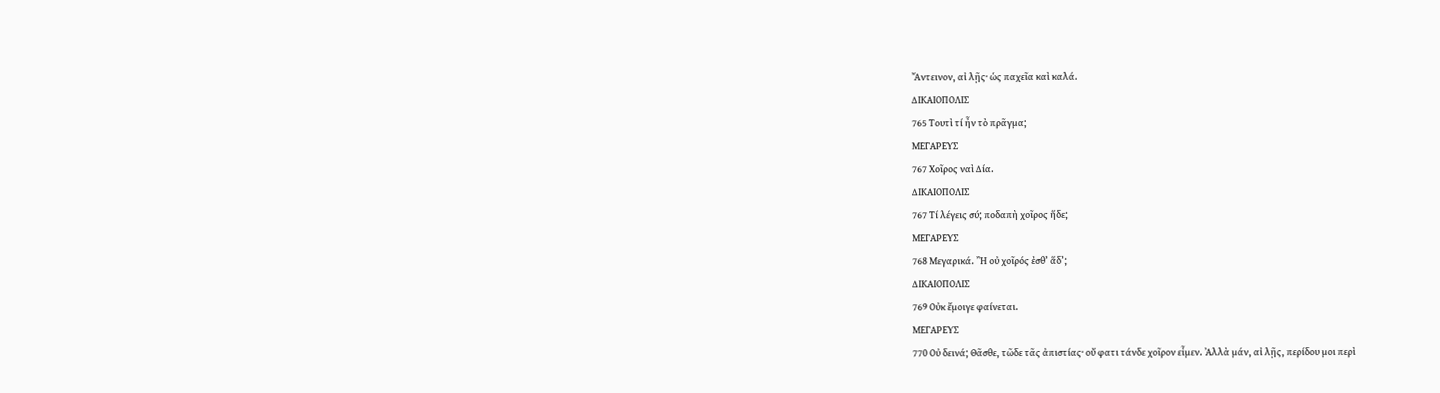Ἄντεινον, αἰ λῇς· ὡς παχεῖα καὶ καλά.
ΔΙΚΑΙΟΠΟΛΙΣ
765 Τουτὶ τί ἦν τὸ πρᾶγμα;
ΜΕΓΑΡΕΥΣ
767 Χοῖρος ναὶ Δία.
ΔΙΚΑΙΟΠΟΛΙΣ
767 Τί λέγεις σύ; ποδαπὴ χοῖρος ἥδε;
ΜΕΓΑΡΕΥΣ
768 Μεγαρικά. Ἢ οὐ χοῖρός ἐσθ’ ἅδ’;
ΔΙΚΑΙΟΠΟΛΙΣ
769 Οὐκ ἔμοιγε φαίνεται.
ΜΕΓΑΡΕΥΣ
770 Οὐ δεινά; Θᾶσθε, τῶδε τᾶς ἀπιστίας· οὔ φατι τάνδε χοῖρον εἶμεν. Ἀλλὰ μάν, αἰ λῇς, περίδου μοι περὶ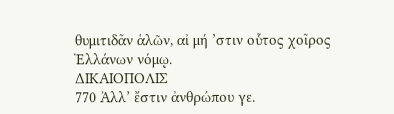θυμιτιδᾶν ἁλῶν, αἰ μή ’στιν οὗτος χοῖρος Ἑλλάνων νόμῳ.
ΔΙΚΑΙΟΠΟΛΙΣ
770 Ἀλλ’ ἔστιν ἀνθρώπου γε.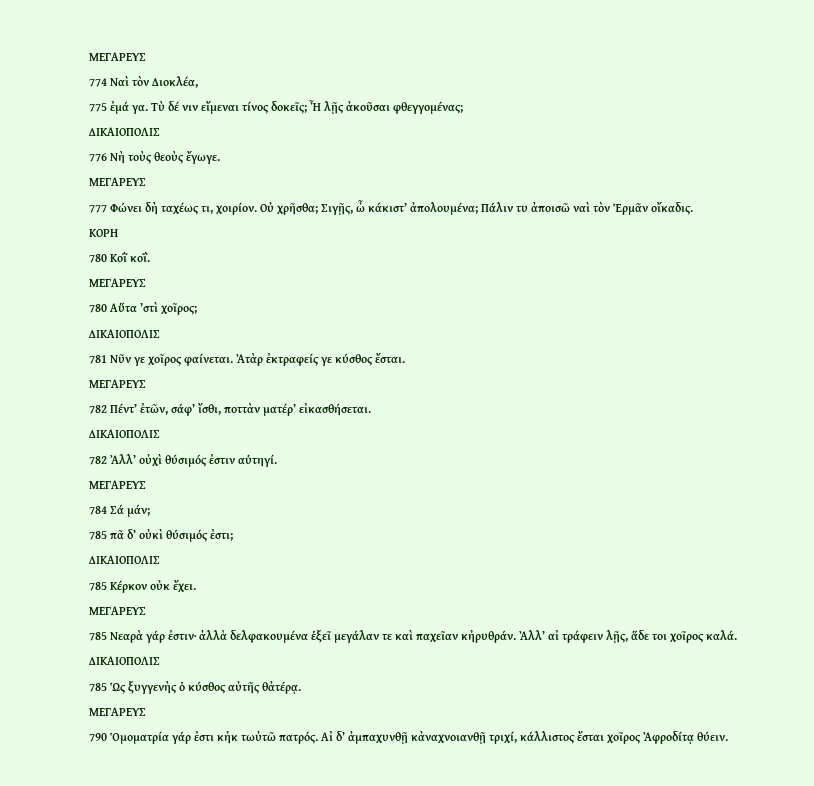ΜΕΓΑΡΕΥΣ
774 Ναὶ τὸν Διοκλέα,
775 ἐμά γα. Τὺ δέ νιν εἴμεναι τίνος δοκεῖς; Ἦ λῇς ἀκοῦσαι φθεγγομένας;
ΔΙΚΑΙΟΠΟΛΙΣ
776 Νὴ τοὺς θεοὺς ἔγωγε.
ΜΕΓΑΡΕΥΣ
777 Φώνει δὴ ταχέως τι, χοιρίον. Οὐ χρῆσθα; Σιγῇς, ὦ κάκιστ’ ἀπολουμένα; Πάλιν τυ ἀποισῶ ναὶ τὸν Ἑρμᾶν οἴκαδις.
ΚΟΡΗ
780 Κοῒ κοΐ.
ΜΕΓΑΡΕΥΣ
780 Αὕτα ’στὶ χοῖρος;
ΔΙΚΑΙΟΠΟΛΙΣ
781 Νῦν γε χοῖρος φαίνεται. Ἀτὰρ ἐκτραφείς γε κύσθος ἔσται.
ΜΕΓΑΡΕΥΣ
782 Πέντ’ ἐτῶν, σάφ’ ἴσθι, ποττὰν ματέρ’ εἰκασθήσεται.
ΔΙΚΑΙΟΠΟΛΙΣ
782 Ἀλλ’ οὐχὶ θύσιμός ἐστιν αὑτηγί.
ΜΕΓΑΡΕΥΣ
784 Σά μάν;
785 πᾶ δ’ οὐκὶ θύσιμός ἐστι;
ΔΙΚΑΙΟΠΟΛΙΣ
785 Κέρκον οὐκ ἔχει.
ΜΕΓΑΡΕΥΣ
785 Νεαρὰ γάρ ἐστιν· ἀλλὰ δελφακουμένα ἑξεῖ μεγάλαν τε καὶ παχεῖαν κἠρυθράν. Ἀλλ’ αἰ τράφειν λῇς, ἅδε τοι χοῖρος καλά.
ΔΙΚΑΙΟΠΟΛΙΣ
785 Ὡς ξυγγενὴς ὁ κύσθος αὐτῆς θἀτέρᾳ.
ΜΕΓΑΡΕΥΣ
790 Ὁμοματρία γάρ ἐστι κἠκ τωὐτῶ πατρός. Αἰ δ’ ἀμπαχυνθῇ κἀναχνοιανθῇ τριχί, κάλλιστος ἔσται χοῖρος Ἀφροδίτᾳ θύειν.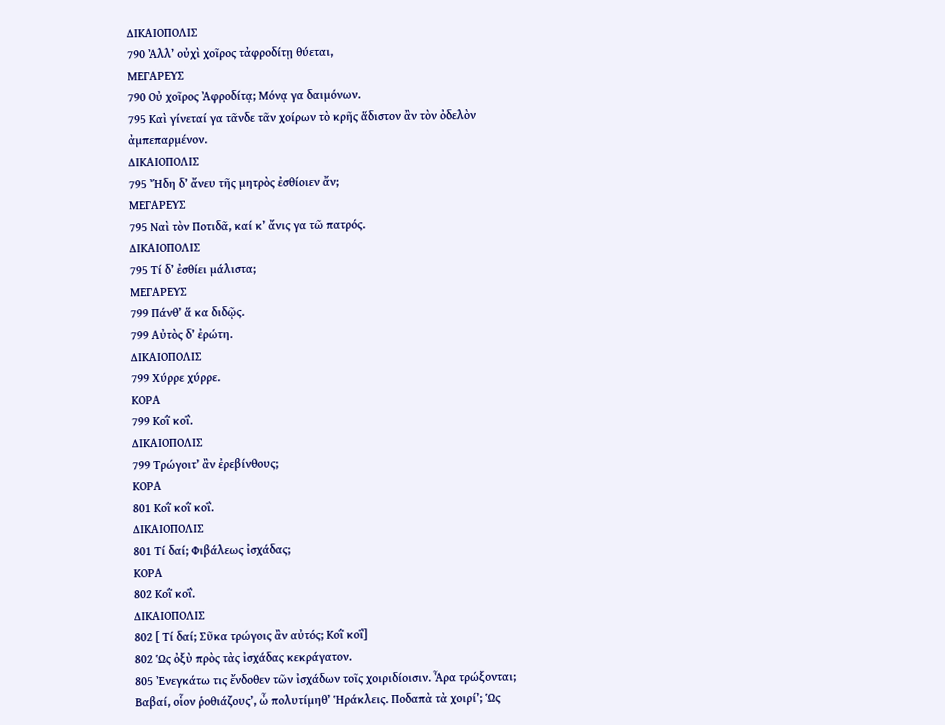ΔΙΚΑΙΟΠΟΛΙΣ
790 Ἀλλ’ οὐχὶ χοῖρος τἀφροδίτῃ θύεται,
ΜΕΓΑΡΕΥΣ
790 Οὐ χοῖρος Ἀφροδίτᾳ; Μόνᾳ γα δαιμόνων.
795 Καὶ γίνεταί γα τᾶνδε τᾶν χοίρων τὸ κρῆς ἅδιστον ἂν τὸν ὀδελὸν ἀμπεπαρμένον.
ΔΙΚΑΙΟΠΟΛΙΣ
795 Ἤδη δ’ ἄνευ τῆς μητρὸς ἐσθίοιεν ἄν;
ΜΕΓΑΡΕΥΣ
795 Ναὶ τὸν Ποτιδᾶ, καί κ’ ἄνις γα τῶ πατρός.
ΔΙΚΑΙΟΠΟΛΙΣ
795 Τί δ’ ἐσθίει μάλιστα;
ΜΕΓΑΡΕΥΣ
799 Πάνθ’ ἅ κα διδῷς.
799 Αὐτὸς δ’ ἐρώτη.
ΔΙΚΑΙΟΠΟΛΙΣ
799 Χύρρε χύρρε.
ΚΟΡΑ
799 Κοῒ κοΐ.
ΔΙΚΑΙΟΠΟΛΙΣ
799 Τρώγοιτ’ ἂν ἐρεβίνθους;
ΚΟΡΑ
801 Κοῒ κοῒ κοΐ.
ΔΙΚΑΙΟΠΟΛΙΣ
801 Τί δαί; Φιβάλεως ἰσχάδας;
ΚΟΡΑ
802 Κοῒ κοΐ.
ΔΙΚΑΙΟΠΟΛΙΣ
802 [ Τί δαί; Σῦκα τρώγοις ἂν αὐτός; Κοῒ κοΐ]
802 Ὡς ὀξὺ πρὸς τὰς ἰσχάδας κεκράγατον.
805 Ἐνεγκάτω τις ἔνδοθεν τῶν ἰσχάδων τοῖς χοιριδίοισιν. Ἆρα τρώξονται; Βαβαί, οἷον ῥοθιάζους’, ὦ πολυτίμηθ’ Ἡράκλεις. Ποδαπὰ τὰ χοιρί’; Ὡς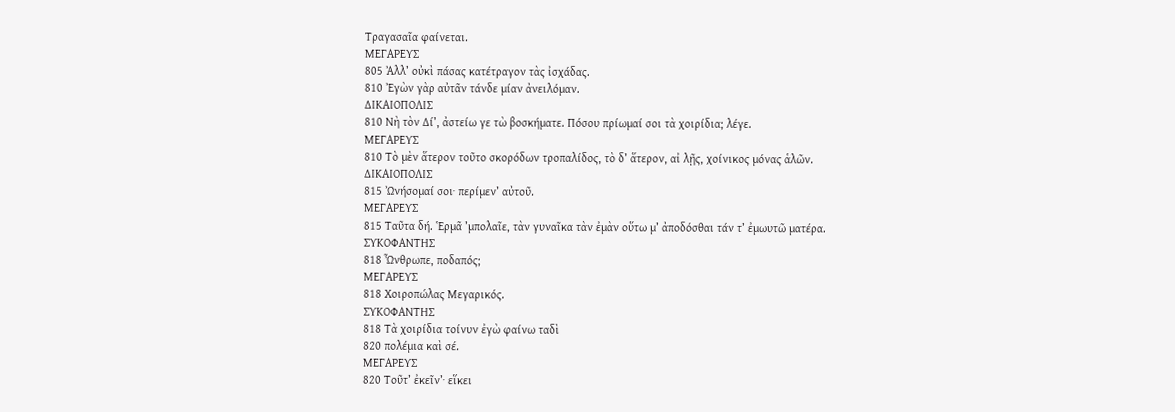Τραγασαῖα φαίνεται.
ΜΕΓΑΡΕΥΣ
805 Ἀλλ’ οὐκὶ πάσας κατέτραγον τὰς ἰσχάδας.
810 Ἐγὼν γὰρ αὐτᾶν τάνδε μίαν ἀνειλόμαν.
ΔΙΚΑΙΟΠΟΛΙΣ
810 Νὴ τὸν Δί’, ἀστείω γε τὼ βοσκήματε. Πόσου πρίωμαί σοι τὰ χοιρίδια; λέγε.
ΜΕΓΑΡΕΥΣ
810 Τὸ μὲν ἅτερον τοῦτο σκορόδων τροπαλίδος, τὸ δ’ ἅτερον, αἰ λῇς, χοίνικος μόνας ἁλῶν.
ΔΙΚΑΙΟΠΟΛΙΣ
815 Ὠνήσομαί σοι· περίμεν’ αὐτοῦ.
ΜΕΓΑΡΕΥΣ
815 Ταῦτα δή. Ἑρμᾶ ’μπολαῖε, τὰν γυναῖκα τὰν ἐμὰν οὕτω μ’ ἀποδόσθαι τάν τ’ ἐμωυτῶ ματέρα.
ΣΥΚΟΦΑΝΤΗΣ
818 Ὦνθρωπε, ποδαπός;
ΜΕΓΑΡΕΥΣ
818 Χοιροπώλας Μεγαρικός.
ΣΥΚΟΦΑΝΤΗΣ
818 Τὰ χοιρίδια τοίνυν ἐγὼ φαίνω ταδὶ
820 πολέμια καὶ σέ.
ΜΕΓΑΡΕΥΣ
820 Τοῦτ’ ἐκεῖν’· εἵκει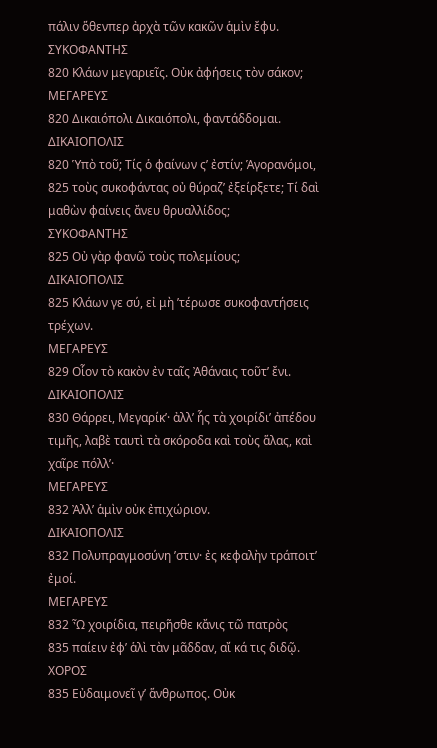πάλιν ὅθενπερ ἀρχὰ τῶν κακῶν ἁμὶν ἔφυ.
ΣΥΚΟΦΑΝΤΗΣ
820 Κλάων μεγαριεῖς. Οὐκ ἀφήσεις τὸν σάκον;
ΜΕΓΑΡΕΥΣ
820 Δικαιόπολι Δικαιόπολι, φαντάδδομαι.
ΔΙΚΑΙΟΠΟΛΙΣ
820 Ὑπὸ τοῦ; Τίς ὁ φαίνων ς’ ἐστίν; Ἁγορανόμοι,
825 τοὺς συκοφάντας οὐ θύραζ’ ἐξείρξετε; Τί δαὶ μαθὼν φαίνεις ἄνευ θρυαλλίδος;
ΣΥΚΟΦΑΝΤΗΣ
825 Οὐ γὰρ φανῶ τοὺς πολεμίους;
ΔΙΚΑΙΟΠΟΛΙΣ
825 Κλάων γε σύ, εἰ μὴ ’τέρωσε συκοφαντήσεις τρέχων.
ΜΕΓΑΡΕΥΣ
829 Οἷον τὸ κακὸν ἐν ταῖς Ἀθάναις τοῦτ’ ἔνι.
ΔΙΚΑΙΟΠΟΛΙΣ
830 Θάρρει, Μεγαρίκ’· ἀλλ’ ἧς τὰ χοιρίδι’ ἀπέδου τιμῆς, λαβὲ ταυτὶ τὰ σκόροδα καὶ τοὺς ἅλας, καὶ χαῖρε πόλλ’·
ΜΕΓΑΡΕΥΣ
832 Ἀλλ’ ἁμὶν οὐκ ἐπιχώριον.
ΔΙΚΑΙΟΠΟΛΙΣ
832 Πολυπραγμοσύνη ’στιν· ἐς κεφαλὴν τράποιτ’ ἐμοί.
ΜΕΓΑΡΕΥΣ
832 Ὦ χοιρίδια, πειρῆσθε κἄνις τῶ πατρὸς
835 παίειν ἐφ’ ἁλὶ τὰν μᾶδδαν, αἴ κά τις διδῷ.
ΧΟΡΟΣ
835 Εὐδαιμονεῖ γ’ ἅνθρωπος. Οὐκ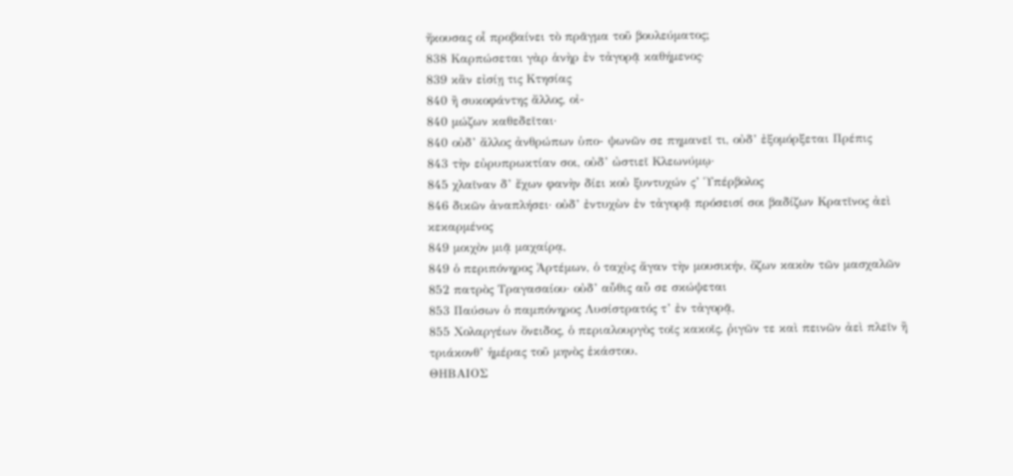ἤκουσας οἷ προβαίνει τὸ πρᾶγμα τοῦ βουλεύματος;
838 Καρπώσεται γὰρ ἁνὴρ ἐν τἀγορᾷ καθήμενος·
839 κἂν εἰσίῃ τις Κτησίας
840 ἢ συκοφάντης ἄλλος, οἰ‐
840 μώζων καθεδεῖται·
840 οὐδ’ ἄλλος ἀνθρώπων ὑπο‐ ψωνῶν σε πημανεῖ τι, οὐδ’ ἐξομόρξεται Πρέπις
843 τὴν εὐρυπρωκτίαν σοι, οὐδ’ ὠστιεῖ Κλεωνύμῳ·
845 χλαῖναν δ’ ἔχων φανὴν δίει κοὐ ξυντυχών ς’ Ὑπέρβολος
846 δικῶν ἀναπλήσει· οὐδ’ ἐντυχὼν ἐν τἀγορᾷ πρόσεισί σοι βαδίζων Κρατῖνος ἀεὶ κεκαρμένος
849 μοιχὸν μιᾷ μαχαίρᾳ,
849 ὁ περιπόνηρος Ἀρτέμων, ὁ ταχὺς ἄγαν τὴν μουσικήν, ὄζων κακὸν τῶν μασχαλῶν
852 πατρὸς Τραγασαίου· οὐδ’ αὖθις αὖ σε σκώψεται
853 Παύσων ὁ παμπόνηρος Λυσίστρατός τ’ ἐν τἀγορᾷ,
855 Χολαργέων ὄνειδος, ὁ περιαλουργὸς τοῖς κακοῖς, ῥιγῶν τε καὶ πεινῶν ἀεὶ πλεῖν ἢ τριάκονθ’ ἡμέρας τοῦ μηνὸς ἑκάστου.
ΘΗΒΑΙΟΣ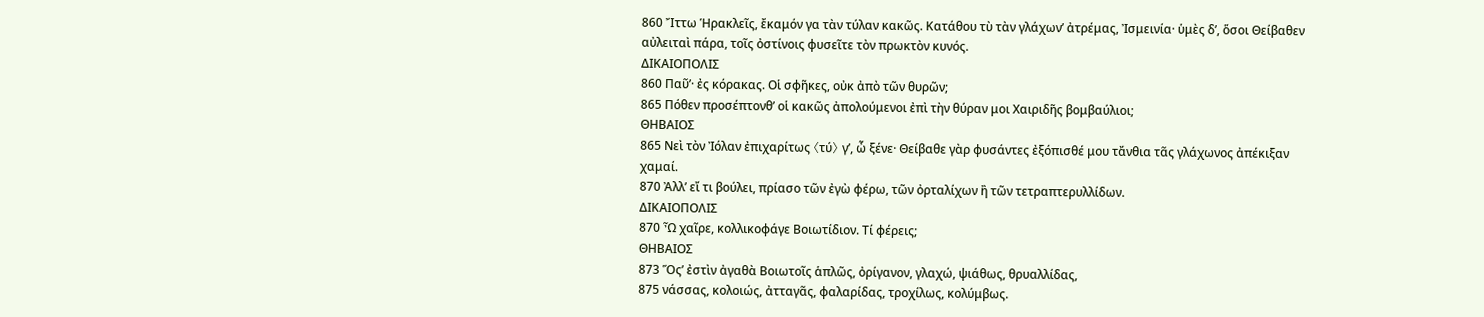860 Ἴττω Ἡρακλεῖς, ἔκαμόν γα τὰν τύλαν κακῶς. Κατάθου τὺ τὰν γλάχων’ ἀτρέμας, Ἰσμεινία· ὑμὲς δ’, ὅσοι Θείβαθεν αὐλειταὶ πάρα, τοῖς ὀστίνοις φυσεῖτε τὸν πρωκτὸν κυνός.
ΔΙΚΑΙΟΠΟΛΙΣ
860 Παῦ’· ἐς κόρακας. Οἱ σφῆκες, οὐκ ἀπὸ τῶν θυρῶν;
865 Πόθεν προσέπτονθ’ οἱ κακῶς ἀπολούμενοι ἐπὶ τὴν θύραν μοι Χαιριδῆς βομβαύλιοι;
ΘΗΒΑΙΟΣ
865 Νεὶ τὸν Ἰόλαν ἐπιχαρίτως 〈τύ〉 γ’, ὦ ξένε· Θείβαθε γὰρ φυσάντες ἐξόπισθέ μου τἄνθια τᾶς γλάχωνος ἀπέκιξαν χαμαί.
870 Ἀλλ’ εἴ τι βούλει, πρίασο τῶν ἐγὼ φέρω, τῶν ὀρταλίχων ἢ τῶν τετραπτερυλλίδων.
ΔΙΚΑΙΟΠΟΛΙΣ
870 Ὦ χαῖρε, κολλικοφάγε Βοιωτίδιον. Τί φέρεις;
ΘΗΒΑΙΟΣ
873 Ὅς’ ἐστὶν ἀγαθὰ Βοιωτοῖς ἁπλῶς, ὀρίγανον, γλαχώ, ψιάθως, θρυαλλίδας,
875 νάσσας, κολοιώς, ἀτταγᾶς, φαλαρίδας, τροχίλως, κολύμβως.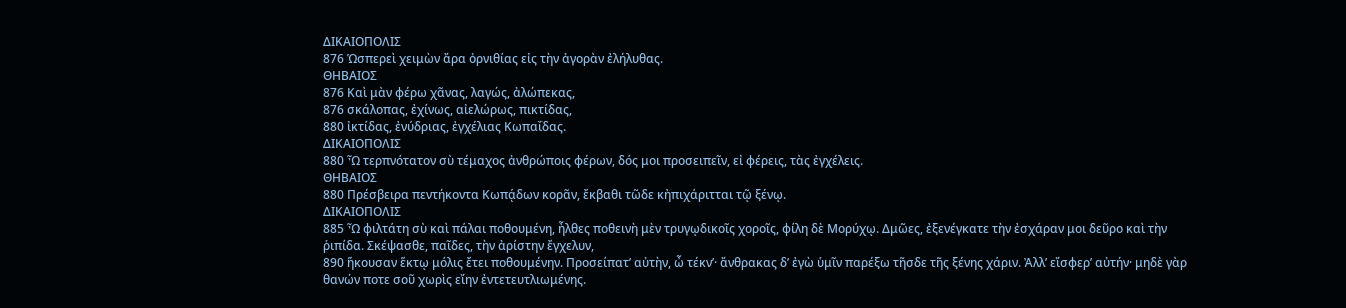ΔΙΚΑΙΟΠΟΛΙΣ
876 Ὡσπερεὶ χειμὼν ἄρα ὀρνιθίας εἰς τὴν ἀγορὰν ἐλήλυθας.
ΘΗΒΑΙΟΣ
876 Καὶ μὰν φέρω χᾶνας, λαγώς, ἀλώπεκας,
876 σκάλοπας, ἐχίνως, αἰελώρως, πικτίδας,
880 ἰκτίδας, ἐνύδριας, ἐγχέλιας Κωπαΐδας.
ΔΙΚΑΙΟΠΟΛΙΣ
880 Ὦ τερπνότατον σὺ τέμαχος ἀνθρώποις φέρων, δός μοι προσειπεῖν, εἰ φέρεις, τὰς ἐγχέλεις.
ΘΗΒΑΙΟΣ
880 Πρέσβειρα πεντήκοντα Κωπᾴδων κορᾶν, ἔκβαθι τῶδε κἠπιχάριτται τῷ ξένῳ.
ΔΙΚΑΙΟΠΟΛΙΣ
885 Ὦ φιλτάτη σὺ καὶ πάλαι ποθουμένη, ἦλθες ποθεινὴ μὲν τρυγῳδικοῖς χοροῖς, φίλη δὲ Μορύχῳ. Δμῶες, ἐξενέγκατε τὴν ἐσχάραν μοι δεῦρο καὶ τὴν ῥιπίδα. Σκέψασθε, παῖδες, τὴν ἀρίστην ἔγχελυν,
890 ἥκουσαν ἕκτῳ μόλις ἔτει ποθουμένην. Προσείπατ’ αὐτὴν, ὦ τέκν’· ἄνθρακας δ’ ἐγὼ ὑμῖν παρέξω τῆσδε τῆς ξένης χάριν. Ἀλλ’ εἴσφερ’ αὐτήν· μηδὲ γὰρ θανών ποτε σοῦ χωρὶς εἴην ἐντετευτλιωμένης.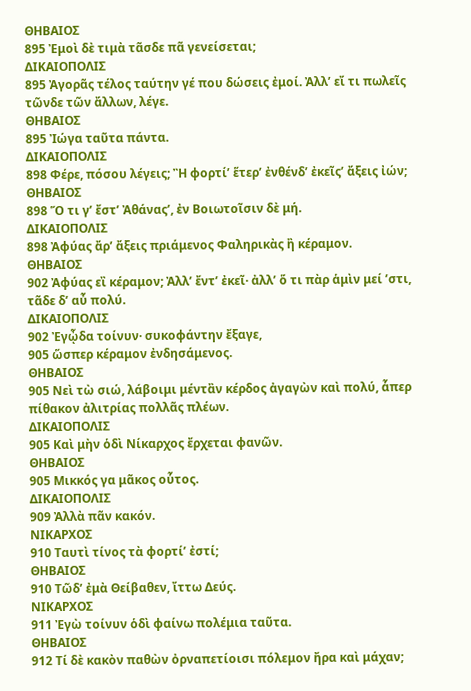ΘΗΒΑΙΟΣ
895 Ἐμοὶ δὲ τιμὰ τᾶσδε πᾶ γενείσεται;
ΔΙΚΑΙΟΠΟΛΙΣ
895 Ἀγορᾶς τέλος ταύτην γέ που δώσεις ἐμοί. Ἀλλ’ εἴ τι πωλεῖς τῶνδε τῶν ἄλλων, λέγε.
ΘΗΒΑΙΟΣ
895 Ἰώγα ταῦτα πάντα.
ΔΙΚΑΙΟΠΟΛΙΣ
898 Φέρε, πόσου λέγεις; Ἢ φορτί’ ἕτερ’ ἐνθένδ’ ἐκεῖς’ ἄξεις ἰών;
ΘΗΒΑΙΟΣ
898 Ὅ τι γ’ ἔστ’ Ἀθάνας’, ἐν Βοιωτοῖσιν δὲ μή.
ΔΙΚΑΙΟΠΟΛΙΣ
898 Ἀφύας ἄρ’ ἄξεις πριάμενος Φαληρικὰς ἢ κέραμον.
ΘΗΒΑΙΟΣ
902 Ἀφύας εἲ κέραμον; Ἀλλ’ ἔντ’ ἐκεῖ· ἀλλ’ ὅ τι πὰρ ἁμὶν μεί ’στι, τᾶδε δ’ αὖ πολύ.
ΔΙΚΑΙΟΠΟΛΙΣ
902 Ἐγᾦδα τοίνυν· συκοφάντην ἔξαγε,
905 ὥσπερ κέραμον ἐνδησάμενος.
ΘΗΒΑΙΟΣ
905 Νεὶ τὼ σιώ, λάβοιμι μέντἂν κέρδος ἀγαγὼν καὶ πολύ, ἇπερ πίθακον ἀλιτρίας πολλᾶς πλέων.
ΔΙΚΑΙΟΠΟΛΙΣ
905 Καὶ μὴν ὁδὶ Νίκαρχος ἔρχεται φανῶν.
ΘΗΒΑΙΟΣ
905 Μικκός γα μᾶκος οὗτος.
ΔΙΚΑΙΟΠΟΛΙΣ
909 Ἀλλὰ πᾶν κακόν.
ΝΙΚΑΡΧΟΣ
910 Ταυτὶ τίνος τὰ φορτί’ ἐστί;
ΘΗΒΑΙΟΣ
910 Τῶδ’ ἐμὰ Θείβαθεν, ἴττω Δεύς.
ΝΙΚΑΡΧΟΣ
911 Ἐγὼ τοίνυν ὁδὶ φαίνω πολέμια ταῦτα.
ΘΗΒΑΙΟΣ
912 Τί δὲ κακὸν παθὼν ὀρναπετίοισι πόλεμον ἤρα καὶ μάχαν;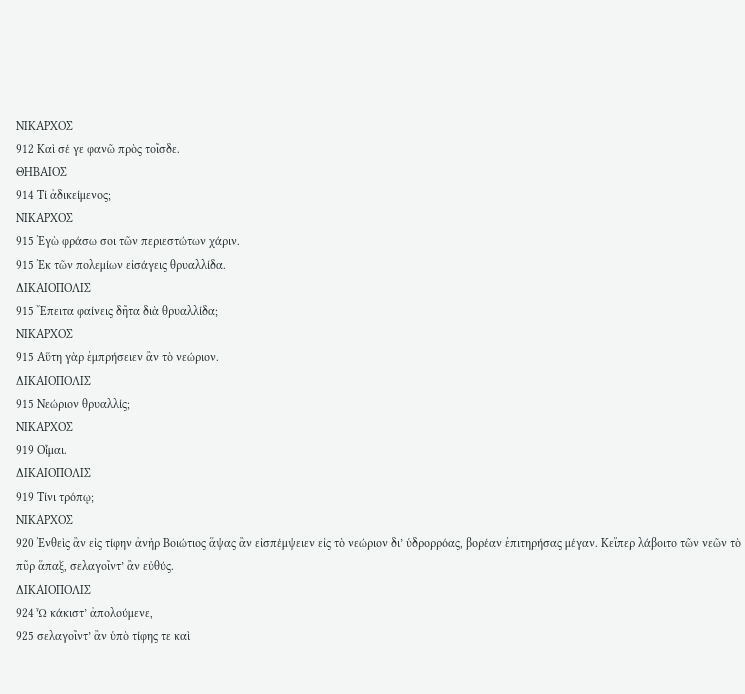ΝΙΚΑΡΧΟΣ
912 Καὶ σέ γε φανῶ πρὸς τοῖσδε.
ΘΗΒΑΙΟΣ
914 Τί ἀδικείμενος;
ΝΙΚΑΡΧΟΣ
915 Ἐγὼ φράσω σοι τῶν περιεστώτων χάριν.
915 Ἐκ τῶν πολεμίων εἰσάγεις θρυαλλίδα.
ΔΙΚΑΙΟΠΟΛΙΣ
915 Ἔπειτα φαίνεις δῆτα διὰ θρυαλλίδα;
ΝΙΚΑΡΧΟΣ
915 Αὕτη γὰρ ἐμπρήσειεν ἂν τὸ νεώριον.
ΔΙΚΑΙΟΠΟΛΙΣ
915 Νεώριον θρυαλλίς;
ΝΙΚΑΡΧΟΣ
919 Οἶμαι.
ΔΙΚΑΙΟΠΟΛΙΣ
919 Τίνι τρόπῳ;
ΝΙΚΑΡΧΟΣ
920 Ἐνθεὶς ἂν εἰς τίφην ἀνὴρ Βοιώτιος ἅψας ἂν εἰσπέμψειεν εἰς τὸ νεώριον δι’ ὑδρορρόας, βορέαν ἐπιτηρήσας μέγαν. Κεἴπερ λάβοιτο τῶν νεῶν τὸ πῦρ ἅπαξ, σελαγοῖντ’ ἂν εὐθύς.
ΔΙΚΑΙΟΠΟΛΙΣ
924 Ὦ κάκιστ’ ἀπολούμενε,
925 σελαγοῖντ’ ἂν ὑπὸ τίφης τε καὶ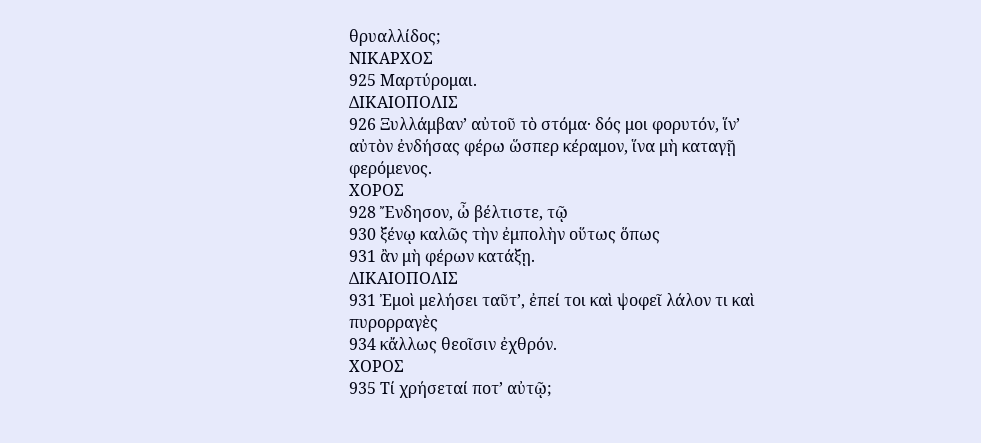θρυαλλίδος;
ΝΙΚΑΡΧΟΣ
925 Μαρτύρομαι.
ΔΙΚΑΙΟΠΟΛΙΣ
926 Ξυλλάμβαν’ αὐτοῦ τὸ στόμα· δός μοι φορυτόν, ἵν’ αὐτὸν ἐνδήσας φέρω ὥσπερ κέραμον, ἵνα μὴ καταγῇ φερόμενος.
ΧΟΡΟΣ
928 Ἔνδησον, ὦ βέλτιστε, τῷ
930 ξένῳ καλῶς τὴν ἐμπολὴν οὕτως ὅπως
931 ἂν μὴ φέρων κατάξῃ.
ΔΙΚΑΙΟΠΟΛΙΣ
931 Ἐμοὶ μελήσει ταῦτ’, ἐπεί τοι καὶ ψοφεῖ λάλον τι καὶ πυρορραγὲς
934 κἄλλως θεοῖσιν ἐχθρόν.
ΧΟΡΟΣ
935 Τί χρήσεταί ποτ’ αὐτῷ;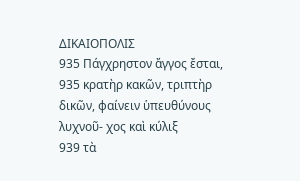ΔΙΚΑΙΟΠΟΛΙΣ
935 Πάγχρηστον ἄγγος ἔσται,
935 κρατὴρ κακῶν, τριπτὴρ δικῶν, φαίνειν ὑπευθύνους λυχνοῦ‐ χος καὶ κύλιξ
939 τὰ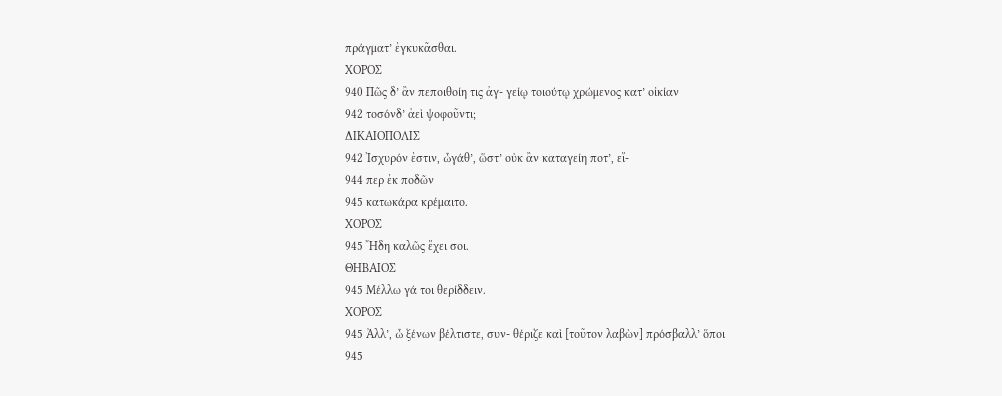πράγματ’ ἐγκυκᾶσθαι.
ΧΟΡΟΣ
940 Πῶς δ’ ἂν πεποιθοίη τις ἀγ‐ γείῳ τοιούτῳ χρώμενος κατ’ οἰκίαν
942 τοσόνδ’ ἀεὶ ψοφοῦντι;
ΔΙΚΑΙΟΠΟΛΙΣ
942 Ἰσχυρόν ἐστιν, ὦγάθ’, ὥστ’ οὐκ ἂν καταγείη ποτ’, εἴ‐
944 περ ἐκ ποδῶν
945 κατωκάρα κρέμαιτο.
ΧΟΡΟΣ
945 Ἤδη καλῶς ἔχει σοι.
ΘΗΒΑΙΟΣ
945 Μέλλω γά τοι θερίδδειν.
ΧΟΡΟΣ
945 Ἀλλ’, ὦ ξένων βέλτιστε, συν‐ θέριζε καὶ [τοῦτον λαβὼν] πρόσβαλλ’ ὅποι
945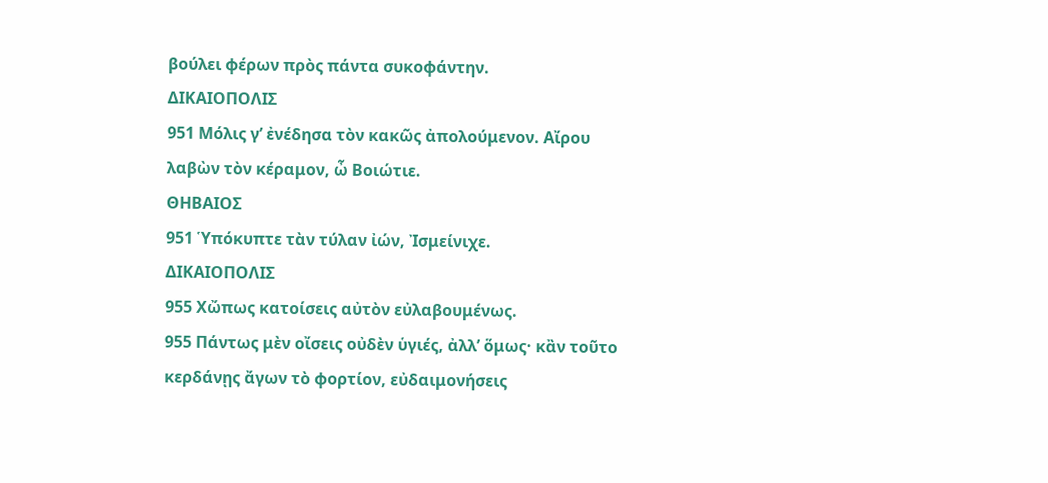βούλει φέρων πρὸς πάντα συκοφάντην.
ΔΙΚΑΙΟΠΟΛΙΣ
951 Μόλις γ’ ἐνέδησα τὸν κακῶς ἀπολούμενον. Αἴρου λαβὼν τὸν κέραμον, ὦ Βοιώτιε.
ΘΗΒΑΙΟΣ
951 Ὑπόκυπτε τὰν τύλαν ἰών, Ἰσμείνιχε.
ΔΙΚΑΙΟΠΟΛΙΣ
955 Χὤπως κατοίσεις αὐτὸν εὐλαβουμένως.
955 Πάντως μὲν οἴσεις οὐδὲν ὑγιές, ἀλλ’ ὅμως· κἂν τοῦτο κερδάνῃς ἄγων τὸ φορτίον, εὐδαιμονήσεις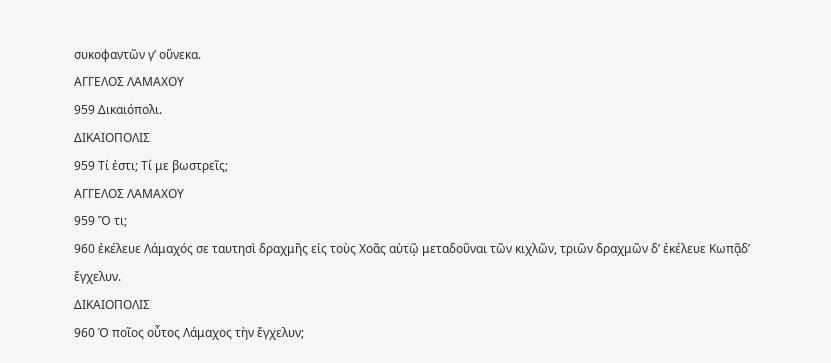συκοφαντῶν γ’ οὕνεκα.
ΑΓΓΕΛΟΣ ΛΑΜΑΧΟΥ
959 Δικαιόπολι.
ΔΙΚΑΙΟΠΟΛΙΣ
959 Τί ἐστι; Τί με βωστρεῖς;
ΑΓΓΕΛΟΣ ΛΑΜΑΧΟΥ
959 Ὅ τι;
960 ἐκέλευε Λάμαχός σε ταυτησὶ δραχμῆς εἰς τοὺς Χοᾶς αὑτῷ μεταδοῦναι τῶν κιχλῶν, τριῶν δραχμῶν δ’ ἐκέλευε Κωπᾷδ’ ἔγχελυν.
ΔΙΚΑΙΟΠΟΛΙΣ
960 Ὁ ποῖος οὗτος Λάμαχος τὴν ἔγχελυν;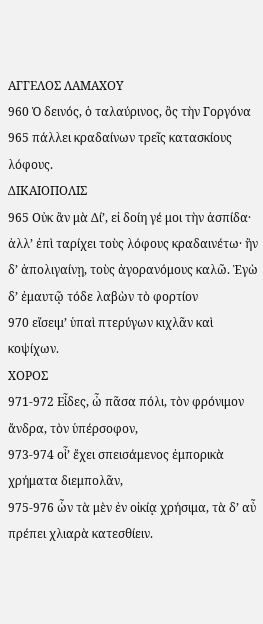ΑΓΓΕΛΟΣ ΛΑΜΑΧΟΥ
960 Ὁ δεινός, ὁ ταλαύρινος, ὃς τὴν Γοργόνα
965 πάλλει κραδαίνων τρεῖς κατασκίους λόφους.
ΔΙΚΑΙΟΠΟΛΙΣ
965 Οὐκ ἂν μὰ Δί’, εἰ δοίη γέ μοι τὴν ἀσπίδα· ἀλλ’ ἐπὶ ταρίχει τοὺς λόφους κραδαινέτω· ἢν δ’ ἀπολιγαίνῃ, τοὺς ἀγορανόμους καλῶ. Ἐγὼ δ’ ἐμαυτῷ τόδε λαβὼν τὸ φορτίον
970 εἴσειμ’ ὑπαὶ πτερύγων κιχλᾶν καὶ κοψίχων.
ΧΟΡΟΣ
971-972 Εἶδες, ὦ πᾶσα πόλι, τὸν φρόνιμον ἄνδρα, τὸν ὑπέρσοφον,
973-974 οἷ’ ἔχει σπεισάμενος ἐμπορικὰ χρήματα διεμπολᾶν,
975-976 ὧν τὰ μὲν ἐν οἰκίᾳ χρήσιμα, τὰ δ’ αὖ πρέπει χλιαρὰ κατεσθίειν.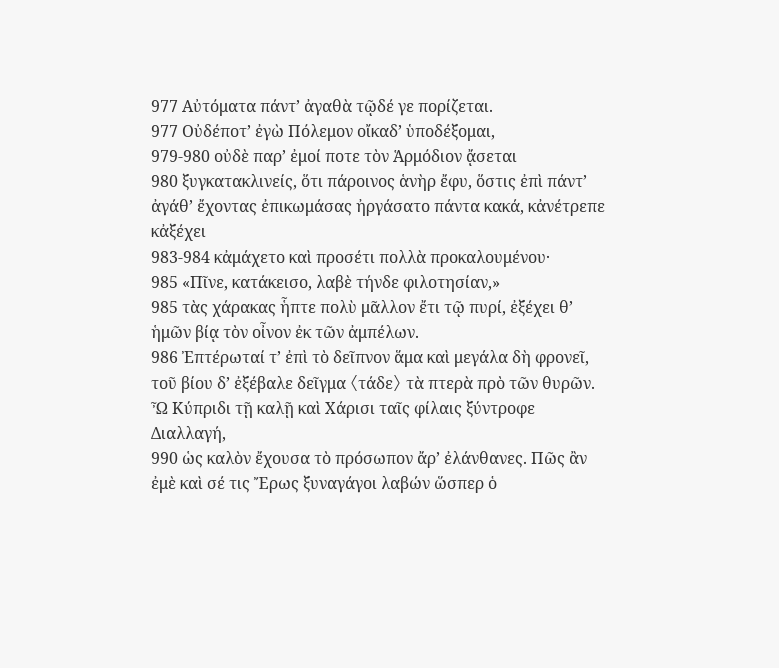977 Αὐτόματα πάντ’ ἀγαθὰ τῷδέ γε πορίζεται.
977 Οὐδέποτ’ ἐγὼ Πόλεμον οἴκαδ’ ὑποδέξομαι,
979-980 οὐδὲ παρ’ ἐμοί ποτε τὸν Ἁρμόδιον ᾄσεται
980 ξυγκατακλινείς, ὅτι πάροινος ἁνὴρ ἔφυ, ὅστις ἐπὶ πάντ’ ἀγάθ’ ἔχοντας ἐπικωμάσας ἠργάσατο πάντα κακά, κἀνέτρεπε κἀξέχει
983-984 κἀμάχετο καὶ προσέτι πολλὰ προκαλουμένου·
985 «Πῖνε, κατάκεισο, λαβὲ τήνδε φιλοτησίαν,»
985 τὰς χάρακας ἧπτε πολὺ μᾶλλον ἔτι τῷ πυρί, ἐξέχει θ’ ἡμῶν βίᾳ τὸν οἶνον ἐκ τῶν ἀμπέλων.
986 Ἐπτέρωταί τ’ ἐπὶ τὸ δεῖπνον ἅμα καὶ μεγάλα δὴ φρονεῖ, τοῦ βίου δ’ ἐξέβαλε δεῖγμα 〈τάδε〉 τὰ πτερὰ πρὸ τῶν θυρῶν. Ὦ Κύπριδι τῇ καλῇ καὶ Χάρισι ταῖς φίλαις ξύντροφε Διαλλαγή,
990 ὡς καλὸν ἔχουσα τὸ πρόσωπον ἄρ’ ἐλάνθανες. Πῶς ἂν ἐμὲ καὶ σέ τις Ἔρως ξυναγάγοι λαβών ὥσπερ ὁ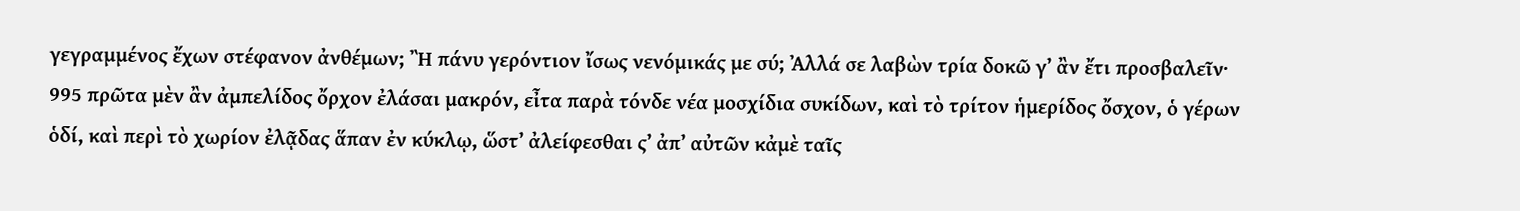γεγραμμένος ἔχων στέφανον ἀνθέμων; Ἢ πάνυ γερόντιον ἴσως νενόμικάς με σύ; Ἀλλά σε λαβὼν τρία δοκῶ γ’ ἂν ἔτι προσβαλεῖν·
995 πρῶτα μὲν ἂν ἀμπελίδος ὄρχον ἐλάσαι μακρόν, εἶτα παρὰ τόνδε νέα μοσχίδια συκίδων, καὶ τὸ τρίτον ἡμερίδος ὄσχον, ὁ γέρων ὁδί, καὶ περὶ τὸ χωρίον ἐλᾷδας ἅπαν ἐν κύκλῳ, ὥστ’ ἀλείφεσθαι ς’ ἀπ’ αὐτῶν κἀμὲ ταῖς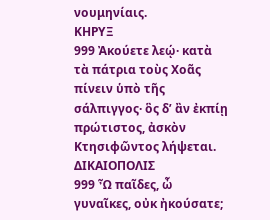νουμηνίαις.
ΚΗΡΥΞ
999 Ἀκούετε λεῴ· κατὰ τὰ πάτρια τοὺς Χοᾶς πίνειν ὑπὸ τῆς σάλπιγγος· ὃς δ’ ἂν ἐκπίῃ πρώτιστος, ἀσκὸν Κτησιφῶντος λήψεται.
ΔΙΚΑΙΟΠΟΛΙΣ
999 Ὦ παῖδες, ὦ γυναῖκες, οὐκ ἠκούσατε;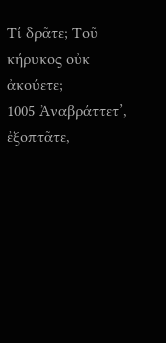Τί δρᾶτε; Τοῦ κήρυκος οὐκ ἀκούετε;
1005 Ἀναβράττετ’, ἐξοπτᾶτε,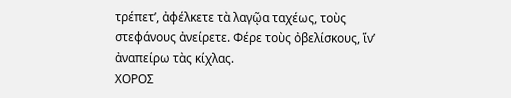τρέπετ’, ἀφέλκετε τὰ λαγῷα ταχέως, τοὺς στεφάνους ἀνείρετε. Φέρε τοὺς ὀβελίσκους, ἵν’ ἀναπείρω τὰς κίχλας.
ΧΟΡΟΣ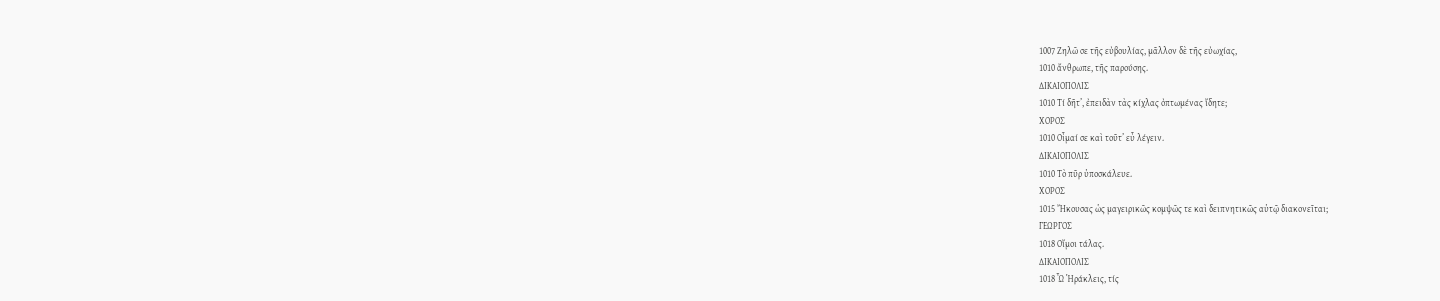1007 Ζηλῶ σε τῆς εὐβουλίας, μᾶλλον δὲ τῆς εὐωχίας,
1010 ἄνθρωπε, τῆς παρούσης.
ΔΙΚΑΙΟΠΟΛΙΣ
1010 Τί δῆτ’, ἐπειδὰν τὰς κίχλας ὀπτωμένας ἴδητε;
ΧΟΡΟΣ
1010 Οἶμαί σε καὶ τοῦτ’ εὖ λέγειν.
ΔΙΚΑΙΟΠΟΛΙΣ
1010 Τὸ πῦρ ὑποσκάλευε.
ΧΟΡΟΣ
1015 Ἤκουσας ὡς μαγειρικῶς κομψῶς τε καὶ δειπνητικῶς αὑτῷ διακονεῖται;
ΓΕΩΡΓΟΣ
1018 Οἴμοι τάλας.
ΔΙΚΑΙΟΠΟΛΙΣ
1018 Ὦ Ἡράκλεις, τίς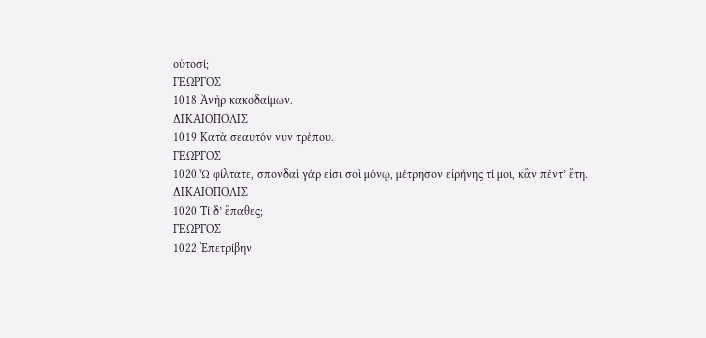οὑτοσί;
ΓΕΩΡΓΟΣ
1018 Ἀνὴρ κακοδαίμων.
ΔΙΚΑΙΟΠΟΛΙΣ
1019 Κατὰ σεαυτόν νυν τρέπου.
ΓΕΩΡΓΟΣ
1020 Ὦ φίλτατε, σπονδαὶ γάρ εἰσι σοὶ μόνῳ, μέτρησον εἰρήνης τί μοι, κἂν πέντ’ ἔτη.
ΔΙΚΑΙΟΠΟΛΙΣ
1020 Τί δ’ ἔπαθες;
ΓΕΩΡΓΟΣ
1022 Ἐπετρίβην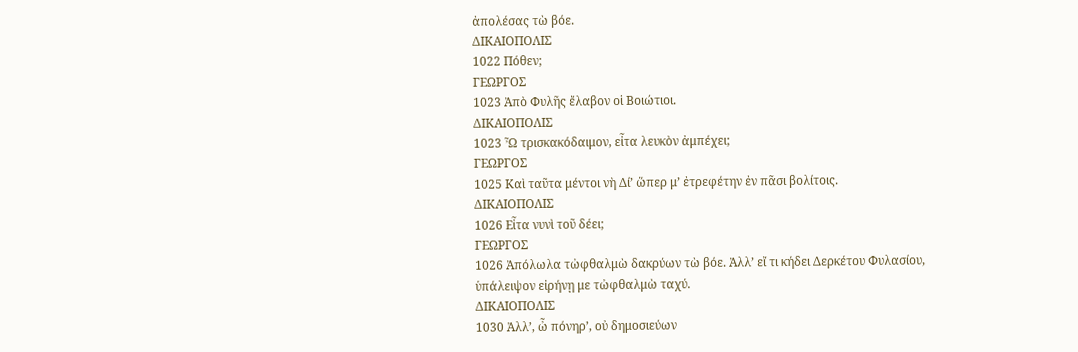ἀπολέσας τὼ βόε.
ΔΙΚΑΙΟΠΟΛΙΣ
1022 Πόθεν;
ΓΕΩΡΓΟΣ
1023 Ἀπὸ Φυλῆς ἔλαβον οἱ Βοιώτιοι.
ΔΙΚΑΙΟΠΟΛΙΣ
1023 Ὦ τρισκακόδαιμον, εἶτα λευκὸν ἀμπέχει;
ΓΕΩΡΓΟΣ
1025 Καὶ ταῦτα μέντοι νὴ Δί’ ὥπερ μ’ ἐτρεφέτην ἐν πᾶσι βολίτοις.
ΔΙΚΑΙΟΠΟΛΙΣ
1026 Εἶτα νυνὶ τοῦ δέει;
ΓΕΩΡΓΟΣ
1026 Ἀπόλωλα τὠφθαλμὼ δακρύων τὼ βόε. Ἀλλ’ εἴ τι κήδει Δερκέτου Φυλασίου, ὑπάλειψον εἰρήνῃ με τὠφθαλμὼ ταχύ.
ΔΙΚΑΙΟΠΟΛΙΣ
1030 Ἀλλ’, ὦ πόνηρ’, οὐ δημοσιεύων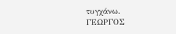τυγχάνω.
ΓΕΩΡΓΟΣ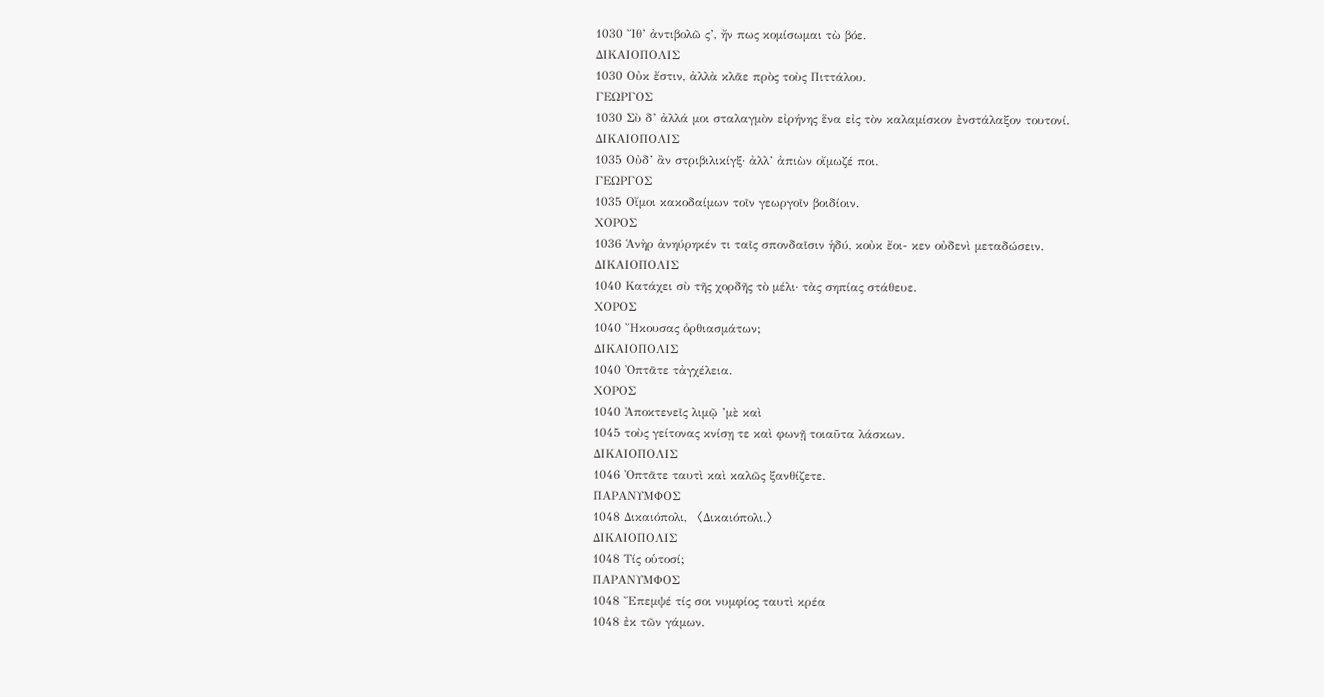1030 Ἴθ’ ἀντιβολῶ ς’, ἤν πως κομίσωμαι τὼ βόε.
ΔΙΚΑΙΟΠΟΛΙΣ
1030 Οὐκ ἔστιν, ἀλλὰ κλᾶε πρὸς τοὺς Πιττάλου.
ΓΕΩΡΓΟΣ
1030 Σὺ δ’ ἀλλά μοι σταλαγμὸν εἰρήνης ἕνα εἰς τὸν καλαμίσκον ἐνστάλαξον τουτονί.
ΔΙΚΑΙΟΠΟΛΙΣ
1035 Οὐδ’ ἂν στριβιλικίγξ· ἀλλ’ ἀπιὼν οἴμωζέ ποι.
ΓΕΩΡΓΟΣ
1035 Οἴμοι κακοδαίμων τοῖν γεωργοῖν βοιδίοιν.
ΧΟΡΟΣ
1036 Ἁνὴρ ἀνηύρηκέν τι ταῖς σπονδαῖσιν ἡδύ, κοὐκ ἔοι‐ κεν οὐδενὶ μεταδώσειν.
ΔΙΚΑΙΟΠΟΛΙΣ
1040 Κατάχει σὺ τῆς χορδῆς τὸ μέλι· τὰς σηπίας στάθευε.
ΧΟΡΟΣ
1040 Ἤκουσας ὀρθιασμάτων;
ΔΙΚΑΙΟΠΟΛΙΣ
1040 Ὀπτᾶτε τἀγχέλεια.
ΧΟΡΟΣ
1040 Ἀποκτενεῖς λιμῷ ’μὲ καὶ
1045 τοὺς γείτονας κνίσῃ τε καὶ φωνῇ τοιαῦτα λάσκων.
ΔΙΚΑΙΟΠΟΛΙΣ
1046 Ὀπτᾶτε ταυτὶ καὶ καλῶς ξανθίζετε.
ΠΑΡΑΝΥΜΦΟΣ
1048 Δικαιόπολι, 〈Δικαιόπολι.〉
ΔΙΚΑΙΟΠΟΛΙΣ
1048 Τίς οὑτοσί;
ΠΑΡΑΝΥΜΦΟΣ
1048 Ἔπεμψέ τίς σοι νυμφίος ταυτὶ κρέα
1048 ἐκ τῶν γάμων.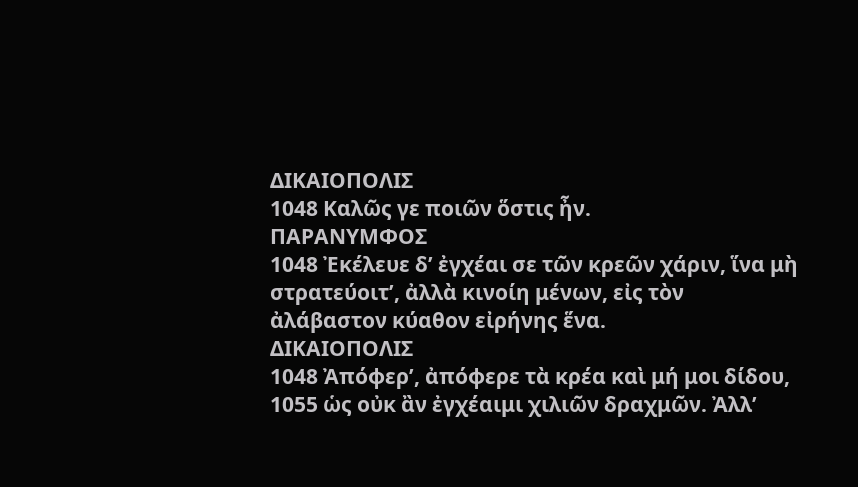ΔΙΚΑΙΟΠΟΛΙΣ
1048 Καλῶς γε ποιῶν ὅστις ἦν.
ΠΑΡΑΝΥΜΦΟΣ
1048 Ἐκέλευε δ’ ἐγχέαι σε τῶν κρεῶν χάριν, ἵνα μὴ στρατεύοιτ’, ἀλλὰ κινοίη μένων, εἰς τὸν ἀλάβαστον κύαθον εἰρήνης ἕνα.
ΔΙΚΑΙΟΠΟΛΙΣ
1048 Ἀπόφερ’, ἀπόφερε τὰ κρέα καὶ μή μοι δίδου,
1055 ὡς οὐκ ἂν ἐγχέαιμι χιλιῶν δραχμῶν. Ἀλλ’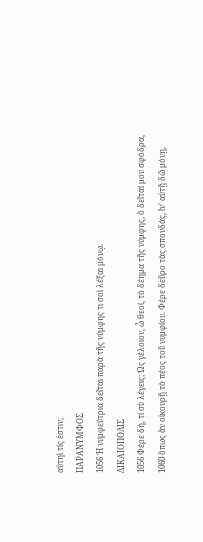αὑτηὶ τίς ἐστιν;
ΠΑΡΑΝΥΜΦΟΣ
1056 Ἡ νυμφεύτρια δεῖται παρὰ τῆς νύμφης τι σοὶ λέξαι μόνῳ.
ΔΙΚΑΙΟΠΟΛΙΣ
1056 Φέρε δή, τί σὺ λέγεις; Ὡς γέλοιον, ὦ θεοί, τὸ δέημα τῆς νύμφης, ὃ δεῖταί μου σφόδρα,
1060 ὅπως ἂν οἰκουρῇ τὸ πέος τοῦ νυμφίου. Φέρε δεῦρο τὰς σπονδάς, ἵν’ αὐτῇ δῶ μόνῃ,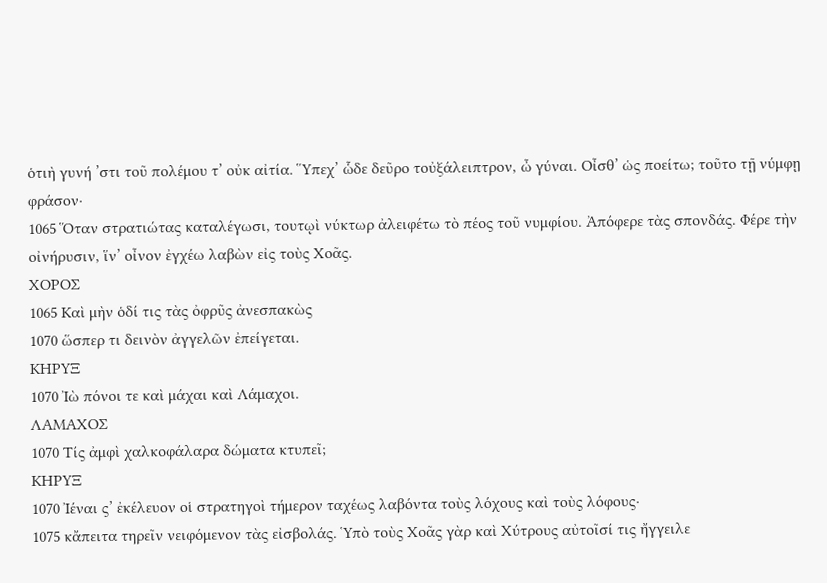ὁτιὴ γυνή ’στι τοῦ πολέμου τ’ οὐκ αἰτία. Ὕπεχ’ ὧδε δεῦρο τοὐξάλειπτρον, ὦ γύναι. Οἶσθ’ ὡς ποείτω; τοῦτο τῇ νύμφῃ φράσον·
1065 Ὅταν στρατιώτας καταλέγωσι, τουτῳὶ νύκτωρ ἀλειφέτω τὸ πέος τοῦ νυμφίου. Ἀπόφερε τὰς σπονδάς. Φέρε τὴν οἰνήρυσιν, ἵν’ οἶνον ἐγχέω λαβὼν εἰς τοὺς Χοᾶς.
ΧΟΡΟΣ
1065 Καὶ μὴν ὁδί τις τὰς ὀφρῦς ἀνεσπακὼς
1070 ὥσπερ τι δεινὸν ἀγγελῶν ἐπείγεται.
ΚΗΡΥΞ
1070 Ἰὼ πόνοι τε καὶ μάχαι καὶ Λάμαχοι.
ΛΑΜΑΧΟΣ
1070 Τίς ἀμφὶ χαλκοφάλαρα δώματα κτυπεῖ;
ΚΗΡΥΞ
1070 Ἰέναι ς’ ἐκέλευον οἱ στρατηγοὶ τήμερον ταχέως λαβόντα τοὺς λόχους καὶ τοὺς λόφους·
1075 κἄπειτα τηρεῖν νειφόμενον τὰς εἰσβολάς. Ὑπὸ τοὺς Χοᾶς γὰρ καὶ Χύτρους αὐτοῖσί τις ἤγγειλε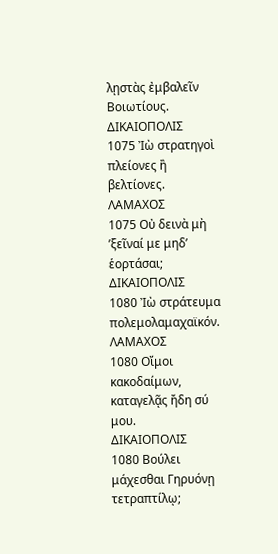λῃστὰς ἐμβαλεῖν Βοιωτίους.
ΔΙΚΑΙΟΠΟΛΙΣ
1075 Ἰὼ στρατηγοὶ πλείονες ἢ βελτίονες.
ΛΑΜΑΧΟΣ
1075 Οὐ δεινὰ μὴ ’ξεῖναί με μηδ’ ἑορτάσαι;
ΔΙΚΑΙΟΠΟΛΙΣ
1080 Ἰὼ στράτευμα πολεμολαμαχαϊκόν.
ΛΑΜΑΧΟΣ
1080 Οἴμοι κακοδαίμων, καταγελᾷς ἤδη σύ μου.
ΔΙΚΑΙΟΠΟΛΙΣ
1080 Βούλει μάχεσθαι Γηρυόνῃ τετραπτίλῳ;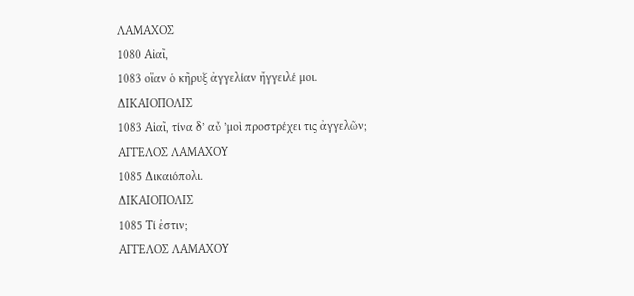ΛΑΜΑΧΟΣ
1080 Αἰαῖ,
1083 οἵαν ὁ κῆρυξ ἀγγελίαν ἤγγειλέ μοι.
ΔΙΚΑΙΟΠΟΛΙΣ
1083 Αἰαῖ, τίνα δ’ αὖ ’μοὶ προστρέχει τις ἀγγελῶν;
ΑΓΓΕΛΟΣ ΛΑΜΑΧΟΥ
1085 Δικαιόπολι.
ΔΙΚΑΙΟΠΟΛΙΣ
1085 Τί ἐστιν;
ΑΓΓΕΛΟΣ ΛΑΜΑΧΟΥ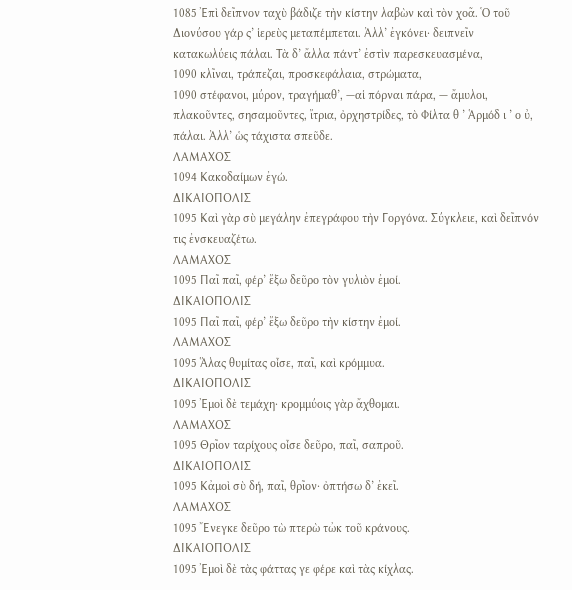1085 Ἐπὶ δεῖπνον ταχὺ βάδιζε τὴν κίστην λαβὼν καὶ τὸν χοᾶ. Ὁ τοῦ Διονύσου γάρ ς’ ἱερεὺς μεταπέμπεται. Ἀλλ’ ἐγκόνει· δειπνεῖν κατακωλύεις πάλαι. Τὰ δ’ ἄλλα πάντ’ ἐστὶν παρεσκευασμένα,
1090 κλῖναι, τράπεζαι, προσκεφάλαια, στρώματα,
1090 στέφανοι, μύρον, τραγήμαθ’, —αἱ πόρναι πάρα, — ἄμυλοι, πλακοῦντες, σησαμοῦντες, ἴτρια, ὀρχηστρίδες, τὸ Φίλτα θ ’ Ἁρμόδ ι ’ ο ὐ, πάλαι. Ἀλλ’ ὡς τάχιστα σπεῦδε.
ΛΑΜΑΧΟΣ
1094 Κακοδαίμων ἐγώ.
ΔΙΚΑΙΟΠΟΛΙΣ
1095 Καὶ γὰρ σὺ μεγάλην ἐπεγράφου τὴν Γοργόνα. Σύγκλειε, καὶ δεῖπνόν τις ἐνσκευαζέτω.
ΛΑΜΑΧΟΣ
1095 Παῖ παῖ, φέρ’ ἔξω δεῦρο τὸν γυλιὸν ἐμοί.
ΔΙΚΑΙΟΠΟΛΙΣ
1095 Παῖ παῖ, φέρ’ ἔξω δεῦρο τὴν κίστην ἐμοί.
ΛΑΜΑΧΟΣ
1095 Ἅλας θυμίτας οἶσε, παῖ, καὶ κρόμμυα.
ΔΙΚΑΙΟΠΟΛΙΣ
1095 Ἐμοὶ δὲ τεμάχη· κρομμύοις γὰρ ἄχθομαι.
ΛΑΜΑΧΟΣ
1095 Θρῖον ταρίχους οἶσε δεῦρο, παῖ, σαπροῦ.
ΔΙΚΑΙΟΠΟΛΙΣ
1095 Κἀμοὶ σὺ δή, παῖ, θρῖον· ὀπτήσω δ’ ἐκεῖ.
ΛΑΜΑΧΟΣ
1095 Ἔνεγκε δεῦρο τὼ πτερὼ τὠκ τοῦ κράνους.
ΔΙΚΑΙΟΠΟΛΙΣ
1095 Ἐμοὶ δὲ τὰς φάττας γε φέρε καὶ τὰς κίχλας.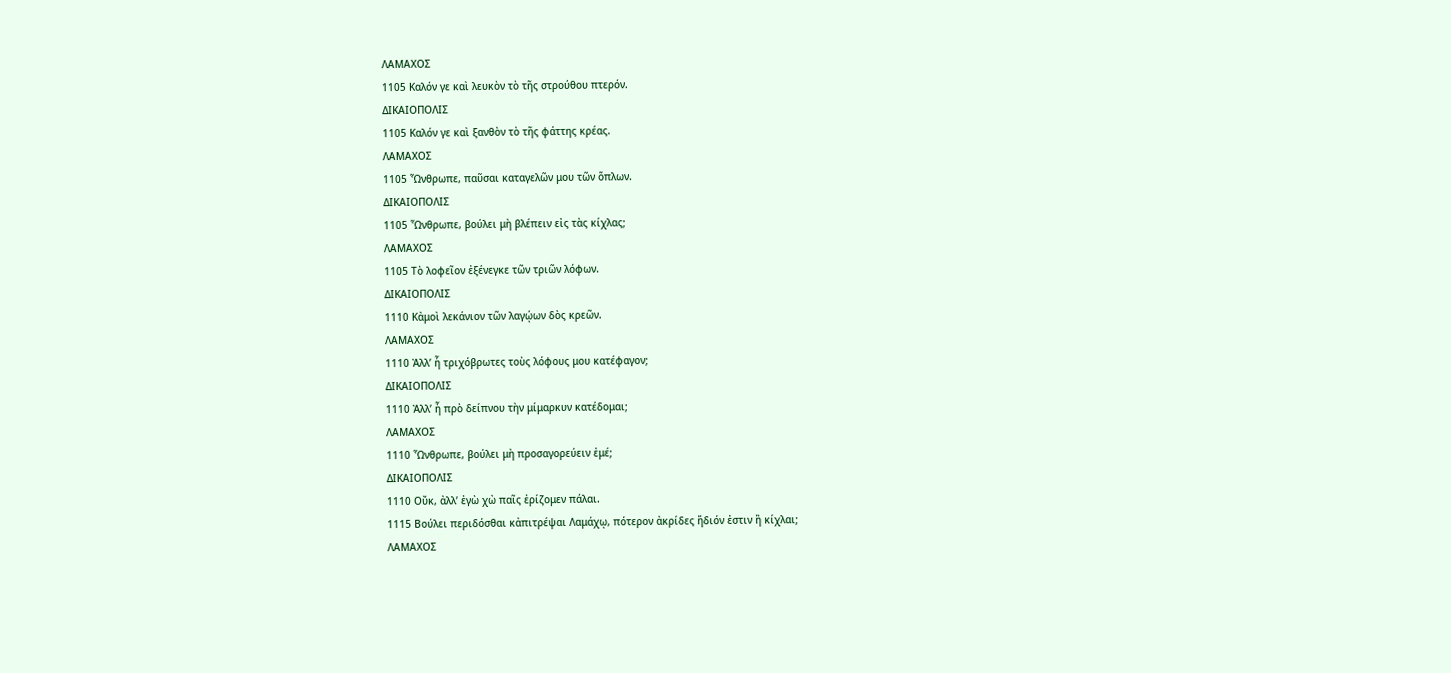ΛΑΜΑΧΟΣ
1105 Καλόν γε καὶ λευκὸν τὸ τῆς στρούθου πτερόν.
ΔΙΚΑΙΟΠΟΛΙΣ
1105 Καλόν γε καὶ ξανθὸν τὸ τῆς φάττης κρέας.
ΛΑΜΑΧΟΣ
1105 Ὦνθρωπε, παῦσαι καταγελῶν μου τῶν ὅπλων.
ΔΙΚΑΙΟΠΟΛΙΣ
1105 Ὦνθρωπε, βούλει μὴ βλέπειν εἰς τὰς κίχλας;
ΛΑΜΑΧΟΣ
1105 Τὸ λοφεῖον ἐξένεγκε τῶν τριῶν λόφων.
ΔΙΚΑΙΟΠΟΛΙΣ
1110 Κἀμοὶ λεκάνιον τῶν λαγῴων δὸς κρεῶν.
ΛΑΜΑΧΟΣ
1110 Ἀλλ’ ἦ τριχόβρωτες τοὺς λόφους μου κατέφαγον;
ΔΙΚΑΙΟΠΟΛΙΣ
1110 Ἀλλ’ ἦ πρὸ δείπνου τὴν μίμαρκυν κατέδομαι;
ΛΑΜΑΧΟΣ
1110 Ὦνθρωπε, βούλει μὴ προσαγορεύειν ἐμέ;
ΔΙΚΑΙΟΠΟΛΙΣ
1110 Οὔκ, ἀλλ’ ἐγὼ χὠ παῖς ἐρίζομεν πάλαι.
1115 Βούλει περιδόσθαι κἀπιτρέψαι Λαμάχῳ, πότερον ἀκρίδες ἥδιόν ἐστιν ἢ κίχλαι;
ΛΑΜΑΧΟΣ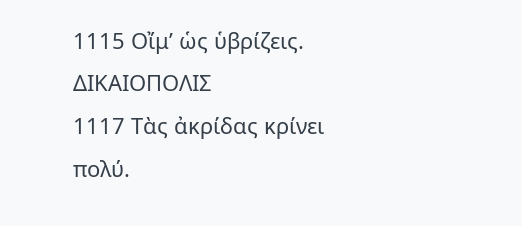1115 Οἴμ’ ὡς ὑβρίζεις.
ΔΙΚΑΙΟΠΟΛΙΣ
1117 Τὰς ἀκρίδας κρίνει πολύ.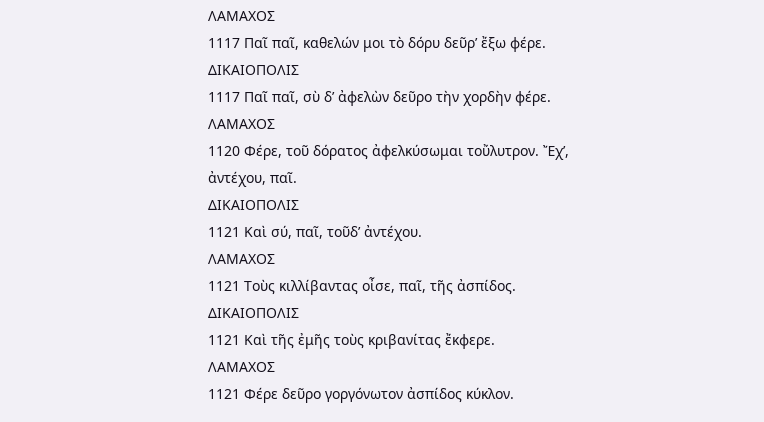ΛΑΜΑΧΟΣ
1117 Παῖ παῖ, καθελών μοι τὸ δόρυ δεῦρ’ ἔξω φέρε.
ΔΙΚΑΙΟΠΟΛΙΣ
1117 Παῖ παῖ, σὺ δ’ ἀφελὼν δεῦρο τὴν χορδὴν φέρε.
ΛΑΜΑΧΟΣ
1120 Φέρε, τοῦ δόρατος ἀφελκύσωμαι τοὔλυτρον. Ἔχ’, ἀντέχου, παῖ.
ΔΙΚΑΙΟΠΟΛΙΣ
1121 Καὶ σύ, παῖ, τοῦδ’ ἀντέχου.
ΛΑΜΑΧΟΣ
1121 Τοὺς κιλλίβαντας οἶσε, παῖ, τῆς ἀσπίδος.
ΔΙΚΑΙΟΠΟΛΙΣ
1121 Καὶ τῆς ἐμῆς τοὺς κριβανίτας ἔκφερε.
ΛΑΜΑΧΟΣ
1121 Φέρε δεῦρο γοργόνωτον ἀσπίδος κύκλον.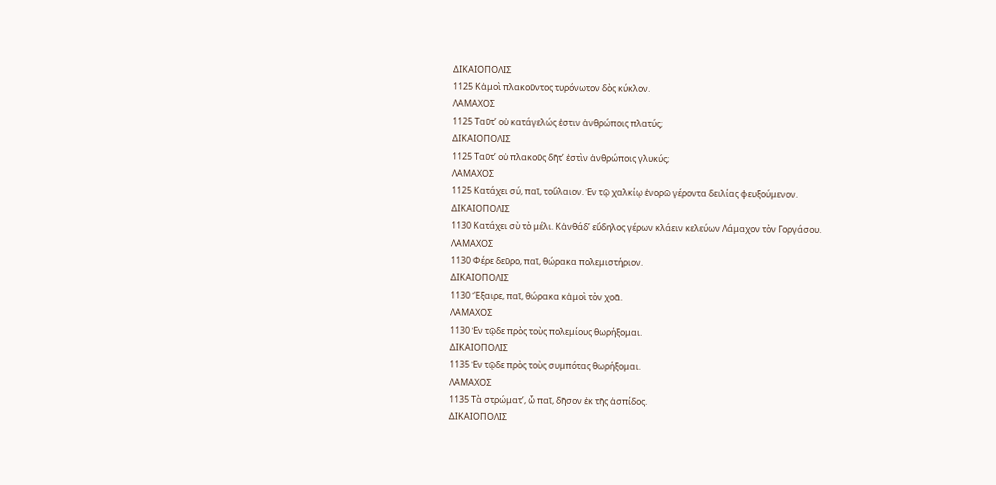ΔΙΚΑΙΟΠΟΛΙΣ
1125 Κἀμοὶ πλακοῦντος τυρόνωτον δὸς κύκλον.
ΛΑΜΑΧΟΣ
1125 Ταῦτ’ οὐ κατάγελώς ἐστιν ἀνθρώποις πλατύς;
ΔΙΚΑΙΟΠΟΛΙΣ
1125 Ταῦτ’ οὐ πλακοῦς δῆτ’ ἐστὶν ἀνθρώποις γλυκύς;
ΛΑΜΑΧΟΣ
1125 Κατάχει σύ, παῖ, τοὔλαιον. Ἐν τῷ χαλκίῳ ἐνορῶ γέροντα δειλίας φευξούμενον.
ΔΙΚΑΙΟΠΟΛΙΣ
1130 Κατάχει σὺ τὸ μέλι. Κἀνθάδ’ εὔδηλος γέρων κλάειν κελεύων Λάμαχον τὸν Γοργάσου.
ΛΑΜΑΧΟΣ
1130 Φέρε δεῦρο, παῖ, θώρακα πολεμιστήριον.
ΔΙΚΑΙΟΠΟΛΙΣ
1130 Ἔξαιρε, παῖ, θώρακα κἀμοὶ τὸν χοᾶ.
ΛΑΜΑΧΟΣ
1130 Ἐν τῷδε πρὸς τοὺς πολεμίους θωρήξομαι.
ΔΙΚΑΙΟΠΟΛΙΣ
1135 Ἐν τῷδε πρὸς τοὺς συμπότας θωρήξομαι.
ΛΑΜΑΧΟΣ
1135 Τὰ στρώματ’, ὦ παῖ, δῆσον ἐκ τῆς ἀσπίδος.
ΔΙΚΑΙΟΠΟΛΙΣ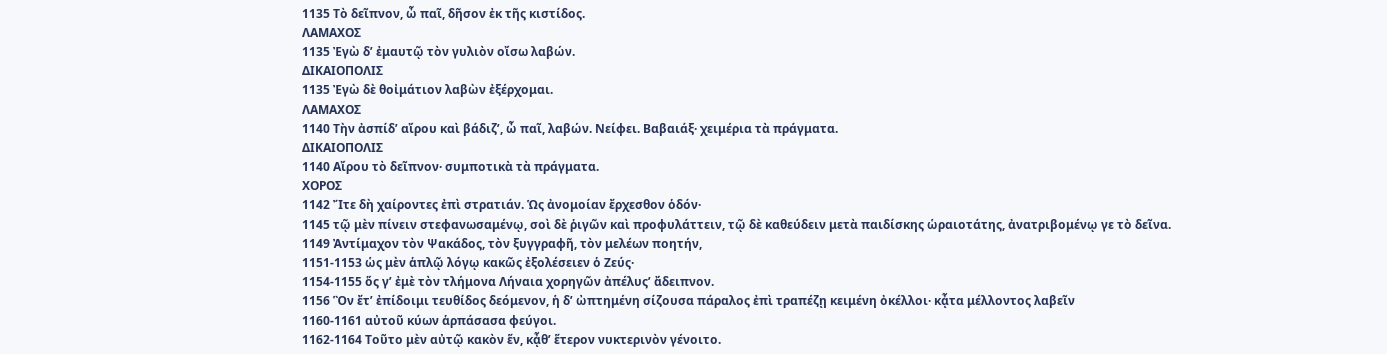1135 Τὸ δεῖπνον, ὦ παῖ, δῆσον ἐκ τῆς κιστίδος.
ΛΑΜΑΧΟΣ
1135 Ἐγὼ δ’ ἐμαυτῷ τὸν γυλιὸν οἴσω λαβών.
ΔΙΚΑΙΟΠΟΛΙΣ
1135 Ἐγὼ δὲ θοἰμάτιον λαβὼν ἐξέρχομαι.
ΛΑΜΑΧΟΣ
1140 Τὴν ἀσπίδ’ αἴρου καὶ βάδιζ’, ὦ παῖ, λαβών. Νείφει. Βαβαιάξ· χειμέρια τὰ πράγματα.
ΔΙΚΑΙΟΠΟΛΙΣ
1140 Αἴρου τὸ δεῖπνον· συμποτικὰ τὰ πράγματα.
ΧΟΡΟΣ
1142 Ἴτε δὴ χαίροντες ἐπὶ στρατιάν. Ὡς ἀνομοίαν ἔρχεσθον ὁδόν·
1145 τῷ μὲν πίνειν στεφανωσαμένῳ, σοὶ δὲ ῥιγῶν καὶ προφυλάττειν, τῷ δὲ καθεύδειν μετὰ παιδίσκης ὡραιοτάτης, ἀνατριβομένῳ γε τὸ δεῖνα.
1149 Ἀντίμαχον τὸν Ψακάδος, τὸν ξυγγραφῆ, τὸν μελέων ποητήν,
1151-1153 ὡς μὲν ἁπλῷ λόγῳ κακῶς ἐξολέσειεν ὁ Ζεύς·
1154-1155 ὅς γ’ ἐμὲ τὸν τλήμονα Λήναια χορηγῶν ἀπέλυς’ ἄδειπνον.
1156 Ὃν ἔτ’ ἐπίδοιμι τευθίδος δεόμενον, ἡ δ’ ὠπτημένη σίζουσα πάραλος ἐπὶ τραπέζῃ κειμένη ὀκέλλοι· κᾆτα μέλλοντος λαβεῖν
1160-1161 αὐτοῦ κύων ἁρπάσασα φεύγοι.
1162-1164 Τοῦτο μὲν αὐτῷ κακὸν ἕν, κᾆθ’ ἕτερον νυκτερινὸν γένοιτο.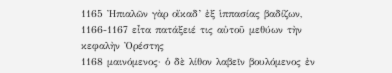1165 Ἠπιαλῶν γὰρ οἴκαδ’ ἐξ ἱππασίας βαδίζων,
1166-1167 εἶτα πατάξειέ τις αὐτοῦ μεθύων τὴν κεφαλὴν Ὀρέστης
1168 μαινόμενος· ὁ δὲ λίθον λαβεῖν βουλόμενος ἐν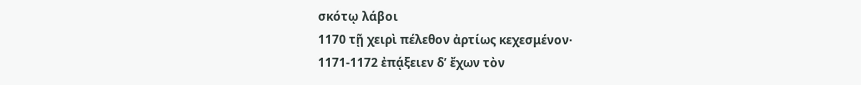σκότῳ λάβοι
1170 τῇ χειρὶ πέλεθον ἀρτίως κεχεσμένον·
1171-1172 ἐπᾴξειεν δ’ ἔχων τὸν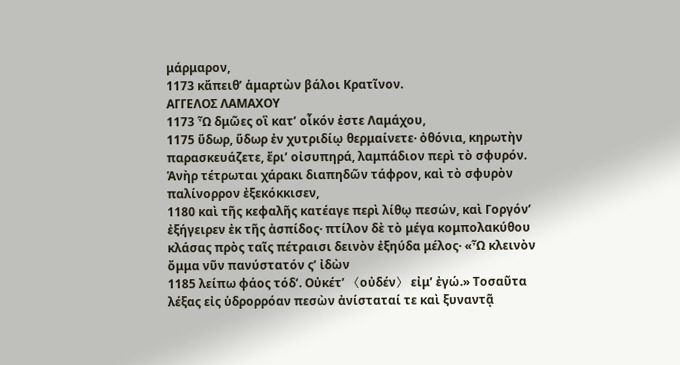μάρμαρον,
1173 κἄπειθ’ ἁμαρτὼν βάλοι Κρατῖνον.
ΑΓΓΕΛΟΣ ΛΑΜΑΧΟΥ
1173 Ὦ δμῶες οἳ κατ’ οἶκόν ἐστε Λαμάχου,
1175 ὕδωρ, ὕδωρ ἐν χυτριδίῳ θερμαίνετε· ὀθόνια, κηρωτὴν παρασκευάζετε, ἔρι’ οἰσυπηρά, λαμπάδιον περὶ τὸ σφυρόν. Ἁνὴρ τέτρωται χάρακι διαπηδῶν τάφρον, καὶ τὸ σφυρὸν παλίνορρον ἐξεκόκκισεν,
1180 καὶ τῆς κεφαλῆς κατέαγε περὶ λίθῳ πεσών, καὶ Γοργόν’ ἐξήγειρεν ἐκ τῆς ἀσπίδος· πτίλον δὲ τὸ μέγα κομπολακύθου κλάσας πρὸς ταῖς πέτραισι δεινὸν ἐξηύδα μέλος· «Ὦ κλεινὸν ὄμμα νῦν πανύστατόν ς’ ἰδὼν
1185 λείπω φάος τόδ’. Οὐκέτ’ 〈οὐδέν〉 εἰμ’ ἐγώ.» Τοσαῦτα λέξας εἰς ὑδρορρόαν πεσὼν ἀνίσταταί τε καὶ ξυναντᾷ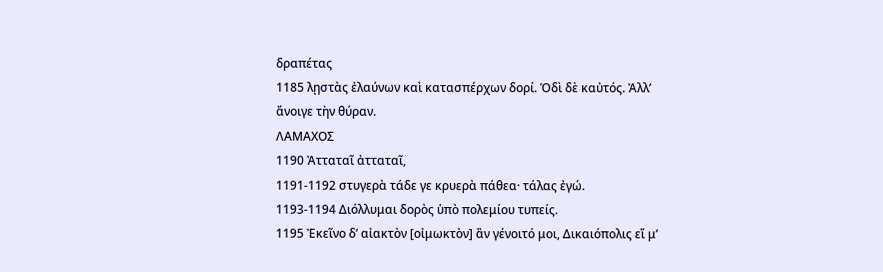δραπέτας
1185 λῃστὰς ἐλαύνων καὶ κατασπέρχων δορί. Ὁδὶ δὲ καὐτός. Ἀλλ’ ἄνοιγε τὴν θύραν.
ΛΑΜΑΧΟΣ
1190 Ἀτταταῖ ἀτταταῖ,
1191-1192 στυγερὰ τάδε γε κρυερὰ πάθεα· τάλας ἐγώ.
1193-1194 Διόλλυμαι δορὸς ὑπὸ πολεμίου τυπείς.
1195 Ἐκεῖνο δ’ αἰακτὸν [οἰμωκτὸν] ἂν γένοιτό μοι, Δικαιόπολις εἴ μ’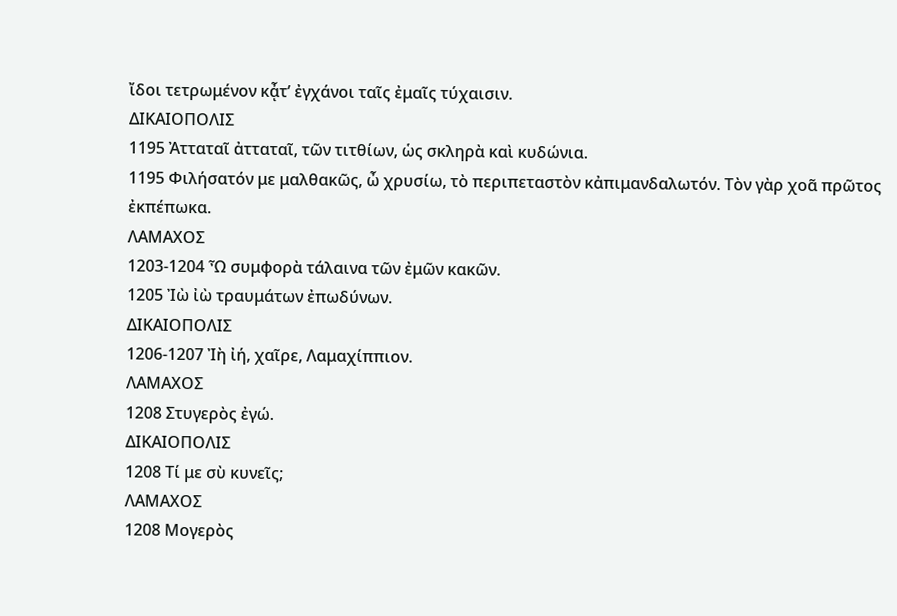ἴδοι τετρωμένον κᾆτ’ ἐγχάνοι ταῖς ἐμαῖς τύχαισιν.
ΔΙΚΑΙΟΠΟΛΙΣ
1195 Ἀτταταῖ ἀτταταῖ, τῶν τιτθίων, ὡς σκληρὰ καὶ κυδώνια.
1195 Φιλήσατόν με μαλθακῶς, ὦ χρυσίω, τὸ περιπεταστὸν κἀπιμανδαλωτόν. Τὸν γὰρ χοᾶ πρῶτος ἐκπέπωκα.
ΛΑΜΑΧΟΣ
1203-1204 Ὦ συμφορὰ τάλαινα τῶν ἐμῶν κακῶν.
1205 Ἰὼ ἰὼ τραυμάτων ἐπωδύνων.
ΔΙΚΑΙΟΠΟΛΙΣ
1206-1207 Ἰὴ ἰή, χαῖρε, Λαμαχίππιον.
ΛΑΜΑΧΟΣ
1208 Στυγερὸς ἐγώ.
ΔΙΚΑΙΟΠΟΛΙΣ
1208 Τί με σὺ κυνεῖς;
ΛΑΜΑΧΟΣ
1208 Μογερὸς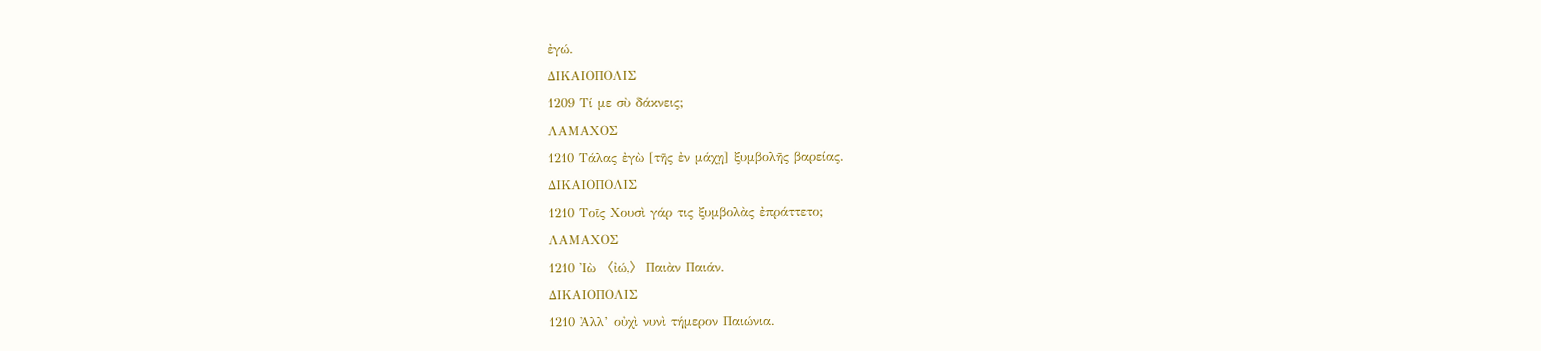ἐγώ.
ΔΙΚΑΙΟΠΟΛΙΣ
1209 Τί με σὺ δάκνεις;
ΛΑΜΑΧΟΣ
1210 Τάλας ἐγὼ [τῆς ἐν μάχῃ] ξυμβολῆς βαρείας.
ΔΙΚΑΙΟΠΟΛΙΣ
1210 Τοῖς Χουσὶ γάρ τις ξυμβολὰς ἐπράττετο;
ΛΑΜΑΧΟΣ
1210 Ἰὼ 〈ἰώ,〉 Παιὰν Παιάν.
ΔΙΚΑΙΟΠΟΛΙΣ
1210 Ἀλλ’ οὐχὶ νυνὶ τήμερον Παιώνια.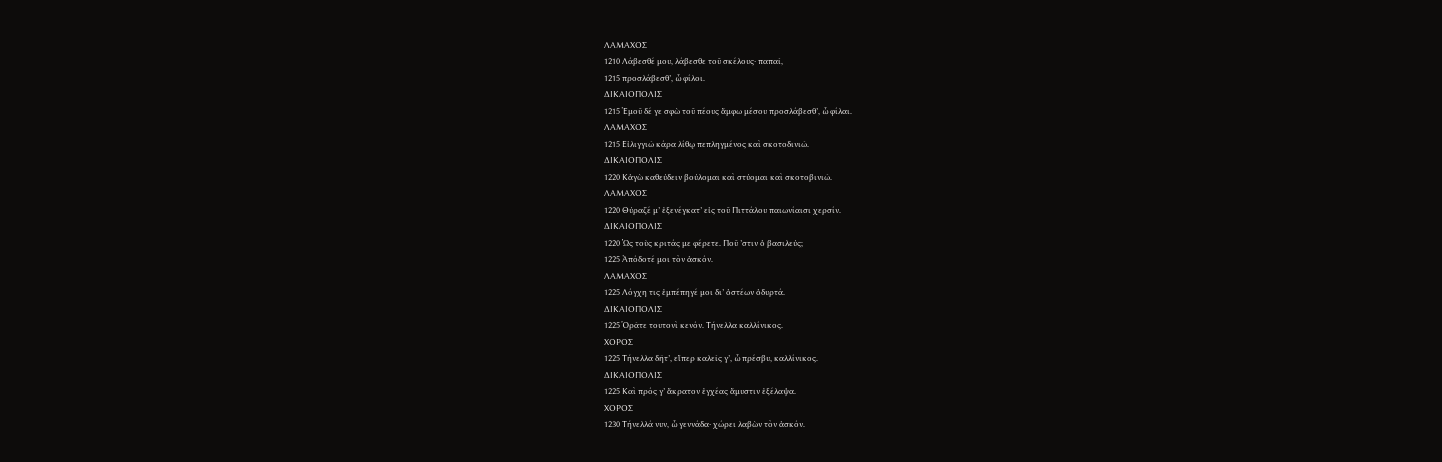ΛΑΜΑΧΟΣ
1210 Λάβεσθέ μου, λάβεσθε τοῦ σκέλους· παπαῖ,
1215 προσλάβεσθ’, ὦ φίλοι.
ΔΙΚΑΙΟΠΟΛΙΣ
1215 Ἐμοῦ δέ γε σφὼ τοῦ πέους ἄμφω μέσου προσλάβεσθ’, ὦ φίλαι.
ΛΑΜΑΧΟΣ
1215 Εἰλιγγιῶ κάρα λίθῳ πεπληγμένος καὶ σκοτοδινιῶ.
ΔΙΚΑΙΟΠΟΛΙΣ
1220 Κἀγὼ καθεύδειν βούλομαι καὶ στύομαι καὶ σκοτοβινιῶ.
ΛΑΜΑΧΟΣ
1220 Θύραζέ μ’ ἐξενέγκατ’ εἰς τοῦ Πιττάλου παιωνίαισι χερσίν.
ΔΙΚΑΙΟΠΟΛΙΣ
1220 Ὡς τοὺς κριτάς με φέρετε. Ποῦ ’στιν ὁ βασιλεύς;
1225 Ἀπόδοτέ μοι τὸν ἀσκόν.
ΛΑΜΑΧΟΣ
1225 Λόγχη τις ἐμπέπηγέ μοι δι’ ὀστέων ὀδυρτά.
ΔΙΚΑΙΟΠΟΛΙΣ
1225 Ὁρᾶτε τουτονὶ κενόν. Τήνελλα καλλίνικος.
ΧΟΡΟΣ
1225 Τήνελλα δῆτ’, εἴπερ καλεῖς γ’, ὦ πρέσβυ, καλλίνικος.
ΔΙΚΑΙΟΠΟΛΙΣ
1225 Καὶ πρός γ’ ἄκρατον ἐγχέας ἄμυστιν ἐξέλαψα.
ΧΟΡΟΣ
1230 Τήνελλά νυν, ὦ γεννάδα· χώρει λαβὼν τὸν ἀσκόν.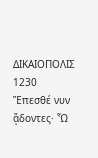ΔΙΚΑΙΟΠΟΛΙΣ
1230 Ἕπεσθέ νυν ᾄδοντες· Ὦ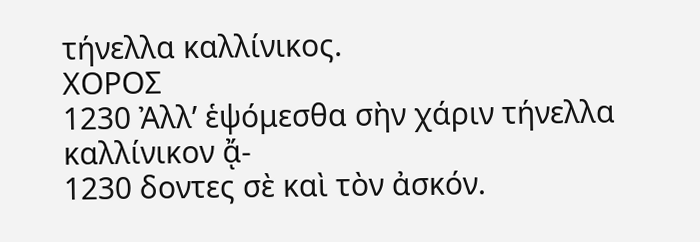τήνελλα καλλίνικος.
ΧΟΡΟΣ
1230 Ἀλλ’ ἑψόμεσθα σὴν χάριν τήνελλα καλλίνικον ᾄ‐
1230 δοντες σὲ καὶ τὸν ἀσκόν.